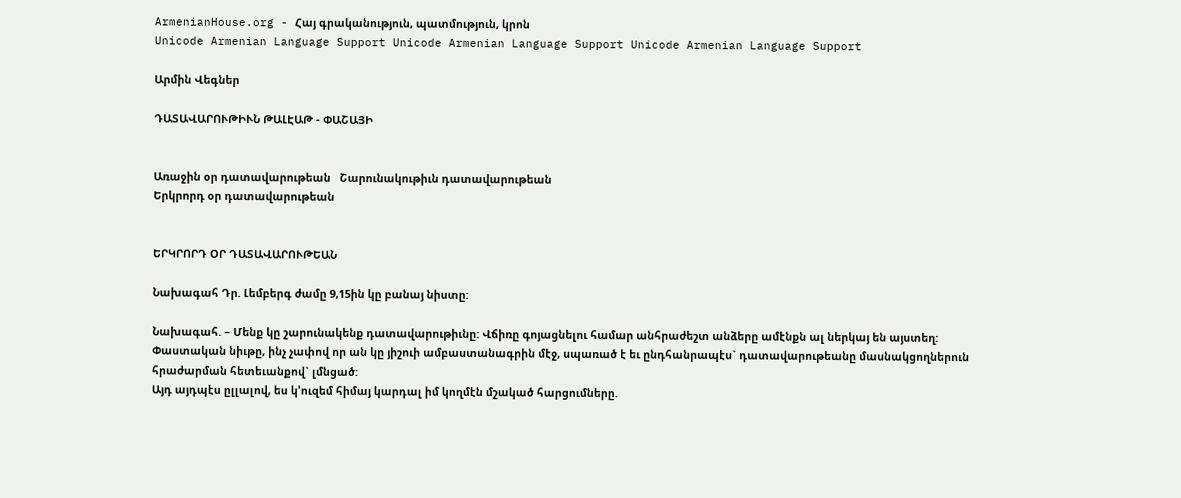ArmenianHouse.org - Հայ գրականություն, պատմություն, կրոն
Unicode Armenian Language Support Unicode Armenian Language Support Unicode Armenian Language Support

Արմին Վեգներ

ԴԱՏԱՎԱՐՈՒԹԻՒՆ ԹԱԼԷԱԹ - ՓԱՇԱՅԻ


Առաջին օր դատավարութեան   Շարունակութիւն դատավարութեան
Երկրորդ օր դատավարութեան


ԵՐԿՐՈՐԴ ՕՐ ԴԱՏԱՎԱՐՈՒԹԵԱՆ

Նախագահ Դր. Լեմբերգ ժամը 9,15ին կը բանայ նիստը:

Նախագահ. – Մենք կը շարունակենք դատավարութիւնը: Վճիռը գոյացնելու համար անհրաժեշտ անձերը ամէնքն ալ ներկայ են այստեղ:
Փաստական նիւթը, ինչ չափով որ ան կը յիշուի ամբաստանագրին մէջ, սպառած է եւ ընդհանրապէս` դատավարութեանը մասնակցողներուն հրաժարման հետեւանքով` լմնցած:
Այդ այդպէս ըլլալով, ես կ’ուզեմ հիմայ կարդալ իմ կողմէն մշակած հարցումները.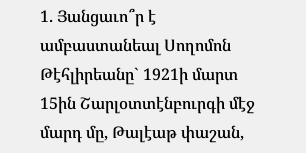1. Յանցաւո՞ր է ամբաստանեալ Սողոմոն Թէհլիրեանը` 1921ի մարտ 15ին Շարլօտտէնբուրգի մէջ մարդ մը, Թալէաթ փաշան,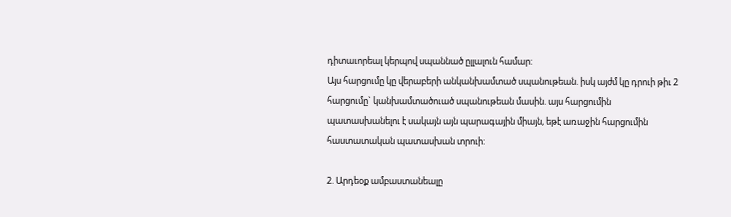դիտաւորեալ կերպով սպաննած ըլլալուն համար:
Այս հարցումը կը վերաբերի անկանխամտած սպանութեան. իսկ այժմ կը դրուի թիւ 2 հարցումը` կանխամտածուած սպանութեան մասին. այս հարցումին պատասխանելու է սակայն այն պարագային միայն, եթէ առաջին հարցումին հաստատական պատասխան տրուի:

2. Արդեօք ամբաստանեալը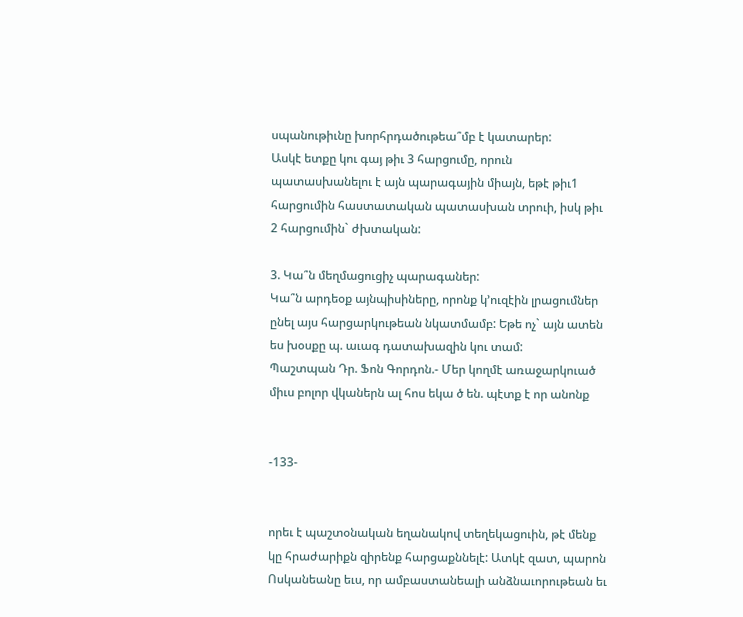սպանութիւնը խորհրդածութեա՞մբ է կատարեր:
Ասկէ ետքը կու գայ թիւ 3 հարցումը, որուն պատասխանելու է այն պարագային միայն, եթէ թիւ1 հարցումին հաստատական պատասխան տրուի, իսկ թիւ 2 հարցումին` ժխտական:

3. Կա՞ն մեղմացուցիչ պարագաներ:
Կա՞ն արդեօք այնպիսիները, որոնք կ’ուզէին լրացումներ ընել այս հարցարկութեան նկատմամբ: Եթե ոչ` այն ատեն ես խօսքը պ. աւագ դատախազին կու տամ:
Պաշտպան Դր. Ֆոն Գորդոն.- Մեր կողմէ առաջարկուած միւս բոլոր վկաներն ալ հոս եկա ծ են. պէտք է որ անոնք


-133-


որեւ է պաշտօնական եղանակով տեղեկացուին, թէ մենք կը հրաժարիքն զիրենք հարցաքննելէ: Ատկէ զատ, պարոն Ոսկանեանը եւս, որ ամբաստանեալի անձնաւորութեան եւ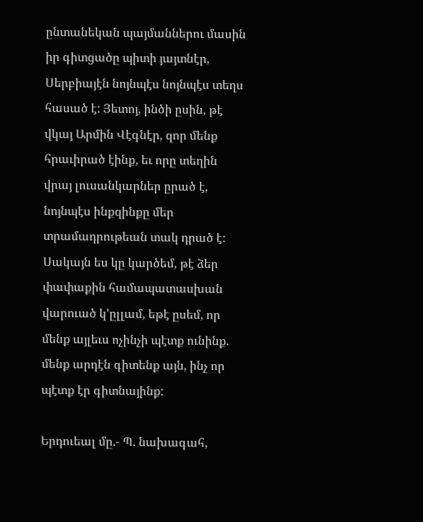ընտանեկան պայմաններու մասին իր գիտցածը պիտի յայտնէր, Սերբիայէն նոյնպէս նոյնպէս տեղս հասած է: Յետոյ, ինծի ըսին, թէ վկայ Արմին Վէգնէր, զոր մենք հրաւիրած էինք, եւ որը տեղին վրայ լուսանկարներ ըրած է, նոյնպէս ինքզինքը մեր տրամադրութեան տակ դրած է: Սակայն ես կը կարծեմ, թէ ձեր փափաքին համապատասխան վարուած կ’ըլլամ, եթէ ըսեմ, որ մենք այլեւս ոչինչի պէտք ունինք. մենք արդէն գիտենք այն, ինչ որ պէտք էր գիտնայինք:

Երդուեալ մը.- Պ. նախագահ,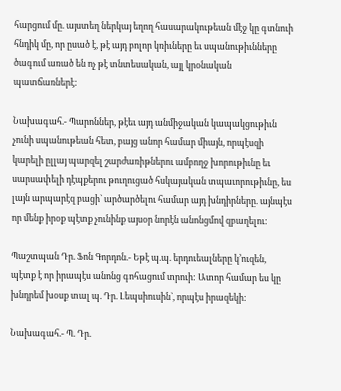հարցում մը. այստեղ ներկայ եղող հասարակութեան մէջ կը գտնուի հնդիկ մը, որ ըսած է, թէ այդ բոլոր կռիւները եւ սպանութիւնները ծագում առած են ոչ թէ տնտեսական, այլ կրօնական պատճառներէ:

Նախագահ.- Պարոններ, թէեւ այդ անմիջական կապակցութիւն չունի սպանութեան հետ, բայց անոր համար միայն, որպէսզի կարելի ըլլայ պարզել շարժառիթներու ամբողջ խորութիւնը եւ սարսափելի դէպքերու թուղուցած հսկայական տպաւորութիւնը, ես լայն արպարէզ բացի` արծարծելու համար այդ խնդիրները. այնպէս որ մենք իրօք պէտք չունինք այսօր նորէն անոնցմով զբաղելու:

Պաշտպան Դր. Ֆոն Գորդոն.- Եթէ պ.պ. երդուեալները կ’ուզեն, պէտք է որ իրապէս անոնց գոհացում տրուի: Ատոր համար ես կը խնդրեմ խօսք տալ պ. Դր. Լեպսիուսին`, որպէս իրազեկի:

Նախագահ.- Պ. Դր.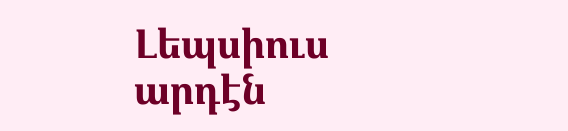Լեպսիուս արդէն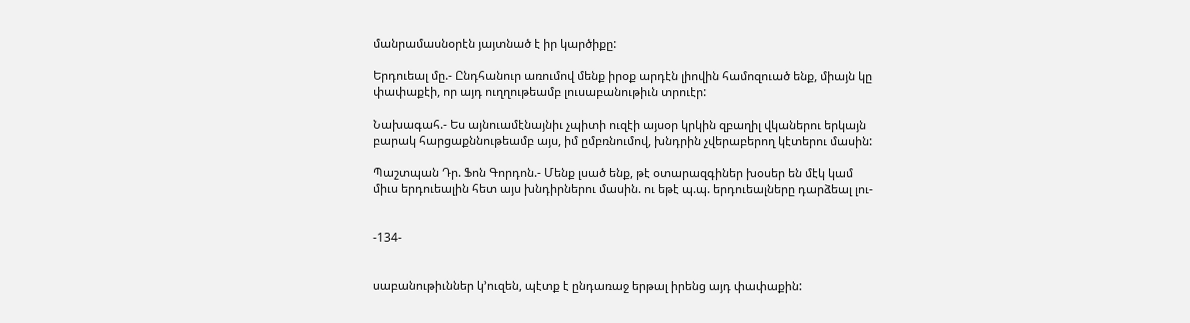մանրամասնօրէն յայտնած է իր կարծիքը:

Երդուեալ մը.- Ընդհանուր առումով մենք իրօք արդէն լիովին համոզուած ենք, միայն կը փափաքէի, որ այդ ուղղութեամբ լուսաբանութիւն տրուէր:

Նախագահ.- Ես այնուամէնայնիւ չպիտի ուզէի այսօր կրկին զբաղիլ վկաներու երկայն բարակ հարցաքննութեամբ այս, իմ ըմբռնումով, խնդրին չվերաբերող կէտերու մասին:

Պաշտպան Դր. Ֆոն Գորդոն.- Մենք լսած ենք, թէ օտարազգիներ խօսեր են մէկ կամ միւս երդուեալին հետ այս խնդիրներու մասին. ու եթէ պ.պ. երդուեալները դարձեալ լու-


-134-


սաբանութիւններ կ’ուզեն, պէտք է ընդառաջ երթալ իրենց այդ փափաքին: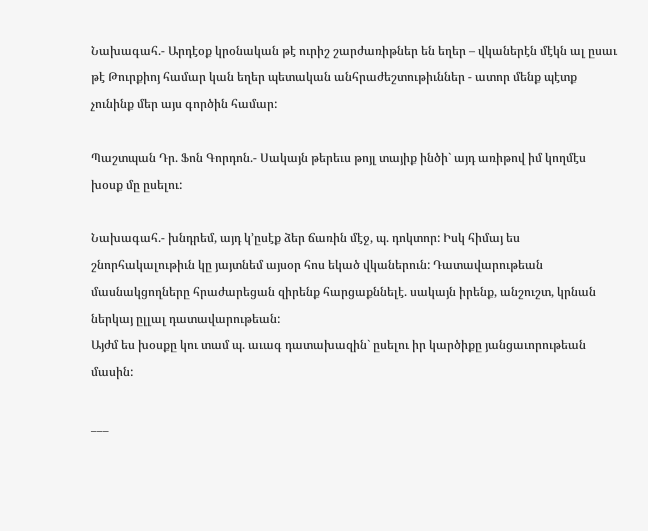Նախագահ.- Արդէօք կրօնական թէ ուրիշ շարժառիթներ են եղեր – վկաներէն մէկն ալ ըսաւ թէ Թուրքիոյ համար կան եղեր պետական անհրաժեշտութիւններ - ատոր մենք պէտք չունինք մեր այս գործին համար:

Պաշտպան Դր. Ֆոն Գորդոն.- Սակայն թերեւս թոյլ տայիք ինծի` այդ առիթով իմ կողմէս խօսք մը ըսելու:

Նախագահ.- խնդրեմ, այդ կ’ըսէք ձեր ճառին մէջ, պ. դոկտոր: Իսկ հիմայ ես շնորհակալութիւն կը յայտնեմ այսօր հոս եկած վկաներուն: Դատավարութեան մասնակցողները հրաժարեցան զիրենք հարցաքննելէ. սակայն իրենք, անշուշտ, կրնան ներկայ ըլլալ դատավարութեան:
Այժմ ես խօսքը կու տամ պ. աւագ դատախազին` ըսելու իր կարծիքը յանցաւորութեան մասին:

___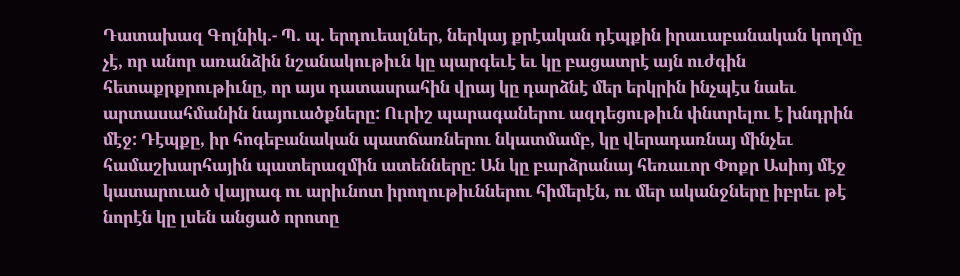Դատախազ Գոլնիկ.- Պ. պ. երդուեալներ, ներկայ քրէական դէպքին իրաւաբանական կողմը չէ, որ անոր առանձին նշանակութիւն կը պարգեւէ եւ կը բացատրէ այն ուժգին հետաքրքրութիւնը, որ այս դատասրահին վրայ կը դարձնէ մեր երկրին ինչպէս նաեւ արտասահմանին նայուածքները: Ուրիշ պարագաներու ազդեցութիւն փնտրելու է խնդրին մէջ: Դէպքը, իր հոգեբանական պատճառներու նկատմամբ, կը վերադառնայ մինչեւ համաշխարհային պատերազմին ատենները: Ան կը բարձրանայ հեռաւոր Փոքր Ասիոյ մէջ կատարուած վայրագ ու արիւնոտ իրողութիւններու հիմերէն, ու մեր ականջները իբրեւ թէ նորէն կը լսեն անցած որոտը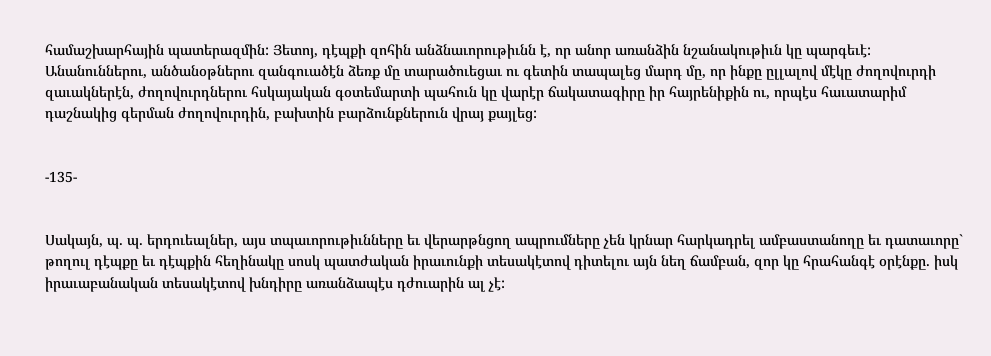համաշխարհային պատերազմին: Յետոյ, դէպքի զոհին անձնաւորութիւնն է, որ անոր առանձին նշանակութիւն կը պարգեւէ: Անանուններու, անծանօթներու զանգուածէն ձեռք մը տարածուեցաւ ու գետին տապալեց մարդ մը, որ ինքը ըլլալով մէկը ժողովուրդի զաւակներէն, ժողովուրդներու հսկայական գօտեմարտի պահուն կը վարէր ճակատագիրը իր հայրենիքին ու, որպէս հաւատարիմ դաշնակից գերման ժողովուրդին, բախտին բարձունքներուն վրայ քայլեց:


-135-


Սակայն, պ. պ. երդուեալներ, այս տպաւորութիւնները եւ վերարթնցող ապրումները չեն կրնար հարկադրել ամբաստանողը եւ դատաւորը` թողուլ դէպքը եւ դէպքին հեղինակը սոսկ պատժական իրաւունքի տեսակէտով դիտելու այն նեղ ճամբան, զոր կը հրահանգէ օրէնքը. իսկ իրաւաբանական տեսակէտով խնդիրը առանձապէս դժուարին ալ չէ: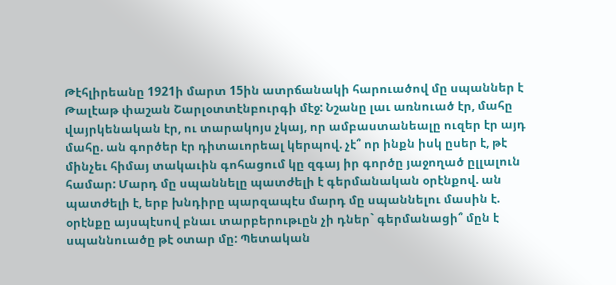Թէհլիրեանը 1921ի մարտ 15ին ատրճանակի հարուածով մը սպաններ է Թալէաթ փաշան Շարլօտտէնբուրգի մէջ: Նշանը լաւ առնուած էր, մահը վայրկենական էր, ու տարակոյս չկայ, որ ամբաստանեալը ուզեր էր այդ մահը. ան գործեր էր դիտաւորեալ կերպով. չէ՞ որ ինքն իսկ ըսեր է, թէ մինչեւ հիմայ տակաւին գոհացում կը զգայ իր գործը յաջողած ըլլալուն համար: Մարդ մը սպաննելը պատժելի է գերմանական օրէնքով. ան պատժելի է, երբ խնդիրը պարզապէս մարդ մը սպաննելու մասին է. օրէնքը այսպէսով բնաւ տարբերութւըն չի դներ` գերմանացի՞ մըն է սպաննուածը թէ օտար մը: Պետական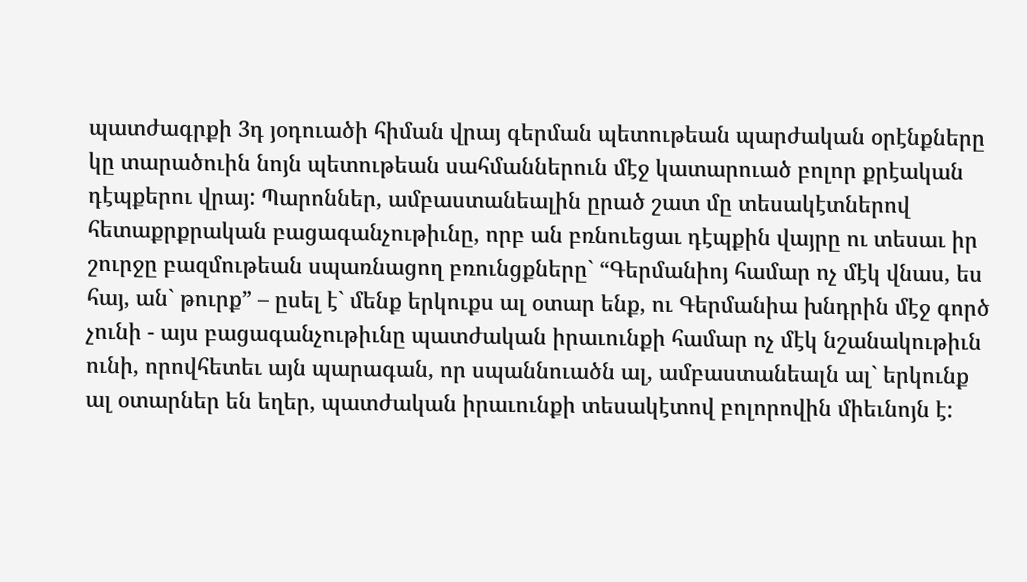պատժագրքի 3դ յօդուածի հիման վրայ գերման պետութեան պարժական օրէնքները կը տարածուին նոյն պետութեան սահմաններուն մէջ կատարուած բոլոր քրէական դէպքերու վրայ: Պարոններ, ամբաստանեալին ըրած շատ մը տեսակէտներով հետաքրքրական բացագանչութիւնը, որբ ան բռնուեցաւ դէպքին վայրը ու տեսաւ իր շուրջը բազմութեան սպառնացող բռունցքները` “Գերմանիոյ համար ոչ մէկ վնաս, ես հայ, ան` թուրք” – ըսել է` մենք երկուքս ալ օտար ենք, ու Գերմանիա խնդրին մէջ գործ չունի - այս բացագանչութիւնը պատժական իրաւունքի համար ոչ մէկ նշանակութիւն ունի, որովհետեւ այն պարագան, որ սպաննուածն ալ, ամբաստանեալն ալ` երկունք ալ օտարներ են եղեր, պատժական իրաւունքի տեսակէտով բոլորովին միեւնոյն է: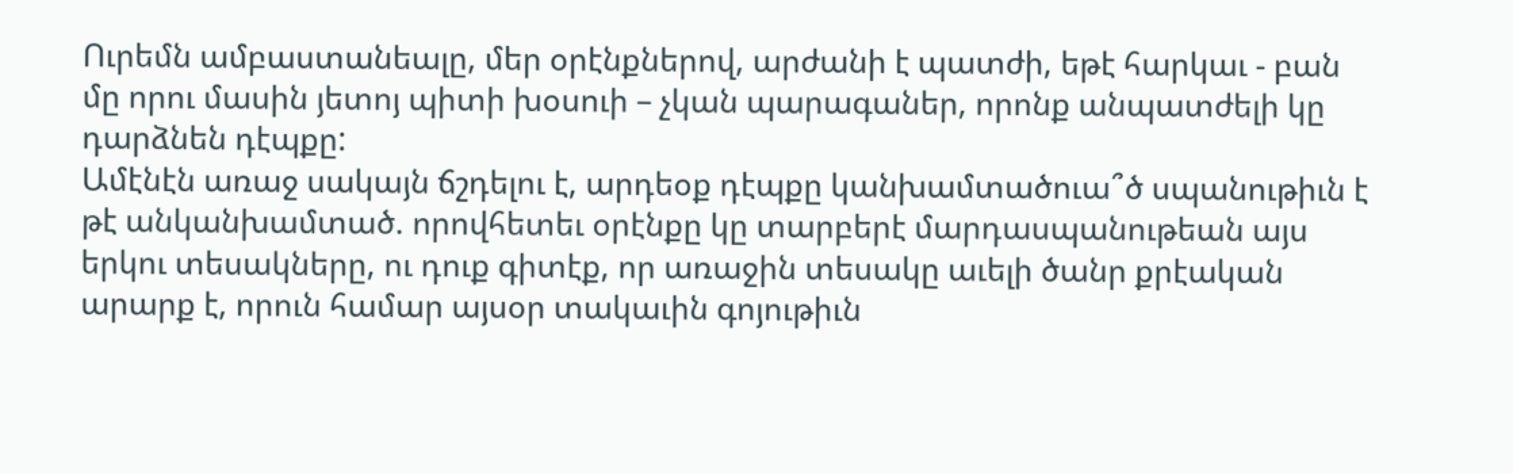Ուրեմն ամբաստանեալը, մեր օրէնքներով, արժանի է պատժի, եթէ հարկաւ - բան մը որու մասին յետոյ պիտի խօսուի – չկան պարագաներ, որոնք անպատժելի կը դարձնեն դէպքը:
Ամէնէն առաջ սակայն ճշդելու է, արդեօք դէպքը կանխամտածուա՞ծ սպանութիւն է թէ անկանխամտած. որովհետեւ օրէնքը կը տարբերէ մարդասպանութեան այս երկու տեսակները, ու դուք գիտէք, որ առաջին տեսակը աւելի ծանր քրէական արարք է, որուն համար այսօր տակաւին գոյութիւն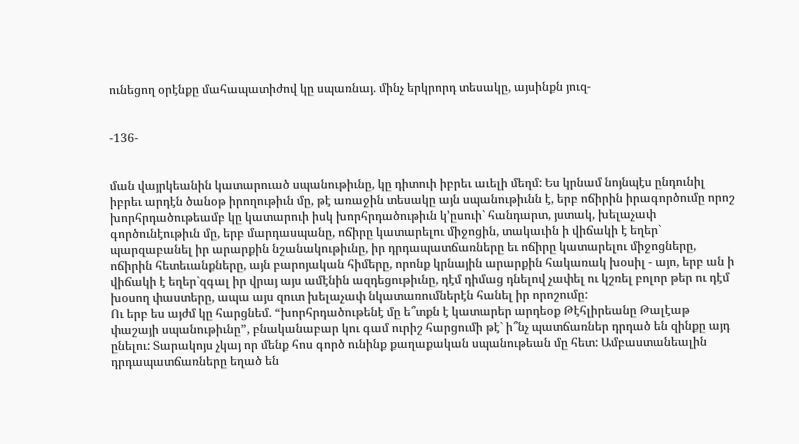ունեցող օրէնքը մահապատիժով կը սպառնայ. մինչ երկրորդ տեսակը, այսինքն յուզ-


-136-


ման վայրկեանին կատարուած սպանութիւնը, կը դիտուի իբրեւ աւելի մեղմ: Ես կրնամ նոյնպէս ընդունիլ իբրեւ արդէն ծանօթ իրողութիւն մը, թէ առաջին տեսակը այն սպանութիւնն է, երբ ոճիրին իրագործումը որոշ խորհրդածութեամբ կը կատարուի իսկ խորհրդածութիւն կ’ըսուի` հանդարտ, յստակ, խելաչափ գործունէութիւն մը, երբ մարդասպանը, ոճիրը կատարելու միջոցին, տակաւին ի վիճակի է եղեր` պարզաբանել իր արարքին նշանակութիւնը, իր դրդապատճառները եւ ոճիրը կատարելու միջոցները, ոճիրին հետեւանքները, այն բարոյական հիմերը, որոնք կրնային արարքին հակառակ խօսիլ - այո, երբ ան ի վիճակի է եղեր`զգալ իր վրայ այս ամէնին ազդեցութիւնը, դէմ դիմաց դնելով չափել ու կշռել բոլոր թեր ու դէմ խօսող փաստերը, ապա այս զուտ խելաչափ նկատառումներէն հանել իր որոշումը:
Ու երբ ես այժմ կը հարցնեմ. “խորհրդածութենէ մը ե՞տքն է կատարեր արդեօք Թէհլիրեանը Թալէաթ փաշայի սպանութիւնը”, բնականաբար կու գամ ուրիշ հարցումի թէ` ի՞նչ պատճառներ դրդած են զինքը այդ ընելու: Տարակոյս չկայ որ մենք հոս գործ ունինք քաղաքական սպանութեան մը հետ: Ամբաստանեալին դրդապատճառները եղած են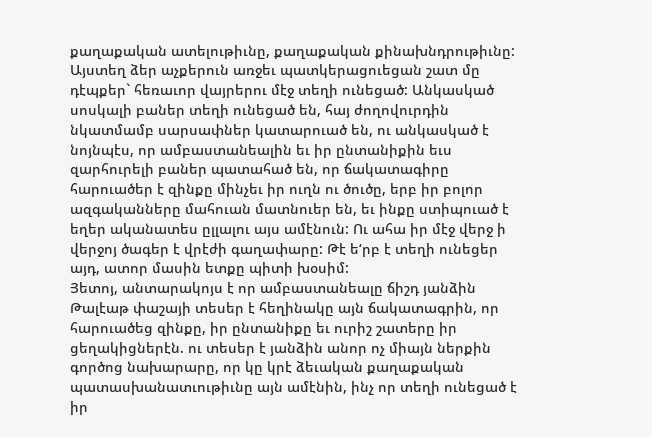քաղաքական ատելութիւնը, քաղաքական քինախնդրութիւնը: Այստեղ ձեր աչքերուն առջեւ պատկերացուեցան շատ մը դէպքեր` հեռաւոր վայրերու մէջ տեղի ունեցած: Անկասկած սոսկալի բաներ տեղի ունեցած են, հայ ժողովուրդին նկատմամբ սարսափներ կատարուած են, ու անկասկած է նոյնպէս, որ ամբաստանեալին եւ իր ընտանիքին եւս զարհուրելի բաներ պատահած են, որ ճակատագիրը հարուածեր է զինքը մինչեւ իր ուղն ու ծուծը, երբ իր բոլոր ազգականները մահուան մատնուեր են, եւ ինքը ստիպուած է եղեր ականատես ըլլալու այս ամէնուն: Ու ահա իր մէջ վերջ ի վերջոյ ծագեր է վրէժի գաղափարը: Թէ ե‘րբ է տեղի ունեցեր այդ, ատոր մասին ետքը պիտի խօսիմ:
Յետոյ, անտարակոյս է որ ամբաստանեալը ճիշդ յանձին Թալէաթ փաշայի տեսեր է հեղինակը այն ճակատագրին, որ հարուածեց զինքը, իր ընտանիքը եւ ուրիշ շատերը իր ցեղակիցներէն. ու տեսեր է յանձին անոր ոչ միայն ներքին գործոց նախարարը, որ կը կրէ ձեւական քաղաքական պատասխանատւութիւնը այն ամէնին, ինչ որ տեղի ունեցած է իր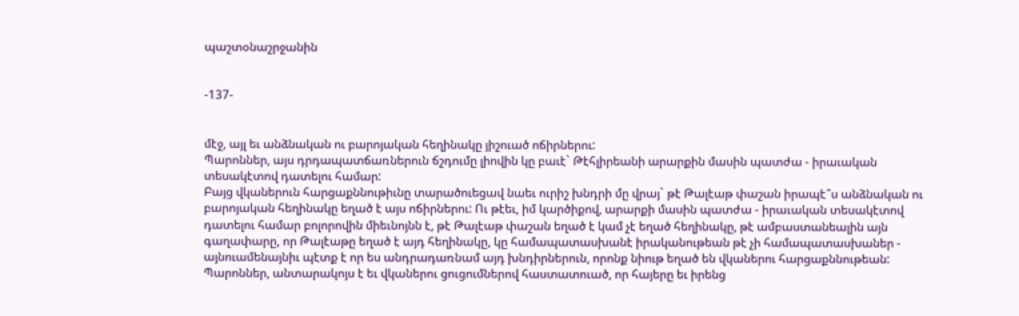պաշտօնաշրջանին


-137-


մէջ, այլ եւ անձնական ու բարոյական հեղինակը յիշուած ոճիրներու:
Պարոններ, այս դրդապատճառներուն ճշդումը լիովին կը բաւէ` Թէհլիրեանի արարքին մասին պատժա - իրաւական տեսակէտով դատելու համար:
Բայց վկաներուն հարցաքննութիւնը տարածուեցավ նաեւ ուրիշ խնդրի մը վրայ` թէ Թալէաթ փաշան իրապէ՞ս անձնական ու բարոյական հեղինակը եղած է այս ոճիրներու: Ու թէեւ, իմ կարծիքով, արարքի մասին պատժա - իրաւական տեսակէտով դատելու համար բոլորովին միեւնոյնն է, թէ Թալէաթ փաշան եղած է կամ չէ եղած հեղինակը, թէ ամբաստանեալին այն գաղափարը, որ Թալէաթը եղած է այդ հեղինակը, կը համապատասխանէ իրականութեան թէ չի համապատասխաներ - այնուամենայնիւ պէտք է որ ես անդրադառնամ այդ խնդիրներուն, որոնք նիութ եղած են վկաներու հարցաքննութեան:
Պարոններ, անտարակոյս է եւ վկաներու ցուցումներով հաստատուած, որ հայերը եւ իրենց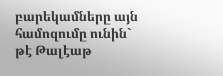բարեկամները այն համոզումը ունին` թէ Թալէաթ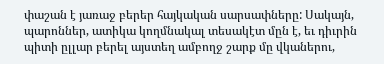փաշան է յառաջ բերեր հայկական սարսափները: Սակայն, պարոններ, ատիկա կողմնակալ տեսակէտ մըն է, եւ դիւրին պիտի ըլլար բերել այստեղ ամբողջ շարք մը վկաներու,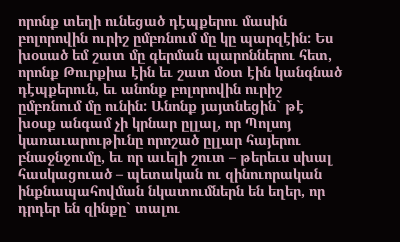որոնք տեղի ունեցած դէպքերու մասին բոլորովին ուրիշ ըմբռնում մը կը պարզէին: Ես խօսած եմ շատ մը գերման պարոններու հետ, որոնք Թուրքիա էին եւ շատ մօտ էին կանգնած դէպքերուն, եւ անոնք բոլորովին ուրիշ ըմբռնում մը ունին: Անոնք յայտնեցին` թէ խօսք անգամ չի կրնար ըլլալ, որ Պոլսոյ կառաւարութիւնը որոշած ըլլար հայերու բնաջնջումը, եւ որ աւելի շուտ – թերեւս սխալ հասկացուած – պետական ու զինուորական ինքնապահովման նկատումներն են եղեր, որ դրդեր են զինքը` տալու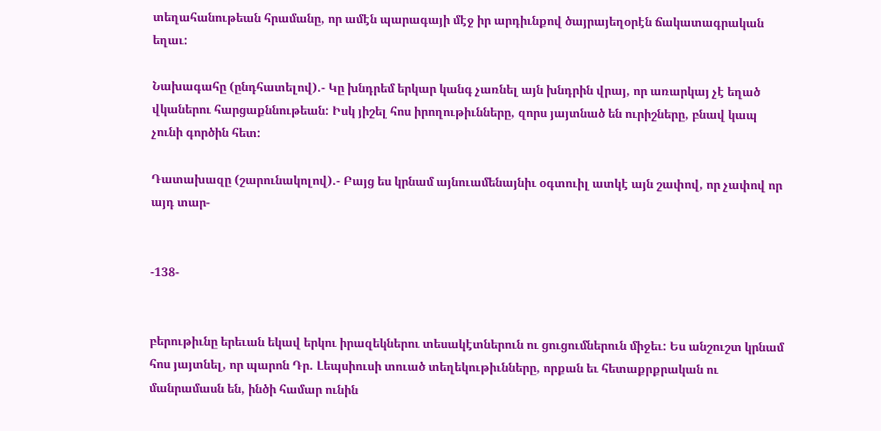տեղահանութեան հրամանը, որ ամէն պարագայի մէջ իր արդիւնքով ծայրայեղօրէն ճակատագրական եղաւ:

Նախագահը (ընդհատելով).- Կը խնդրեմ երկար կանգ չառնել այն խնդրին վրայ, որ առարկայ չէ եղած վկաներու հարցաքննութեան: Իսկ յիշել հոս իրողութիւնները, զորս յայտնած են ուրիշները, բնավ կապ չունի գործին հետ:

Դատախազը (շարունակոլով).- Բայց ես կրնամ այնուամենայնիւ օգտուիլ ատկէ այն շափով, որ չափով որ այդ տար-


-138-


բերութիւնը երեւան եկավ երկու իրազեկներու տեսակէտներուն ու ցուցումներուն միջեւ: Ես անշուշտ կրնամ հոս յայտնել, որ պարոն Դր. Լեպսիուսի տուած տեղեկութիւնները, որքան եւ հետաքրքրական ու մանրամասն են, ինծի համար ունին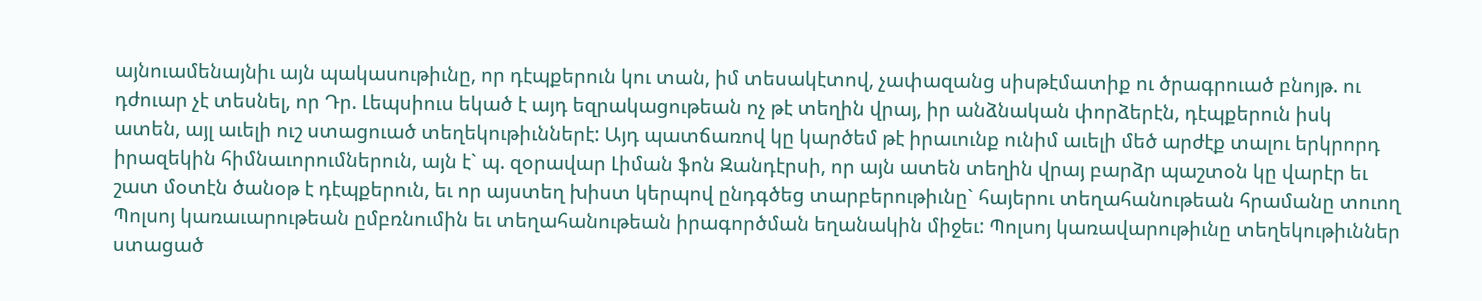այնուամենայնիւ այն պակասութիւնը, որ դէպքերուն կու տան, իմ տեսակէտով, չափազանց սիսթէմատիք ու ծրագրուած բնոյթ. ու դժուար չէ տեսնել, որ Դր. Լեպսիուս եկած է այդ եզրակացութեան ոչ թէ տեղին վրայ, իր անձնական փորձերէն, դէպքերուն իսկ ատեն, այլ աւելի ուշ ստացուած տեղեկութիւններէ: Այդ պատճառով կը կարծեմ թէ իրաւունք ունիմ աւելի մեծ արժէք տալու երկրորդ իրազեկին հիմնաւորումներուն, այն է` պ. զօրավար Լիման ֆոն Զանդէրսի, որ այն ատեն տեղին վրայ բարձր պաշտօն կը վարէր եւ շատ մօտէն ծանօթ է դէպքերուն, եւ որ այստեղ խիստ կերպով ընդգծեց տարբերութիւնը` հայերու տեղահանութեան հրամանը տուող Պոլսոյ կառաւարութեան ըմբռնումին եւ տեղահանութեան իրագործման եղանակին միջեւ: Պոլսոյ կառավարութիւնը տեղեկութիւններ ստացած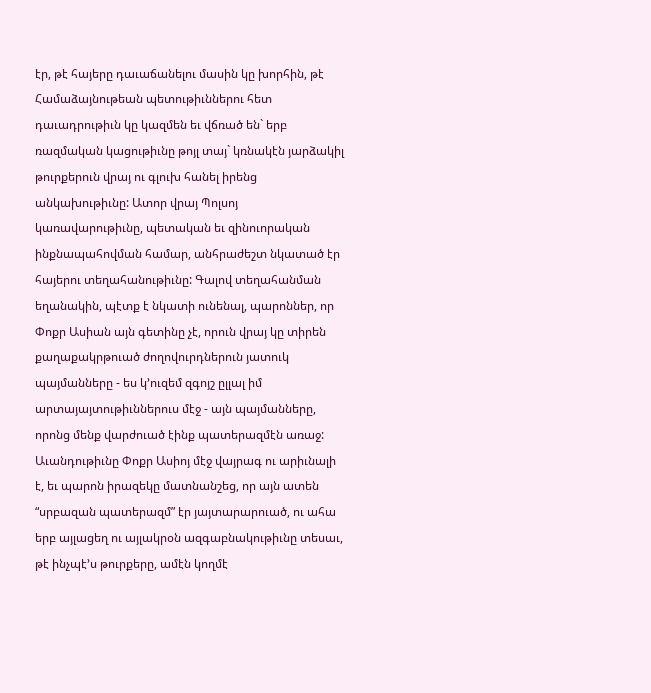էր, թէ հայերը դաւաճանելու մասին կը խորհին, թէ Համաձայնութեան պետութիւններու հետ դաւադրութիւն կը կազմեն եւ վճռած են` երբ ռազմական կացութիւնը թոյլ տայ` կռնակէն յարձակիլ թուրքերուն վրայ ու գլուխ հանել իրենց անկախութիւնը: Ատոր վրայ Պոլսոյ կառավարութիւնը, պետական եւ զինուորական ինքնապահովման համար, անհրաժեշտ նկատած էր հայերու տեղահանութիւնը: Գալով տեղահանման եղանակին, պէտք է նկատի ունենալ, պարոններ, որ Փոքր Ասիան այն գետինը չէ, որուն վրայ կը տիրեն քաղաքակրթուած ժողովուրդներուն յատուկ պայմանները - ես կ’ուզեմ զգոյշ ըլլալ իմ արտայայտութիւններուս մէջ - այն պայմանները, որոնց մենք վարժուած էինք պատերազմէն առաջ: Աւանդութիւնը Փոքր Ասիոյ մէջ վայրագ ու արիւնալի է, եւ պարոն իրազեկը մատնանշեց, որ այն ատեն “սրբազան պատերազմ” էր յայտարարուած, ու ահա երբ այլացեղ ու այլակրօն ազգաբնակութիւնը տեսաւ, թէ ինչպէ’ս թուրքերը, ամէն կողմէ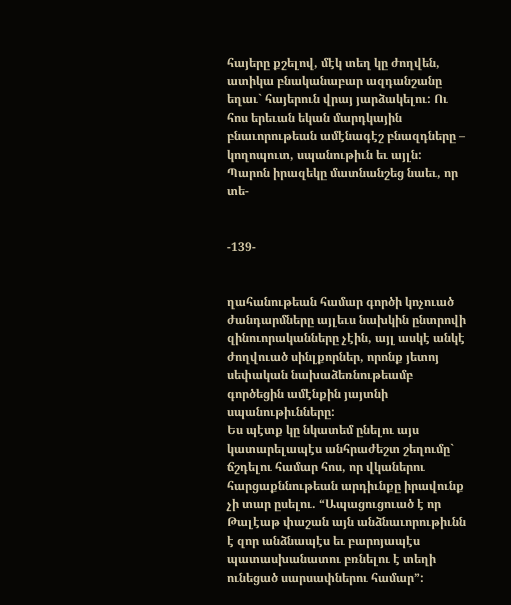հայերը քշելով, մէկ տեղ կը ժողվեն, ատիկա բնականաբար ազդանշանը եղաւ` հայերուն վրայ յարձակելու: Ու հոս երեւան եկան մարդկային բնաւորութեան ամէնագէշ բնազդները – կողոպուտ, սպանութիւն եւ այլն: Պարոն իրազեկը մատնանշեց նաեւ, որ տե-


-139-


ղահանութեան համար գործի կոչուած ժանդարմները այլեւս նախկին ընտրովի զինուորականները չէին, այլ ասկէ անկէ ժողվուած սինլքորներ, որոնք յետոյ սեփական նախաձեռնութեամբ գործեցին ամէնքին յայտնի սպանութիւնները:
Ես պէտք կը նկատեմ ընելու այս կատարելապէս անհրաժեշտ շեղումը` ճշդելու համար հոս, որ վկաներու հարցաքննութեան արդիւնքը իրավունք չի տար ըսելու. “Ապացուցուած է որ Թալէաթ փաշան այն անձնաւորութիւնն է զոր անձնապէս եւ բարոյապէս պատասխանատու բռնելու է տեղի ունեցած սարսափներու համար”: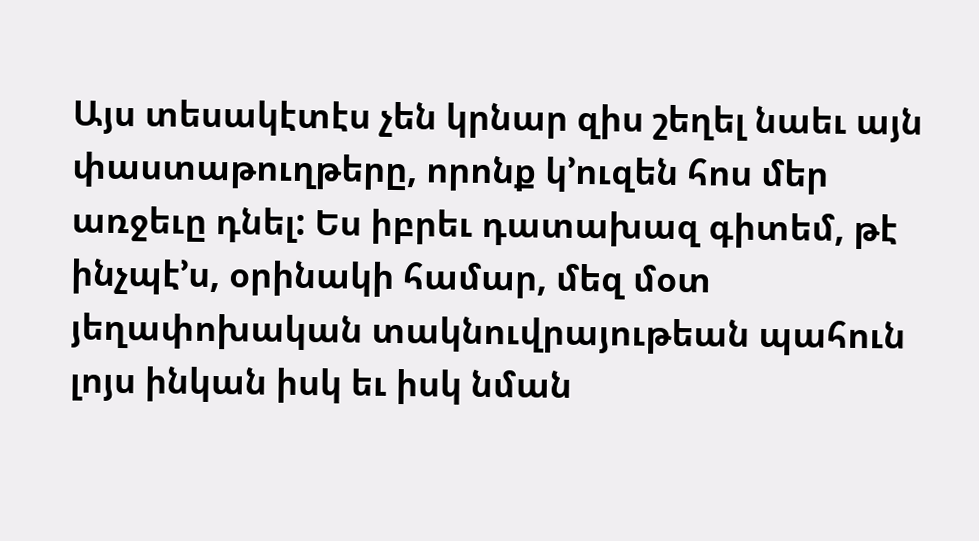Այս տեսակէտէս չեն կրնար զիս շեղել նաեւ այն փաստաթուղթերը, որոնք կ’ուզեն հոս մեր առջեւը դնել: Ես իբրեւ դատախազ գիտեմ, թէ ինչպէ’ս, օրինակի համար, մեզ մօտ յեղափոխական տակնուվրայութեան պահուն լոյս ինկան իսկ եւ իսկ նման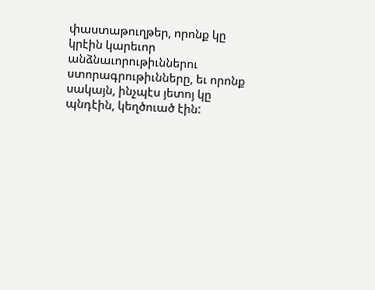փաստաթուղթեր, որոնք կը կրէին կարեւոր անձնաւորութիւններու ստորագրութիւնները, եւ որոնք սակայն, ինչպէս յետոյ կը պնդէին, կեղծուած էին: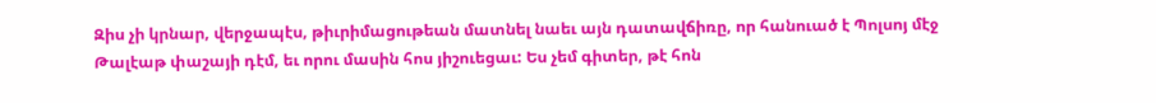Զիս չի կրնար, վերջապէս, թիւրիմացութեան մատնել նաեւ այն դատավճիռը, որ հանուած է Պոլսոյ մէջ Թալէաթ փաշայի դէմ, եւ որու մասին հոս յիշուեցաւ: Ես չեմ գիտեր, թէ հոն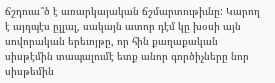ճշդուա՞ծ է առարկայական ճշմարտութիւնը: Կարող է այդպէս ըլլալ, սակայն ատոր դէմ կը խօսի այն սովորական երեւոյթը, որ հին քաղաքական սիսթէմին տապալումէ ետք անոր գործիչները նոր սիսթեմին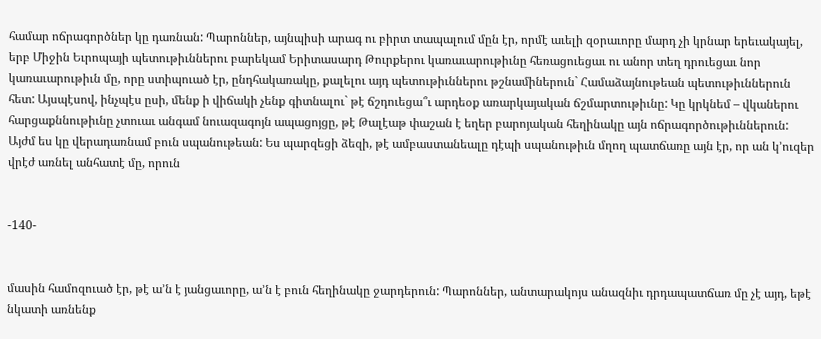համար ոճրագործներ կը դառնան: Պարոններ, այնպիսի արագ ու բիրտ տապալում մըն էր, որմէ աւելի զօրաւորը մարդ չի կրնար երեւակայել, երբ Միջին Եւրոպայի պետութիւններու բարեկամ Երիտասարդ Թուրքերու կառաւարութիւնը հեռացուեցաւ ու անոր տեղ դրուեցաւ նոր կառաւարութիւն մը, որը ստիպուած էր, ընդհակառակը, քալելու այդ պետութիւններու թշնամիներուն` Համաձայնութեան պետութիւններուն հետ: Այսպէսով, ինչպէս ըսի, մենք ի վիճակի չենք գիտնալու` թէ ճշդուեցա՞ւ արդեօք առարկայական ճշմարտութիւնը: Կը կրկնեմ – վկաներու հարցաքննութիւնը չտուաւ անգամ նուազագոյն ապացոյցը, թէ Թալէաթ փաշան է եղեր բարոյական հեղինակը այն ոճրագործութիւններուն:
Այժմ ես կը վերադառնամ բուն սպանութեան: Ես պարզեցի ձեզի, թէ ամբաստանեալը դէպի սպանութիւն մղող պատճառը այն էր, որ ան կ’ուզեր վրէժ առնել անհատէ մը, որուն


-140-


մասին համոզուած էր, թէ ա’ն է յանցաւորը, ա’ն է բուն հեղինակը ջարդերուն: Պարոններ, անտարակոյս անազնիւ դրդապատճառ մը չէ այդ, եթէ նկատի առնենք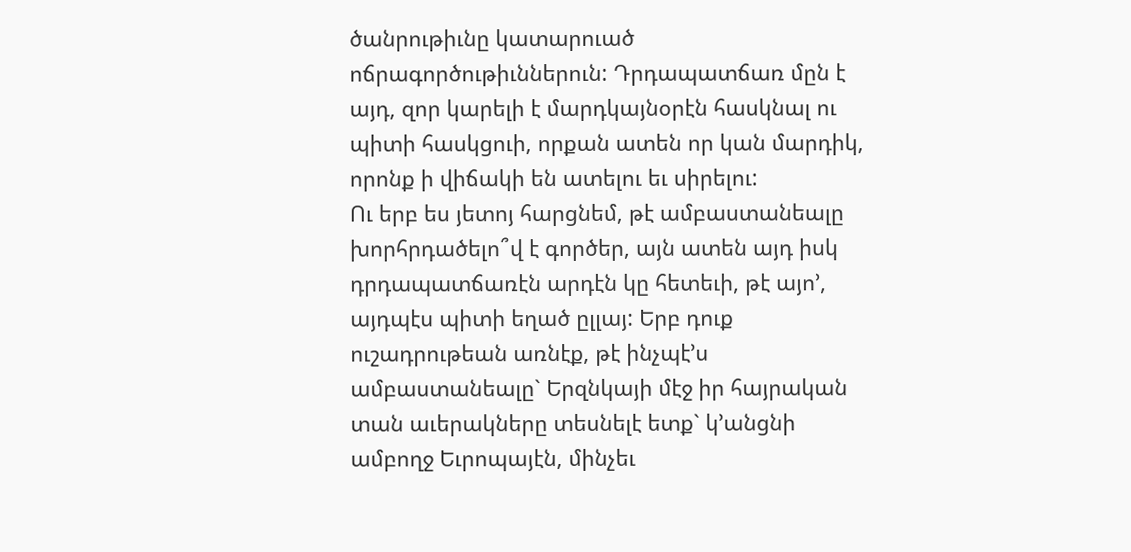ծանրութիւնը կատարուած ոճրագործութիւններուն: Դրդապատճառ մըն է այդ, զոր կարելի է մարդկայնօրէն հասկնալ ու պիտի հասկցուի, որքան ատեն որ կան մարդիկ, որոնք ի վիճակի են ատելու եւ սիրելու:
Ու երբ ես յետոյ հարցնեմ, թէ ամբաստանեալը խորհրդածելո՞վ է գործեր, այն ատեն այդ իսկ դրդապատճառէն արդէն կը հետեւի, թէ այո’, այդպէս պիտի եղած ըլլայ: Երբ դուք ուշադրութեան առնէք, թէ ինչպէ’ս ամբաստանեալը` Երզնկայի մէջ իր հայրական տան աւերակները տեսնելէ ետք` կ’անցնի ամբողջ Եւրոպայէն, մինչեւ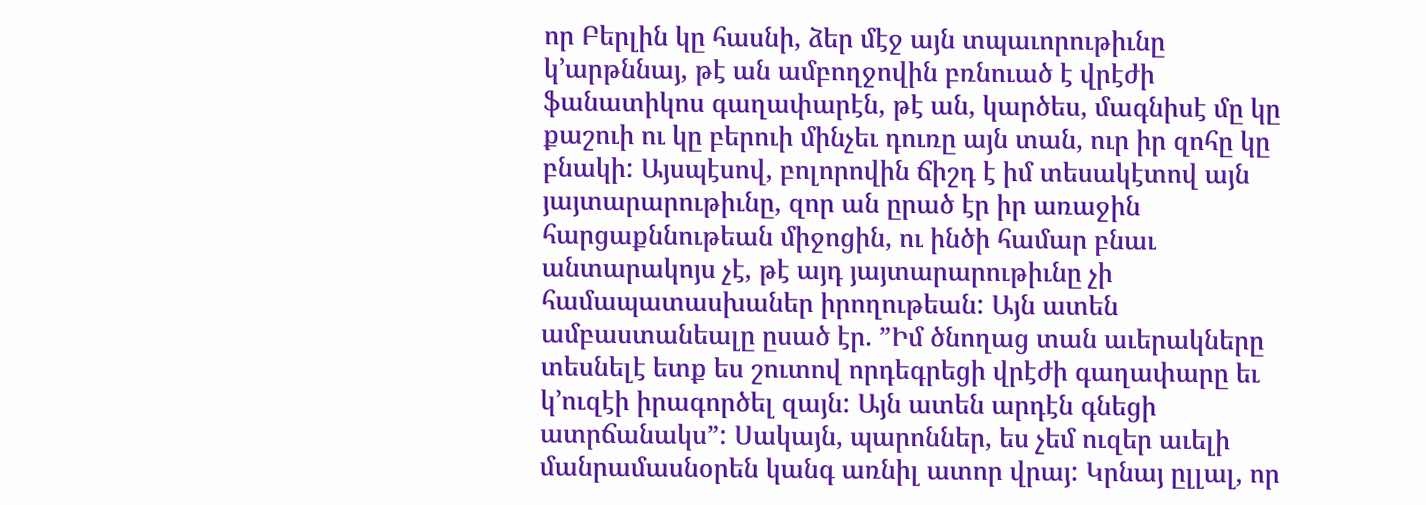որ Բերլին կը հասնի, ձեր մէջ այն տպաւորութիւնը կ’արթննայ, թէ ան ամբողջովին բռնուած է վրէժի ֆանատիկոս գաղափարէն, թէ ան, կարծես, մագնիսէ մը կը քաշուի ու կը բերուի մինչեւ դուռը այն տան, ուր իր զոհը կը բնակի: Այսպէսով, բոլորովին ճիշդ է իմ տեսակէտով այն յայտարարութիւնը, զոր ան ըրած էր իր առաջին հարցաքննութեան միջոցին, ու ինծի համար բնաւ անտարակոյս չէ, թէ այդ յայտարարութիւնը չի համապատասխաներ իրողութեան: Այն ատեն ամբաստանեալը ըսած էր. ”Իմ ծնողաց տան աւերակները տեսնելէ ետք ես շուտով որդեգրեցի վրէժի գաղափարը եւ կ’ուզէի իրագործել զայն: Այն ատեն արդէն գնեցի ատրճանակս”: Սակայն, պարոններ, ես չեմ ուզեր աւելի մանրամասնօրեն կանգ առնիլ ատոր վրայ: Կրնայ ըլլալ, որ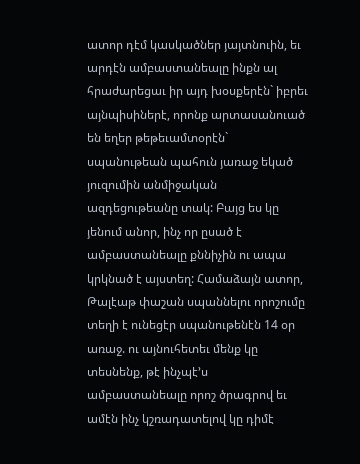ատոր դէմ կասկածներ յայտնուին, եւ արդէն ամբաստանեալը ինքն ալ հրաժարեցաւ իր այդ խօսքերէն` իբրեւ այնպիսիներէ, որոնք արտասանուած են եղեր թեթեւամտօրէն` սպանութեան պահուն յառաջ եկած յուզումին անմիջական ազդեցութեանը տակ: Բայց ես կը յենում անոր, ինչ որ ըսած է ամբաստանեալը քննիչին ու ապա կրկնած է այստեղ: Համաձայն ատոր, Թալէաթ փաշան սպաննելու որոշումը տեղի է ունեցէր սպանութենէն 14 օր առաջ. ու այնուհետեւ մենք կը տեսնենք, թէ ինչպէ’ս ամբաստանեալը որոշ ծրագրով եւ ամէն ինչ կշռադատելով կը դիմէ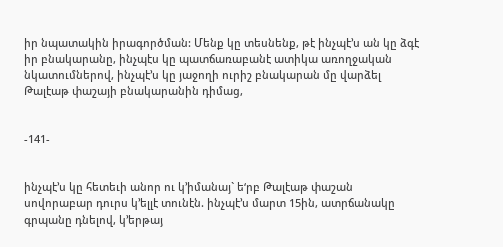իր նպատակին իրագործման: Մենք կը տեսնենք, թէ ինչպէ’ս ան կը ձգէ իր բնակարանը, ինչպէս կը պատճառաբանէ ատիկա առողջական նկատումներով, ինչպէ’ս կը յաջողի ուրիշ բնակարան մը վարձել Թալէաթ փաշայի բնակարանին դիմաց,


-141-


ինչպէ’ս կը հետեւի անոր ու կ’իմանայ` ե‘րբ Թալէաթ փաշան սովորաբար դուրս կ’ելլէ տունէն. ինչպէ’ս մարտ 15ին, ատրճանակը գրպանը դնելով, կ’երթայ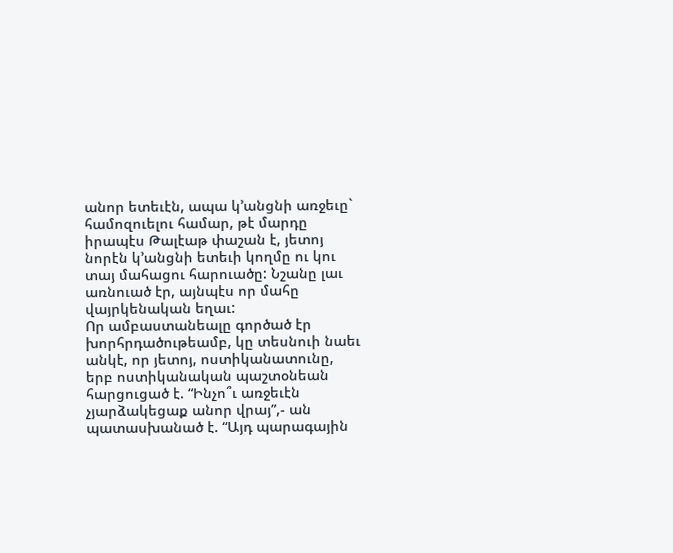անոր ետեւէն, ապա կ’անցնի առջեւը` համոզուելու համար, թէ մարդը իրապէս Թալէաթ փաշան է, յետոյ նորէն կ’անցնի ետեւի կողմը ու կու տայ մահացու հարուածը: Նշանը լաւ առնուած էր, այնպէս որ մահը վայրկենական եղաւ:
Որ ամբաստանեալը գործած էր խորհրդածութեամբ, կը տեսնուի նաեւ անկէ, որ յետոյ, ոստիկանատունը, երբ ոստիկանական պաշտօնեան հարցուցած է. “Ինչո՞ւ առջեւէն չյարձակեցաք անոր վրայ”,- ան պատասխանած է. “Այդ պարագային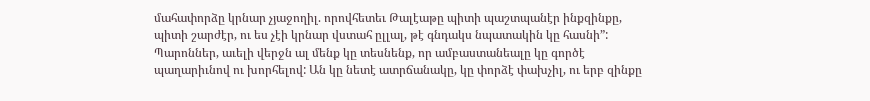մահափորձը կրնար չյաջողիլ. որովհետեւ Թալէաթը պիտի պաշտպանէր ինքզինքը, պիտի շարժէր, ու ես չէի կրնար վստահ ըլլալ, թէ գնդակս նպատակին կը հասնի”:
Պարոններ, աւելի վերջն ալ մենք կը տեսնենք, որ ամբաստանեալը կը գործէ պաղարիւնով ու խորհելով: Ան կը նետէ ատրճանակը, կը փորձէ փախչիլ, ու երբ զինքը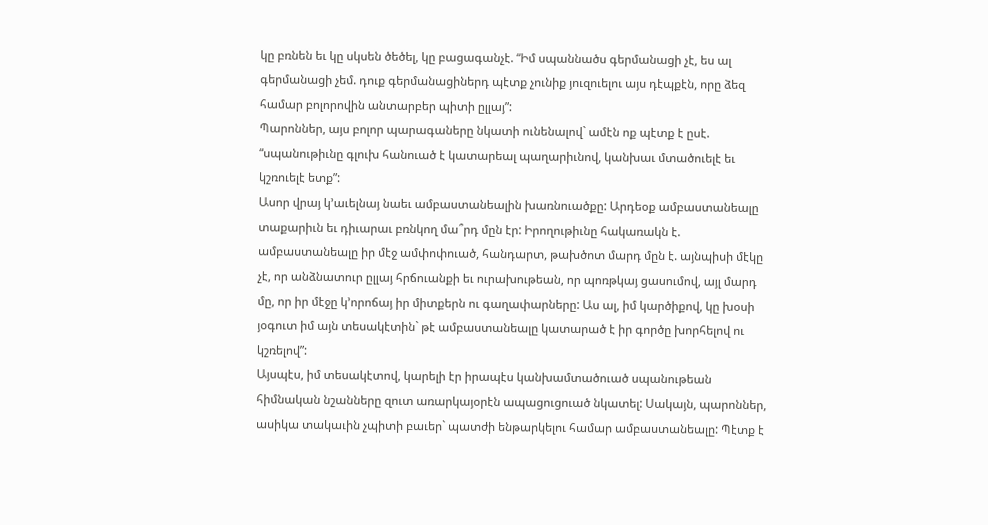կը բռնեն եւ կը սկսեն ծեծել, կը բացագանչէ. “Իմ սպաննածս գերմանացի չէ, ես ալ գերմանացի չեմ. դուք գերմանացիներդ պէտք չունիք յուզուելու այս դէպքէն, որը ձեզ համար բոլորովին անտարբեր պիտի ըլլայ”:
Պարոններ, այս բոլոր պարագաները նկատի ունենալով` ամէն ոք պէտք է ըսէ. “սպանութիւնը գլուխ հանուած է կատարեալ պաղարիւնով, կանխաւ մտածուելէ եւ կշռուելէ ետք”:
Ասոր վրայ կ’աւելնայ նաեւ ամբաստանեալին խառնուածքը: Արդեօք ամբաստանեալը տաքարիւն եւ դիւարաւ բռնկող մա՞րդ մըն էր: Իրողութիւնը հակառակն է. ամբաստանեալը իր մէջ ամփոփուած, հանդարտ, թախծոտ մարդ մըն է. այնպիսի մէկը չէ, որ անձնատուր ըլլայ հրճուանքի եւ ուրախութեան, որ պոռթկայ ցասումով, այլ մարդ մը, որ իր մէջը կ’որոճայ իր միտքերն ու գաղափարները: Աս ալ, իմ կարծիքով, կը խօսի յօգուտ իմ այն տեսակէտին` թէ ամբաստանեալը կատարած է իր գործը խորհելով ու կշռելով”:
Այսպէս, իմ տեսակէտով, կարելի էր իրապէս կանխամտածուած սպանութեան հիմնական նշանները զուտ առարկայօրէն ապացուցուած նկատել: Սակայն, պարոններ, ասիկա տակաւին չպիտի բաւեր` պատժի ենթարկելու համար ամբաստանեալը: Պէտք է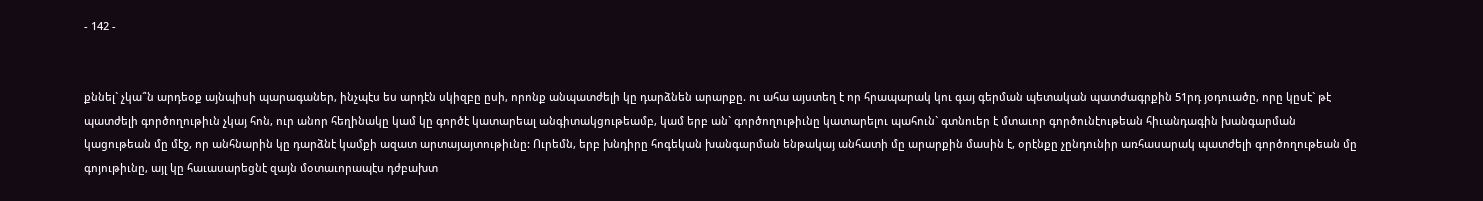- 142 -


քննել` չկա՞ն արդեօք այնպիսի պարագաներ, ինչպէս ես արդէն սկիզբը ըսի, որոնք անպատժելի կը դարձնեն արարքը. ու ահա այստեղ է որ հրապարակ կու գայ գերման պետական պատժագրքին 51րդ յօդուածը, որը կըսէ` թէ պատժելի գործողութիւն չկայ հոն, ուր անոր հեղինակը կամ կը գործէ կատարեալ անգիտակցութեամբ, կամ երբ ան` գործողութիւնը կատարելու պահուն` գտնուեր է մտաւոր գործունէութեան հիւանդագին խանգարման կացութեան մը մէջ, որ անհնարին կը դարձնէ կամքի ազատ արտայայտութիւնը: Ուրեմն, երբ խնդիրը հոգեկան խանգարման ենթակայ անհատի մը արարքին մասին է, օրէնքը չընդունիր առհասարակ պատժելի գործողութեան մը գոյութիւնը, այլ կը հաւասարեցնէ զայն մօտաւորապէս դժբախտ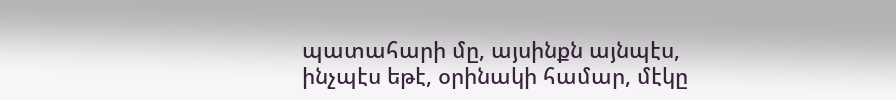պատահարի մը, այսինքն այնպէս, ինչպէս եթէ, օրինակի համար, մէկը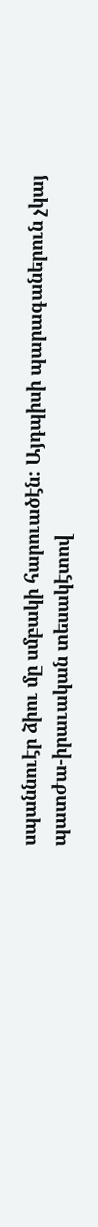սպաննուէր ձիու մը սմբակի հարուածէն: Այդպիսի պարագաներուն չկայ պատժա-իրաւական տեսակէտով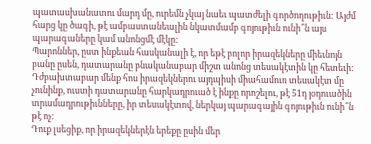պատասխանատու մարդ մը, ուրեմն չկայ նաեւ պատժելի գործողութիւն: Այժմ հարց կը ծագի, թէ ամբաստանեալին նկատմամբ գոյութիւն ունի՞ն այս պարագաները կամ անոնցմէ մէկը:
Պարոններ, ըստ ինքեան հասկանալի է, որ եթէ բոլոր իրազեկները միեւնոյն բանը ըսեն, դատարանը բնականաբար միշտ անոնց տեսակէտին կը հետեւի: Դժբախտաբար մենք հոս իրազեկներու այդպիսի միահամուռ տեսակէտ մը չունինք, ուստի դատարանը հարկադրուած է ինքը որոշելու, թէ 51դ յօդուածին տրամադրութիւնները, իր տեսակէտով, ներկայ պարագային գոյութիւն ունի՞ն թէ ոչ:
Դուք լսեցիք, որ իրազեկներէն երեքը ըսին մեր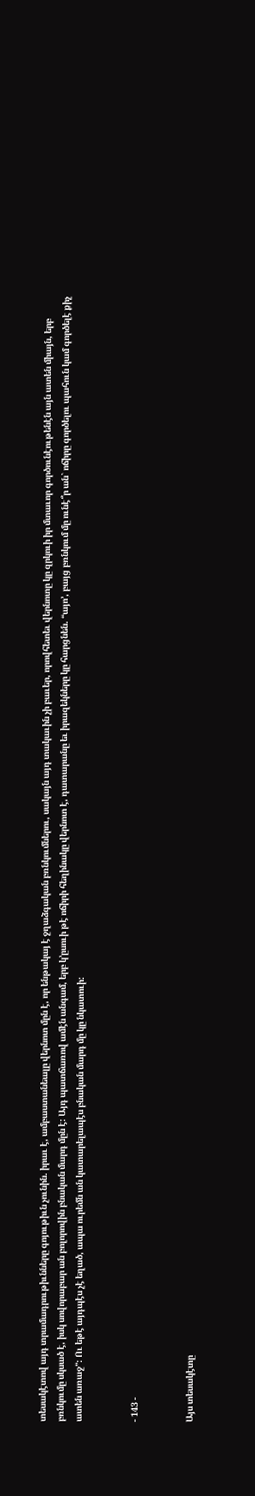տեսակէտով այդ տրամադրութիւնները գոյութիւն չունին. իրաւ է, ամբաստանեալը վերնոտ մըն է, որ ենթակայ է ջղաձգական բռնկումներու, սակայն այդ տակաւին չի բաւեր, որովհետեւ վերնոտը կը զրկուի իր մտաւոր գործունէութենէն այն ատեն միայն, երբ բռնկումը սկսած է, իսկ սովորաբար ան բոլորովին բնական մարդ մըն է: Այդ պատճառով ամէն անգամ, երբ կ’ըսուի թէ ոճիրի հեղինակը վերնոտ է, դատարանը եւ իրազեկները կը հարցնեն. “այո’, բայց բռնկում մը ունէ՞ր ան` ոճիրը գործելու պահուն կամ գործելէ քիչ ատեն առաջ”: Ու եթէ այդպէս չէ եղած, ապա ուրեմն ան կատարելապէս բնական մարդ մը կը նկատուի:


- 143 -


Այս տեսակէտը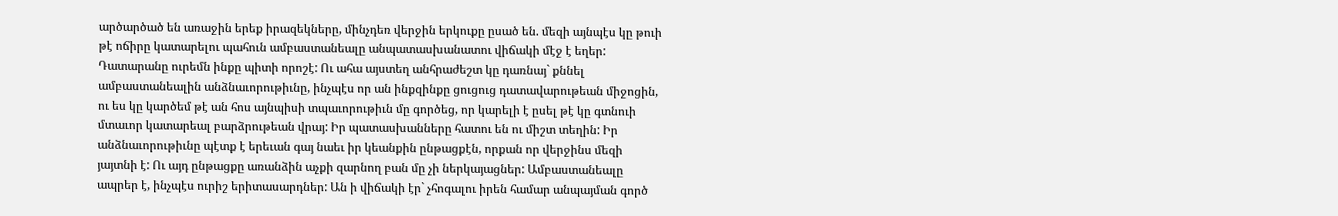արծարծած են առաջին երեք իրազեկները, մինչդեռ վերջին երկուքը ըսած են. մեզի այնպէս կը թուի թէ ոճիրը կատարելու պահուն ամբաստանեալը անպատասխանատու վիճակի մէջ է եղեր:
Դատարանը ուրեմն ինքը պիտի որոշէ: Ու ահա այստեղ անհրաժեշտ կը դառնայ` քննել ամբաստանեալին անձնաւորութիւնը, ինչպէս որ ան ինքզինքը ցուցուց դատավարութեան միջոցին, ու ես կը կարծեմ թէ ան հոս այնպիսի տպաւորութիւն մը գործեց, որ կարելի է ըսել թէ կը գտնուի մտաւոր կատարեալ բարձրութեան վրայ: Իր պատասխանները հատու են ու միշտ տեղին: Իր անձնաւորութիւնը պէտք է երեւան գայ նաեւ իր կեանքին ընթացքէն, որքան որ վերջինս մեզի յայտնի է: Ու այդ ընթացքը առանձին աչքի զարնող բան մը չի ներկայացներ: Ամբաստանեալը ապրեր է, ինչպէս ուրիշ երիտասարդներ: Ան ի վիճակի էր` չհոգալու իրեն համար անպայման գործ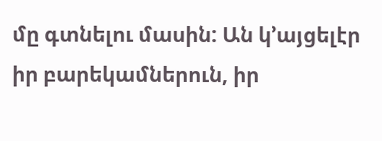մը գտնելու մասին: Ան կ’այցելէր իր բարեկամներուն, իր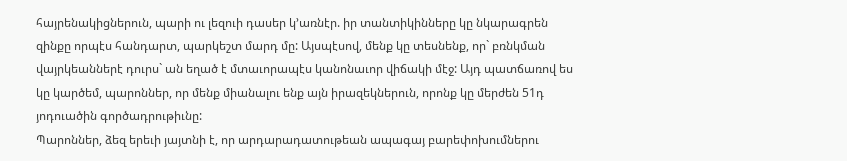հայրենակիցներուն, պարի ու լեզուի դասեր կ’առնէր. իր տանտիկինները կը նկարագրեն զինքը որպէս հանդարտ, պարկեշտ մարդ մը: Այսպէսով, մենք կը տեսնենք, որ` բռնկման վայրկեաններէ դուրս` ան եղած է մտաւորապէս կանոնաւոր վիճակի մէջ: Այդ պատճառով ես կը կարծեմ, պարոններ, որ մենք միանալու ենք այն իրազեկներուն, որոնք կը մերժեն 51դ յոդուածին գործադրութիւնը:
Պարոններ, ձեզ երեւի յայտնի է, որ արդարադատութեան ապագայ բարեփոխումներու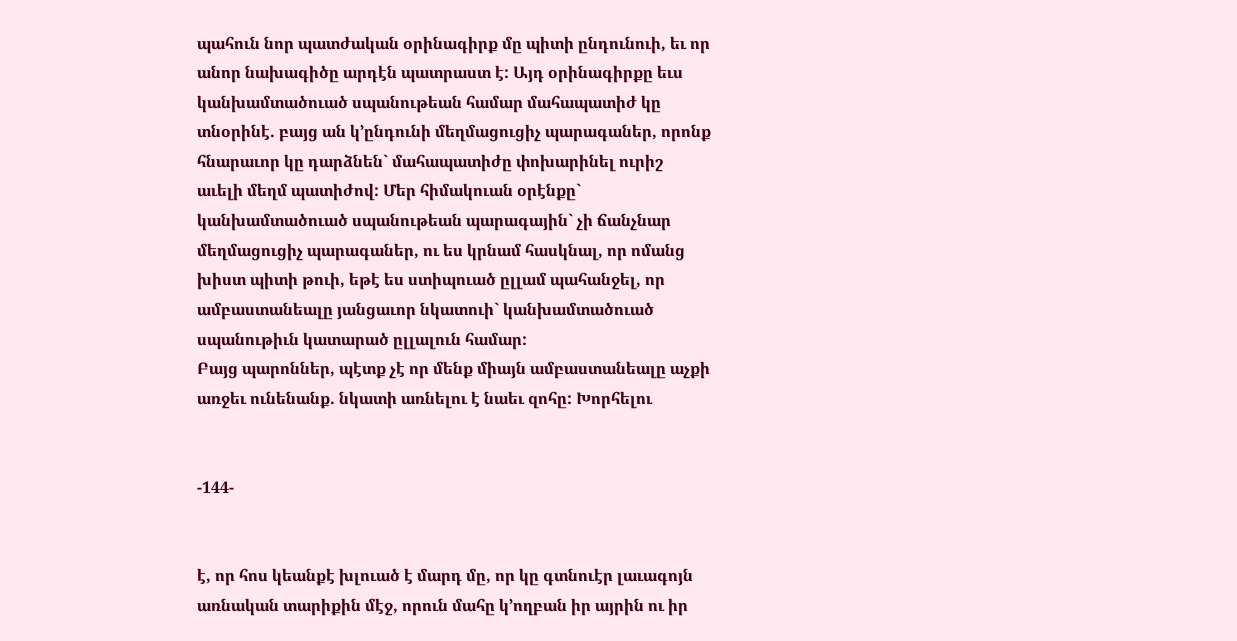պահուն նոր պատժական օրինագիրք մը պիտի ընդունուի, եւ որ անոր նախագիծը արդէն պատրաստ է: Այդ օրինագիրքը եւս կանխամտածուած սպանութեան համար մահապատիժ կը տնօրինէ. բայց ան կ’ընդունի մեղմացուցիչ պարագաներ, որոնք հնարաւոր կը դարձնեն` մահապատիժը փոխարինել ուրիշ աւելի մեղմ պատիժով: Մեր հիմակուան օրէնքը` կանխամտածուած սպանութեան պարագային` չի ճանչնար մեղմացուցիչ պարագաներ, ու ես կրնամ հասկնալ, որ ոմանց խիստ պիտի թուի, եթէ ես ստիպուած ըլլամ պահանջել, որ ամբաստանեալը յանցաւոր նկատուի` կանխամտածուած սպանութիւն կատարած ըլլալուն համար:
Բայց պարոններ, պէտք չէ որ մենք միայն ամբաստանեալը աչքի առջեւ ունենանք. նկատի առնելու է նաեւ զոհը: Խորհելու


-144-


է, որ հոս կեանքէ խլուած է մարդ մը, որ կը գտնուէր լաւագոյն առնական տարիքին մէջ, որուն մահը կ’ողբան իր այրին ու իր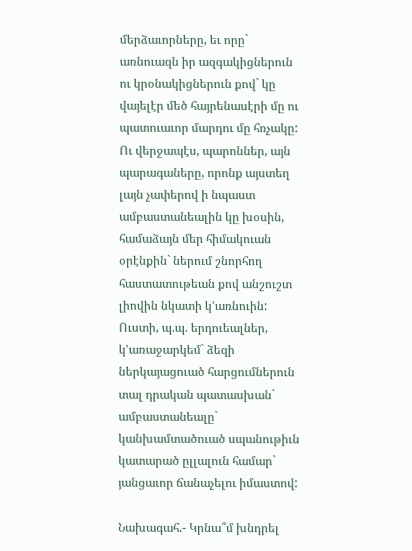մերձաւորները, եւ որը` առնուազն իր ազգակիցներուն ու կրօնակիցներուն քով` կը վայելէր մեծ հայրենասէրի մը ու պատուաւոր մարդու մը հռչակը:
Ու վերջապէս, պարոններ, այն պարագաները, որոնք այստեղ լայն չափերով ի նպաստ ամբաստանեալին կը խօսին, համաձայն մեր հիմակուան օրէնքին` ներում շնորհող հաստատութեան քով անշուշտ լիովին նկատի կ’առնուին:
Ուստի, պ.պ. երդուեալներ, կ’առաջարկեմ` ձեզի ներկայացուած հարցումներուն տալ դրական պատասխան` ամբաստանեալը` կանխամտածուած սպանութիւն կատարած ըլլալուն համար` յանցաւոր ճանաչելու իմաստով:

Նախագահ.- Կրնա՞մ խնդրել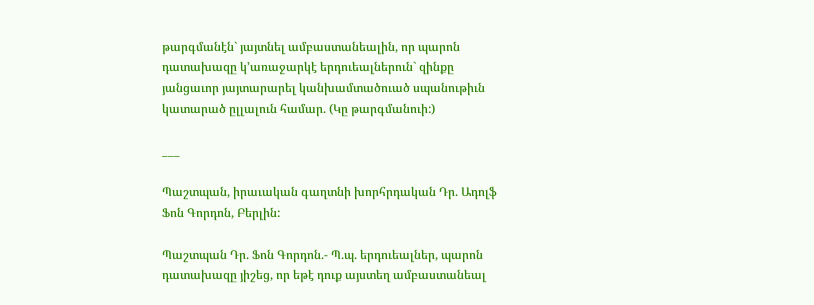թարգմանէն` յայտնել ամբաստանեալին, որ պարոն դատախազը կ’առաջարկէ երդուեալներուն` զինքը յանցաւոր յայտարարել կանխամտածուած սպանութիւն կատարած ըլլալուն համար. (Կը թարգմանուի:)

___

Պաշտպան, իրաւական գաղտնի խորհրդական Դր. Ադոլֆ Ֆոն Գորդոն, Բերլին:

Պաշտպան Դր. Ֆոն Գորդոն.- Պ.պ. երդուեալներ, պարոն դատախազը յիշեց, որ եթէ դուք այստեղ ամբաստանեալ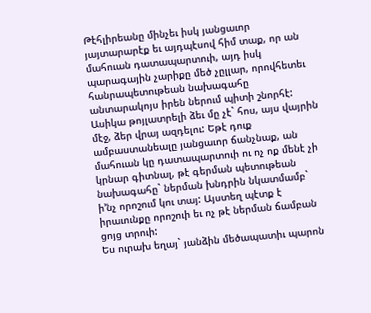Թէհլիրեանը մինչեւ իսկ յանցաւոր յայտարարէք եւ այդպէսով հիմ տաք, որ ան մահուան դատապարտուի, այդ իսկ պարագային չարիքը մեծ չըլլար, որովհետեւ հանրապետութեան նախագահը անտարակոյս իրեն ներում պիտի շնորհէ:
Ասիկա թոյլատրելի ձեւ մը չէ` հոս, այս վայրին մէջ, ձեր վրայ ազդելու: Եթէ դուք ամբաստանեալը յանցաւոր ճանչնաք, ան մահուան կը դատապարտուի ու ոչ ոք մենէ չի կրնար գիտնալ, թէ գերման պետութեան նախագահը` ներման խնդրին նկատմամբ` ի’նչ որոշում կու տայ: Այստեղ պէտք է իրաւունքը որոշուի եւ ոչ թէ ներման ճամբան ցոյց տրուի:
Ես ուրախ եղայ` յանձին մեծապատիւ պարոն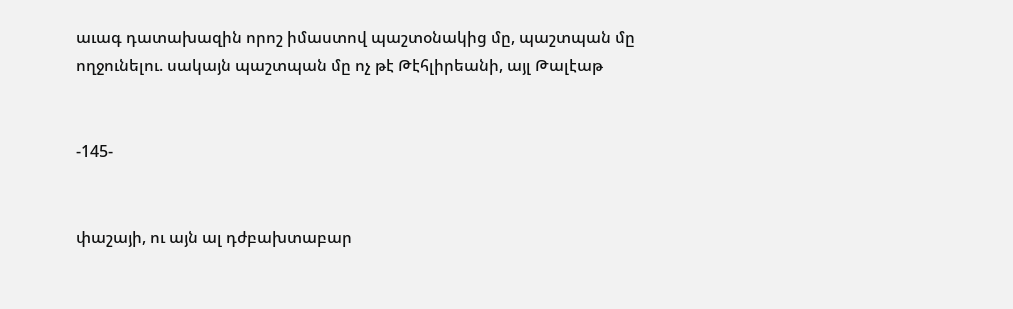աւագ դատախազին որոշ իմաստով պաշտօնակից մը, պաշտպան մը ողջունելու. սակայն պաշտպան մը ոչ թէ Թէհլիրեանի, այլ Թալէաթ


-145-


փաշայի, ու այն ալ դժբախտաբար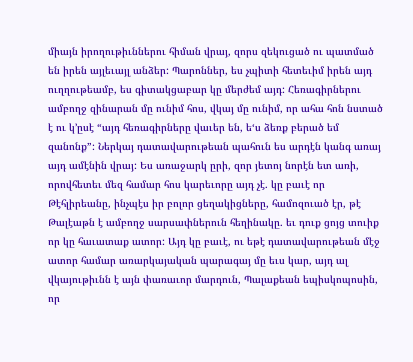միայն իրողութիւններու հիման վրայ, զորս զեկուցած ու պատմած են իրեն այլեւայլ անձեր: Պարոններ, ես չպիտի հետեւիմ իրեն այդ ուղղութեամբ, ես գիտակցաբար կը մերժեմ այդ: Հեռագիրներու ամբողջ զինարան մը ունիմ հոս, վկայ մը ունիմ, որ ահա հոն նստած է ու կ’ըսէ “այդ հեռագիրները վաւեր են, ե‘ս ձեռք բերած եմ զանոնք”: Ներկայ դատավարութեան պահուն ես արդէն կանգ առայ այդ ամէնին վրայ: Ես առաջարկ ըրի, զոր յետոյ նորէն ետ առի, որովհետեւ մեզ համար հոս կարեւորը այդ չէ. կը բաւէ որ Թէհլիրեանը, ինչպէս իր բոլոր ցեղակիցները, համոզուած էր, թէ Թալէաթն է ամբողջ սարսափներուն հեղինակը. եւ դուք ցոյց տուիք որ կը հաւատաք ատոր: Այդ կը բաւէ, ու եթէ դատավարութեան մէջ ատոր համար առարկայական պարագայ մը եւս կար, այդ ալ վկայութիւնն է այն փառաւոր մարդուն, Պալաքեան եպիսկոպոսին, որ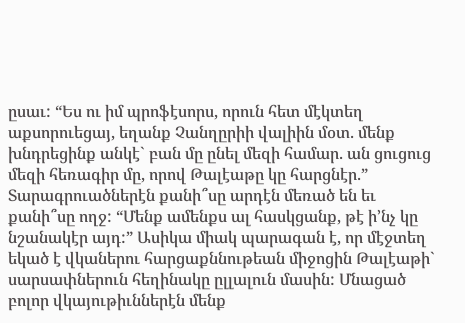ըսաւ: “Ես ու իմ պրոֆէսորս, որուն հետ մէկտեղ աքսորուեցայ, եղանք Չանղըրիի վալիին մօտ. մենք խնդրեցինք անկէ` բան մը ընել մեզի համար. ան ցուցուց մեզի հեռագիր մը, որով Թալէաթը կը հարցնէր.” Տարագրուածներէն քանի՞սը արդէն մեռած են եւ քանի՞սը ողջ: “Մենք ամենքս ալ հասկցանք, թէ ի’նչ կը նշանակէր այդ:” Ասիկա միակ պարագան է, որ մէջտեղ եկած է վկաներու հարցաքննութեան միջոցին Թալէաթի` սարսափներուն հեղինակը ըլլալուն մասին: Մնացած բոլոր վկայութիւններէն մենք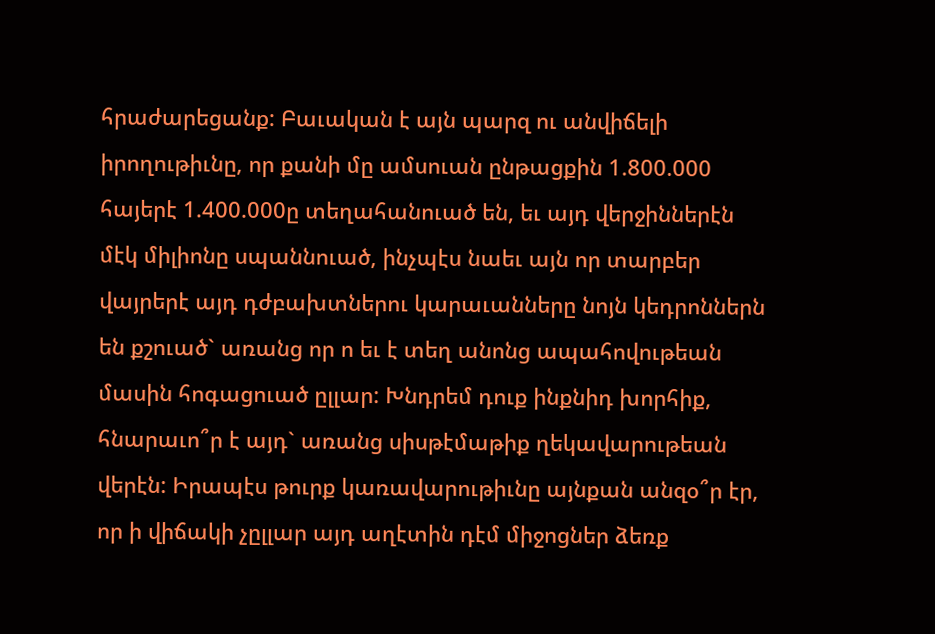հրաժարեցանք: Բաւական է այն պարզ ու անվիճելի իրողութիւնը, որ քանի մը ամսուան ընթացքին 1.800.000 հայերէ 1.400.000ը տեղահանուած են, եւ այդ վերջիններէն մէկ միլիոնը սպաննուած, ինչպէս նաեւ այն որ տարբեր վայրերէ այդ դժբախտներու կարաւանները նոյն կեդրոններն են քշուած` առանց որ ո եւ է տեղ անոնց ապահովութեան մասին հոգացուած ըլլար: Խնդրեմ դուք ինքնիդ խորհիք, հնարաւո՞ր է այդ` առանց սիսթէմաթիք ղեկավարութեան վերէն: Իրապէս թուրք կառավարութիւնը այնքան անզօ՞ր էր, որ ի վիճակի չըլլար այդ աղէտին դէմ միջոցներ ձեռք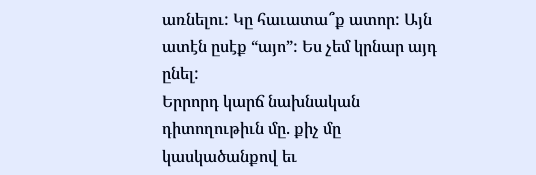առնելու: Կը հաւատա՞ք ատոր: Այն ատէն ըսէք “այո”: Ես չեմ կրնար այդ ընել:
Երրորդ կարճ նախնական դիտողութիւն մը. քիչ մը կասկածանքով եւ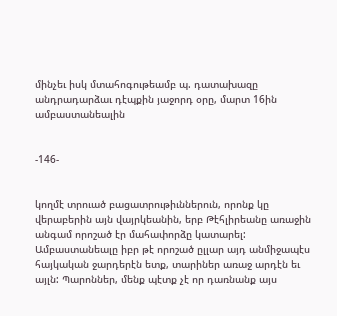մինչեւ իսկ մտահոգութեամբ պ. դատախազը անդրադարձաւ դէպքին յաջորդ օրը, մարտ 16ին ամբաստանեալին


-146-


կողմէ տրուած բացատրութիւններուն, որոնք կը վերաբերին այն վայրկեանին, երբ Թէհլիրեանը առաջին անգամ որոշած էր մահափորձը կատարել: Ամբաստանեալը իբր թէ որոշած ըլլար այդ անմիջապէս հայկական ջարդերէն ետք, տարիներ առաջ արդէն եւ այլն: Պարոններ, մենք պէտք չէ որ դառնանք այս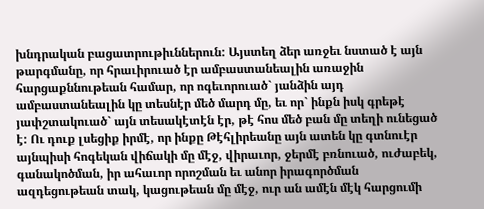խնդրական բացատրութիւններուն: Այստեղ ձեր առջեւ նստած է այն թարգմանը, որ հրաւիրուած էր ամբաստանեալին առաջին հարցաքննութեան համար, որ ոգեւորուած` յանձին այդ ամբաստանեալին կը տեսնէր մեծ մարդ մը, եւ որ` ինքն իսկ գրեթէ յափշտակուած` այն տեսակէտէն էր, թէ հոս մեծ բան մը տեղի ունեցած է: Ու դուք լսեցիք իրմէ, որ ինքը Թէհլիրեանը այն ատեն կը գտնուէր այնպիսի հոգեկան վիճակի մը մէջ, վիրաւոր, ջերմէ բռնուած, ուժաբեկ, գանակոծման, իր ահաւոր որոշման եւ անոր իրագործման ազդեցութեան տակ, կացութեան մը մէջ, ուր ան ամէն մէկ հարցումի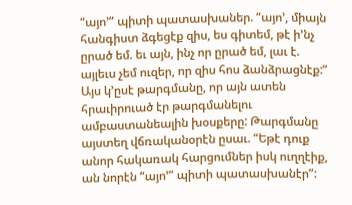“այո’” պիտի պատասխաներ. “այո’, միայն հանգիստ ձգեցէք զիս, ես գիտեմ, թէ ի’նչ ըրած եմ. եւ այն, ինչ որ ըրած եմ, լաւ է. այլեւս չեմ ուզեր, որ զիս հոս ձանձրացնէք:” Այս կ’ըսէ թարգմանը, որ այն ատեն հրաւիրուած էր թարգմանելու ամբաստանեալին խօսքերը: Թարգմանը այստեղ վճռականօրէն ըսաւ. “Եթէ դուք անոր հակառակ հարցումներ իսկ ուղղէիք, ան նորէն “այո’” պիտի պատասխանէր”: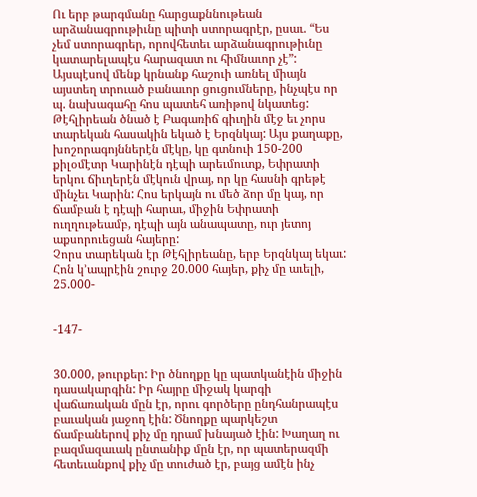Ու երբ թարգմանը հարցաքննութեան արձանագրութիւնը պիտի ստորագրէր, ըսաւ. “Ես չեմ ստորագրեր, որովհետեւ արձանագրութիւնը կատարելապէս հարազատ ու հիմնաւոր չէ”:
Այսպէսով մենք կրնանք հաշուի առնել միայն այստեղ տրուած բանաւոր ցուցումները, ինչպէս որ պ. նախագահը հոս պատեհ առիթով նկատեց:
Թէհլիրեան ծնած է Բագառիճ գիւղին մէջ եւ չորս տարեկան հասակին եկած է Երզնկայ: Այս քաղաքը, խոշորագոյններէն մէկը, կը գտնուի 150-200 քիլօմէտր Կարինէն դէպի արեւմուտք, Եփրատի երկու ճիւղերէն մէկուն վրայ, որ կը հասնի գրեթէ մինչեւ Կարին: Հոս երկայն ու մեծ ձոր մը կայ, որ ճամբան է դէպի հարաւ, միջին Եփրատի ուղղութեամբ, դէպի այն անապատը, ուր յետոյ աքսորուեցան հայերը:
Չորս տարեկան էր Թէհլիրեանը, երբ Երզնկայ եկաւ: Հոն կ’ապրէին շուրջ 20.000 հայեր, քիչ մը աւելի, 25.000-


-147-


30.000, թուրքեր: Իր ծնողքը կը պատկանէին միջին դասակարգին: Իր հայրը միջակ կարգի վաճառական մըն էր, որու գործերը ընդհանրապէս բաւական յաջող էին: Ծնողքը պարկեշտ ճամբաներով քիչ մը դրամ խնայած էին: Խաղաղ ու բազմազաւակ ընտանիք մըն էր, որ պատերազմի հետեւանքով քիչ մը տուժած էր, բայց ամէն ինչ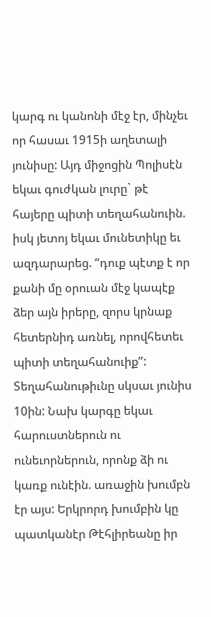կարգ ու կանոնի մէջ էր, մինչեւ որ հասաւ 1915ի աղետալի յունիսը: Այդ միջոցին Պոլիսէն եկաւ գուժկան լուրը` թէ հայերը պիտի տեղահանուին. իսկ յետոյ եկաւ մունետիկը եւ ազդարարեց. “դուք պէտք է որ քանի մը օրուան մէջ կապէք ձեր այն իրերը, զորս կրնաք հետերնիդ առնել, որովհետեւ պիտի տեղահանուիք”: Տեղահանութիւնը սկսաւ յունիս 10ին: Նախ կարգը եկաւ հարուստներուն ու ունեւորներուն, որոնք ձի ու կառք ունէին. առաջին խումբն էր այս: Երկրորդ խումբին կը պատկանէր Թէհլիրեանը իր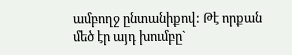ամբողջ ընտանիքով: Թէ որքան մեծ էր այդ խումբը`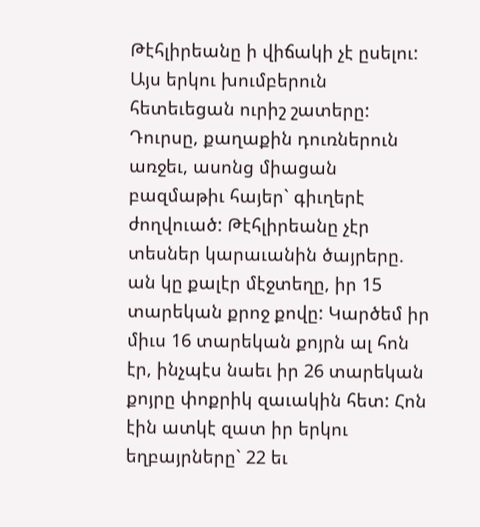Թէհլիրեանը ի վիճակի չէ ըսելու: Այս երկու խումբերուն հետեւեցան ուրիշ շատերը: Դուրսը, քաղաքին դուռներուն առջեւ, ասոնց միացան բազմաթիւ հայեր` գիւղերէ ժողվուած: Թէհլիրեանը չէր տեսներ կարաւանին ծայրերը. ան կը քալէր մէջտեղը, իր 15 տարեկան քրոջ քովը: Կարծեմ իր միւս 16 տարեկան քոյրն ալ հոն էր, ինչպէս նաեւ իր 26 տարեկան քոյրը փոքրիկ զաւակին հետ: Հոն էին ատկէ զատ իր երկու եղբայրները` 22 եւ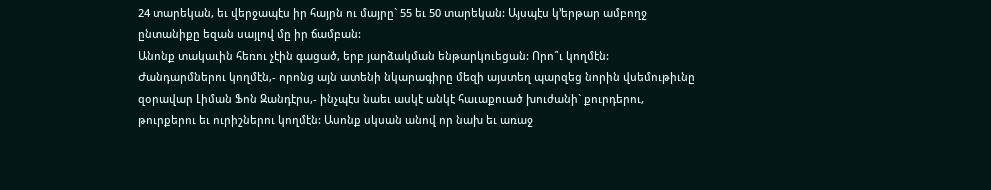24 տարեկան, եւ վերջապէս իր հայրն ու մայրը` 55 եւ 50 տարեկան: Այսպէս կ’երթար ամբողջ ընտանիքը եզան սայլով մը իր ճամբան:
Անոնք տակաւին հեռու չէին գացած, երբ յարձակման ենթարկուեցան: Որո՞ւ կողմէն: Ժանդարմներու կողմէն,- որոնց այն ատենի նկարագիրը մեզի այստեղ պարզեց նորին վսեմութիւնը զօրավար Լիման Ֆոն Զանդէրս,- ինչպէս նաեւ ասկէ անկէ հաւաքուած խուժանի` քուրդերու, թուրքերու եւ ուրիշներու կողմէն: Ասոնք սկսան անով որ նախ եւ առաջ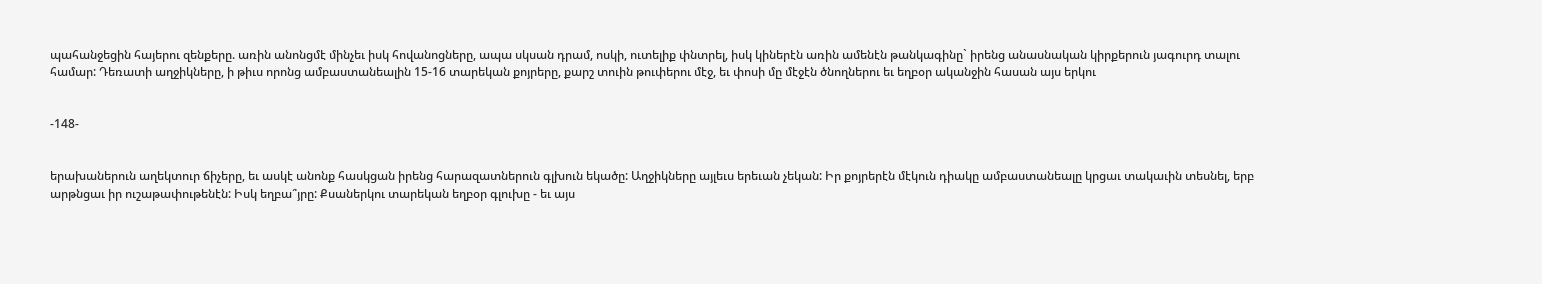պահանջեցին հայերու զենքերը. առին անոնցմէ մինչեւ իսկ հովանոցները, ապա սկսան դրամ, ոսկի, ուտելիք փնտրել, իսկ կիներէն առին ամենէն թանկագինը` իրենց անասնական կիրքերուն յագուրդ տալու համար: Դեռատի աղջիկները, ի թիւս որոնց ամբաստանեալին 15-16 տարեկան քոյրերը, քարշ տուին թուփերու մէջ, եւ փոսի մը մէջէն ծնողներու եւ եղբօր ականջին հասան այս երկու


-148-


երախաներուն աղեկտուր ճիչերը, եւ ասկէ անոնք հասկցան իրենց հարազատներուն գլխուն եկածը: Աղջիկները այլեւս երեւան չեկան: Իր քոյրերէն մէկուն դիակը ամբաստանեալը կրցաւ տակաւին տեսնել, երբ արթնցաւ իր ուշաթափութենէն: Իսկ եղբա՞յրը: Քսաներկու տարեկան եղբօր գլուխը - եւ այս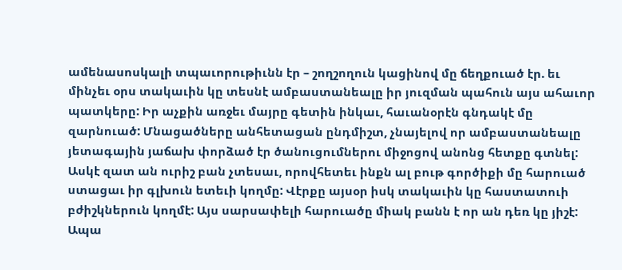ամենասոսկալի տպաւորութիւնն էր – շողշողուն կացինով մը ճեղքուած էր. եւ մինչեւ օրս տակաւին կը տեսնէ ամբաստանեալը իր յուզման պահուն այս ահաւոր պատկերը: Իր աչքին առջեւ մայրը գետին ինկաւ, հաւանօրէն գնդակէ մը զարնուած: Մնացածները անհետացան ընդմիշտ, չնայելով որ ամբաստանեալը յետագային յաճախ փորձած էր ծանուցումներու միջոցով անոնց հետքը գտնել:
Ասկէ զատ ան ուրիշ բան չտեսաւ, որովհետեւ ինքն ալ բութ գործիքի մը հարուած ստացաւ իր գլխուն ետեւի կողմը: Վէրքը այսօր իսկ տակաւին կը հաստատուի բժիշկներուն կողմէ: Այս սարսափելի հարուածը միակ բանն է որ ան դեռ կը յիշէ: Ապա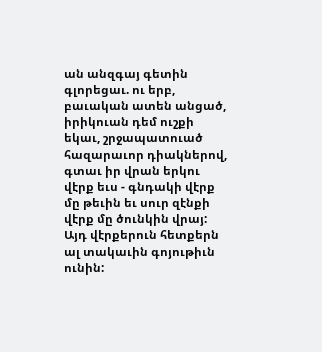ան անզգայ գետին գլորեցաւ. ու երբ, բաւական ատեն անցած, իրիկուան դեմ ուշքի եկաւ, շրջապատուած հազարաւոր դիակներով, գտաւ իր վրան երկու վէրք եւս - գնդակի վէրք մը թեւին եւ սուր զէնքի վէրք մը ծունկին վրայ: Այդ վէրքերուն հետքերն ալ տակաւին գոյութիւն ունին: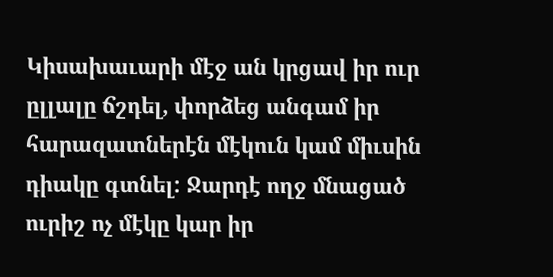Կիսախաւարի մէջ ան կրցավ իր ուր ըլլալը ճշդել, փորձեց անգամ իր հարազատներէն մէկուն կամ միւսին դիակը գտնել: Ջարդէ ողջ մնացած ուրիշ ոչ մէկը կար իր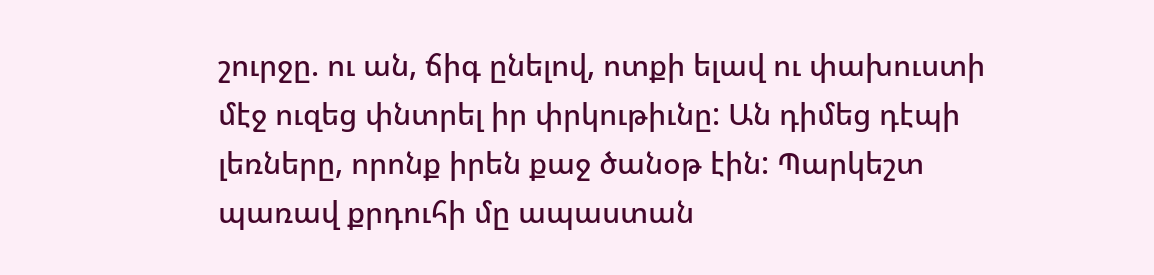շուրջը. ու ան, ճիգ ընելով, ոտքի ելավ ու փախուստի մէջ ուզեց փնտրել իր փրկութիւնը: Ան դիմեց դէպի լեռները, որոնք իրեն քաջ ծանօթ էին: Պարկեշտ պառավ քրդուհի մը ապաստան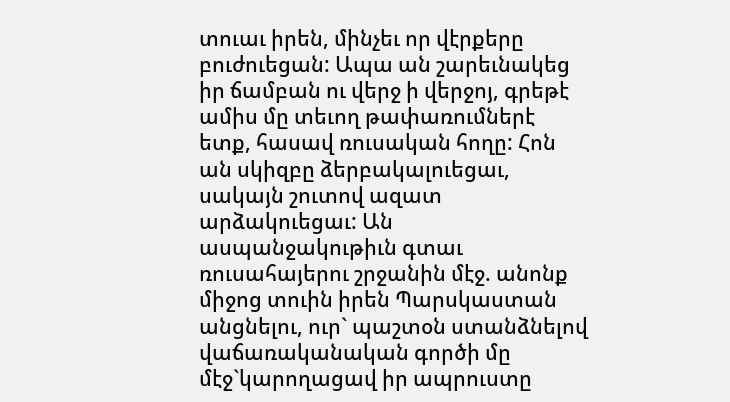տուաւ իրեն, մինչեւ որ վէրքերը բուժուեցան: Ապա ան շարեւնակեց իր ճամբան ու վերջ ի վերջոյ, գրեթէ ամիս մը տեւող թափառումներէ ետք, հասավ ռուսական հողը: Հոն ան սկիզբը ձերբակալուեցաւ, սակայն շուտով ազատ արձակուեցաւ: Ան ասպանջակութիւն գտաւ ռուսահայերու շրջանին մէջ. անոնք միջոց տուին իրեն Պարսկաստան անցնելու, ուր` պաշտօն ստանձնելով վաճառականական գործի մը մէջ`կարողացավ իր ապրուստը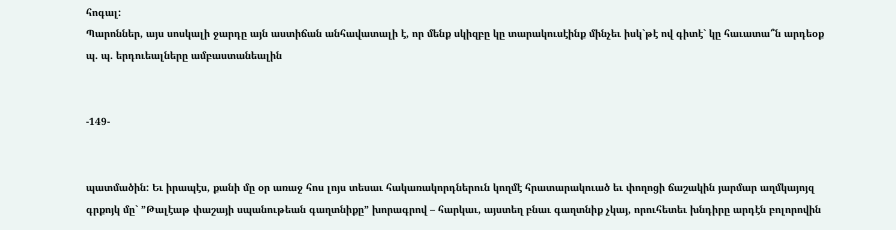հոգալ:
Պարոններ, այս սոսկալի ջարդը այն աստիճան անհավատալի է, որ մենք սկիզբը կը տարակուսէինք մինչեւ իսկ`թէ ով գիտէ` կը հաւատա՞ն արդեօք պ. պ. երդուեալները ամբաստանեալին


-149-


պատմածին: Եւ իրապէս, քանի մը օր առաջ հոս լոյս տեսաւ հակառակորդներուն կողմէ հրատարակուած եւ փողոցի ճաշակին յարմար աղմկայոյզ գրքոյկ մը` ”Թալէաթ փաշայի սպանութեան գաղտնիքը” խորագրով – հարկաւ, այստեղ բնաւ գաղտնիք չկայ, որուհետեւ խնդիրը արդէն բոլորովին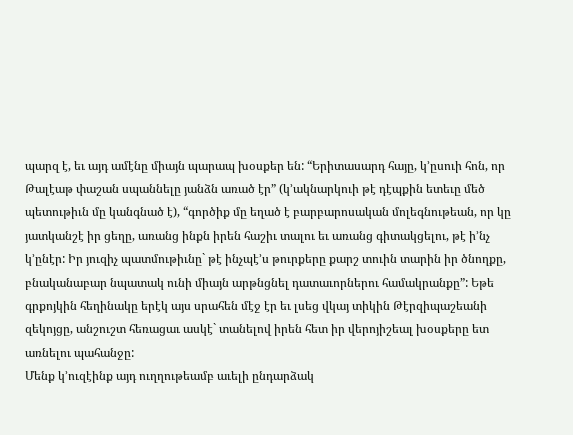պարզ է, եւ այդ ամէնը միայն պարապ խօսքեր են: “Երիտասարդ հայը, կ’ըսուի հոն, որ Թալէաթ փաշան սպաննելը յանձն առած էր” (կ’ակնարկուի թէ դէպքին ետեւը մեծ պետութիւն մը կանգնած է), “գործիք մը եղած է բարբարոսական մոլեգնութեան, որ կը յատկանշէ իր ցեղը, առանց ինքն իրեն հաշիւ տալու եւ առանց գիտակցելու, թէ ի’նչ կ’ընէր: Իր յուզիչ պատմութիւնը` թէ ինչպէ’ս թուրքերը քարշ տուին տարին իր ծնողքը, բնականաբար նպատակ ունի միայն արթնցնել դատաւորներու համակրանքը”: Եթե գրքոյկին հեղինակը երէկ այս սրահեն մէջ էր եւ լսեց վկայ տիկին Թէրզիպաշեանի զեկոյցը, անշուշտ հեռացաւ ասկէ` տանելով իրեն հետ իր վերոյիշեալ խօսքերը ետ առնելու պահանջը:
Մենք կ’ուզէինք այդ ուղղութեամբ աւելի ընդարձակ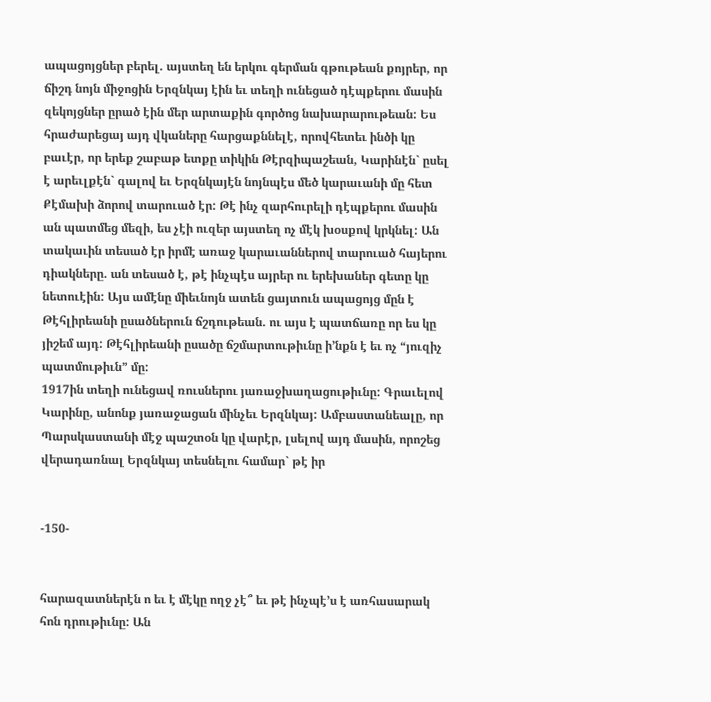ապացոյցներ բերել. այստեղ են երկու գերման գթութեան քոյրեր, որ ճիշդ նոյն միջոցին Երզնկայ էին եւ տեղի ունեցած դէպքերու մասին զեկոյցներ ըրած էին մեր արտաքին գործոց նախարարութեան: Ես հրաժարեցայ այդ վկաները հարցաքննելէ, որովհետեւ ինծի կը բաւէր, որ երեք շաբաթ ետքը տիկին Թէրզիպաշեան, Կարինէն` ըսել է արեւլքէն` գալով եւ Երզնկայէն նոյնպէս մեծ կարաւանի մը հետ Քէմախի ձորով տարուած էր: Թէ ինչ զարհուրելի դէպքերու մասին ան պատմեց մեզի, ես չէի ուզեր այստեղ ոչ մէկ խօսքով կրկնել: Ան տակաւին տեսած էր իրմէ առաջ կարաւաններով տարուած հայերու դիակները. ան տեսած է, թէ ինչպէս այրեր ու երեխաներ գետը կը նետուէին: Այս ամէնը միեւնոյն ատեն ցայտուն ապացոյց մըն է Թէհլիրեանի ըսածներուն ճշդութեան. ու այս է պատճառը որ ես կը յիշեմ այդ: Թէհլիրեանի ըսածը ճշմարտութիւնը ի’նքն է եւ ոչ “յուզիչ պատմութիւն” մը:
1917ին տեղի ունեցավ ռուսներու յառաջխաղացութիւնը: Գրաւելով Կարինը, անոնք յառաջացան մինչեւ Երզնկայ: Ամբաստանեալը, որ Պարսկաստանի մէջ պաշտօն կը վարէր, լսելով այդ մասին, որոշեց վերադառնալ Երզնկայ տեսնելու համար` թէ իր


-150-


հարազատներէն ո եւ է մէկը ողջ չէ՞ եւ թէ ինչպէ’ս է առհասարակ հոն դրութիւնը: Ան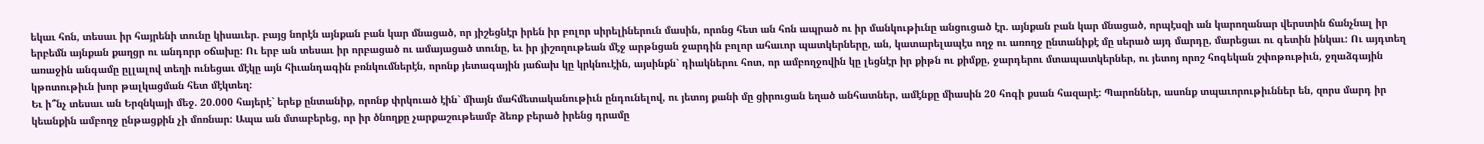եկաւ հոն, տեսաւ իր հայրենի տունը կիսաւեր. բայց նորէն այնքան բան կար մնացած, որ յիշեցնէր իրեն իր բոլոր սիրելիներուն մասին, որոնց հետ ան հոն ապրած ու իր մանկութիւնը անցուցած էր. այնքան բան կար մնացած, որպէսզի ան կարողանար վերստին ճանչնալ իր երբեմն այնքան քաղցր ու անդորր օճախը: Ու երբ ան տեսաւ իր որբացած ու ամայացած տունը, եւ իր յիշողութեան մէջ արթնցան ջարդին բոլոր ահաւոր պատկերները, ան, կատարելապէս ողջ ու առողջ ընտանիքէ մը սերած այդ մարդը, մարեցաւ ու գետին ինկաւ: Ու այդտեղ առաջին անգամը ըլլալով տեղի ունեցաւ մէկը այն հիւանդագին բռնկումներէն, որոնք յետագային յաճախ կը կրկնուէին, այսինքն` դիակներու հոտ, որ ամբողջովին կը լեցնէր իր քիթն ու քիմքը, ջարդերու մտապատկերներ, ու յետոյ որոշ հոգեկան շփոթութիւն, ջղաձգային կթոտութիւն խոր թալկացման հետ մէկտեղ:
Եւ ի՞նչ տեսաւ ան Երզնկայի մեջ. 20.000 հայերէ` երեք ընտանիք, որոնք փրկուած էին` միայն մահմետականութիւն ընդունելով, ու յետոյ քանի մը ցիրուցան եղած անհատներ, ամէնքը միասին 20 հոգի քսան հազարէ: Պարոններ, ասոնք տպաւորութիւններ են, զորս մարդ իր կեանքին ամբողջ ընթացքին չի մոռնար: Ապա ան մտաբերեց, որ իր ծնողքը չարքաշութեամբ ձեռք բերած իրենց դրամը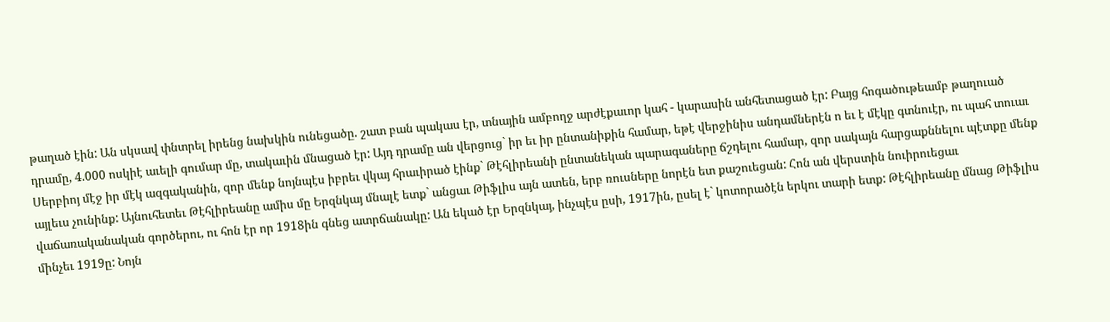թաղած էին: Ան սկսավ փնտրել իրենց նախկին ունեցածը. շատ բան պակաս էր, տնային ամբողջ արժէքաւոր կահ - կարասին անհետացած էր: Բայց հոգածութեամբ թաղուած դրամը, 4.000 ոսկիէ աւելի գումար մը, տակաւին մնացած էր: Այդ դրամը ան վերցուց` իր եւ իր ընտանիքին համար, եթէ վերջինիս անդամներէն ո եւ է մէկը գտնուէր, ու պահ տուաւ Սերբիոյ մէջ իր մէկ ազգականին, զոր մենք նոյնպէս իբրեւ վկայ հրաւիրած էինք` Թէհլիրեանի ընտանեկան պարագաները ճշդելու համար, զոր սակայն հարցաքննելու պէտքը մենք այլեւս չունինք: Այնուհետեւ Թէհլիրեանը ամիս մը Երզնկայ մնալէ ետք` անցաւ Թիֆլիս այն ատեն, երբ ռուսները նորէն ետ քաշուեցան: Հոն ան վերստին նուիրուեցաւ վաճառականական գործերու, ու հոն էր որ 1918ին գնեց ատրճանակը: Ան եկած էր Երզնկայ, ինչպէս ըսի, 1917ին, ըսել է` կոտորածէն երկու տարի ետք: Թէհլիրեանը մնաց Թիֆլիս մինչեւ 1919ը: Նոյն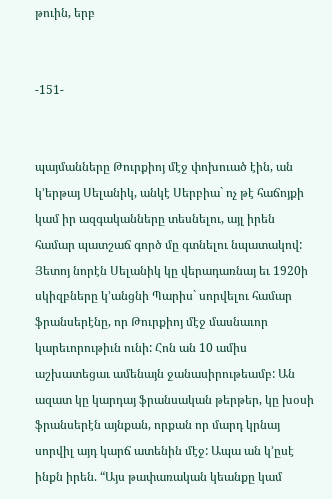թուին, երբ


-151-


պայմանները Թուրքիոյ մէջ փոխուած էին, ան կ’երթայ Սելանիկ, անկէ Սերբիա` ոչ թէ հաճոյքի կամ իր ազգականները տեսնելու, այլ իրեն համար պատշաճ գործ մը գտնելու նպատակով: Յետոյ նորէն Սելանիկ կը վերադառնայ եւ 1920ի սկիզբները կ’անցնի Պարիս` սորվելու համար ֆրանսերէնը, որ Թուրքիոյ մէջ մասնաւոր կարեւորութիւն ունի: Հոն ան 10 ամիս աշխատեցաւ ամենայն ջանասիրութեամբ: Ան ազատ կը կարդայ ֆրանսական թերթեր, կը խօսի ֆրանսերէն այնքան, որքան որ մարդ կրնայ սորվիլ այդ կարճ ատենին մէջ: Ապա ան կ’ըսէ ինքն իրեն. “Այս թափառական կեանքը կամ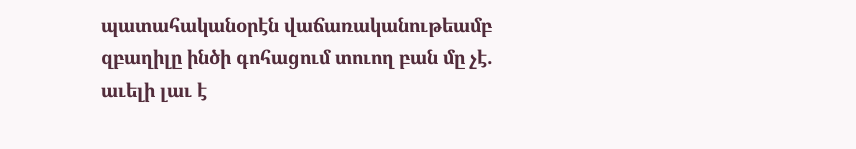պատահականօրէն վաճառականութեամբ զբաղիլը ինծի գոհացում տուող բան մը չէ. աւելի լաւ է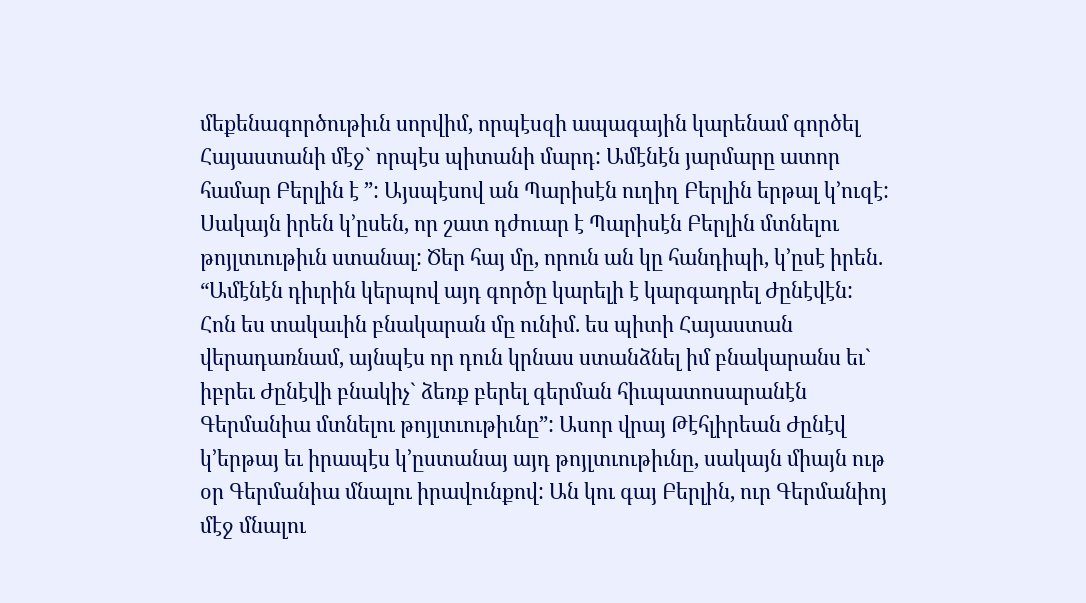մեքենագործութիւն սորվիմ, որպէսզի ապագային կարենամ գործել Հայաստանի մէջ` որպէս պիտանի մարդ: Ամէնէն յարմարը ատոր համար Բերլին է ”: Այսպէսով ան Պարիսէն ուղիղ Բերլին երթալ կ’ուզէ: Սակայն իրեն կ’ըսեն, որ շատ դժուար է Պարիսէն Բերլին մտնելու թոյլտւութիւն ստանալ: Ծեր հայ մը, որուն ան կը հանդիպի, կ’ըսէ իրեն. “Ամէնէն դիւրին կերպով այդ գործը կարելի է կարգադրել Ժընէվէն: Հոն ես տակաւին բնակարան մը ունիմ. ես պիտի Հայաստան վերադառնամ, այնպէս որ դուն կրնաս ստանձնել իմ բնակարանս եւ` իբրեւ Ժընէվի բնակիչ` ձեռք բերել գերման հիւպատոսարանէն Գերմանիա մտնելու թոյլտւութիւնը”: Ասոր վրայ Թէհլիրեան Ժընէվ կ’երթայ եւ իրապէս կ’ըստանայ այդ թոյլտւութիւնը, սակայն միայն ութ օր Գերմանիա մնալու իրավունքով: Ան կու գայ Բերլին, ուր Գերմանիոյ մէջ մնալու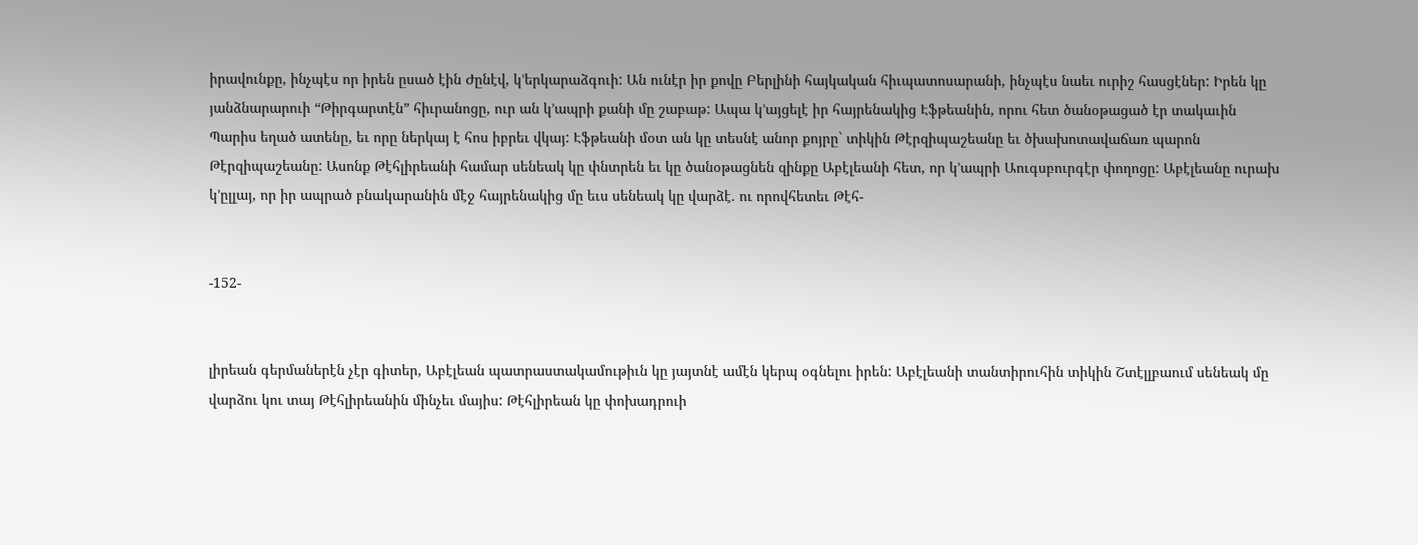իրավունքը, ինչպէս որ իրեն ըսած էին Ժընէվ, կ’երկարաձգուի: Ան ունէր իր քովը Բերլինի հայկական հիւպատոսարանի, ինչպէս նաեւ ուրիշ հասցէներ: Իրեն կը յանձնարարուի “Թիրգարտէն” հիւրանոցը, ուր ան կ’ապրի քանի մը շաբաթ: Ապա կ’այցելէ իր հայրենակից Էֆթեանին, որու հետ ծանօթացած էր տակաւին Պարիս եղած ատենը, եւ որը ներկայ է հոս իբրեւ վկայ: Էֆթեանի մօտ ան կը տեսնէ անոր քոյրը` տիկին Թէրզիպաշեանը եւ ծխախոտավաճառ պարոն Թէրզիպաշեանը: Ասոնք Թէհլիրեանի համար սենեակ կը փնտրեն եւ կը ծանօթացնեն զինքը Աբէլեանի հետ, որ կ’ապրի Աուգսբուրգէր փողոցը: Աբէլեանը ուրախ կ’ըլլայ, որ իր ապրած բնակարանին մէջ հայրենակից մը եւս սենեակ կը վարձէ. ու որովհետեւ Թէհ-


-152-


լիրեան գերմաներէն չէր գիտեր, Աբէլեան պատրաստակամութիւն կը յայտնէ ամէն կերպ օգնելու իրեն: Աբէլեանի տանտիրուհին տիկին Շտէլլբաում սենեակ մը վարձու կու տայ Թէհլիրեանին մինչեւ մայիս: Թէհլիրեան կը փոխադրուի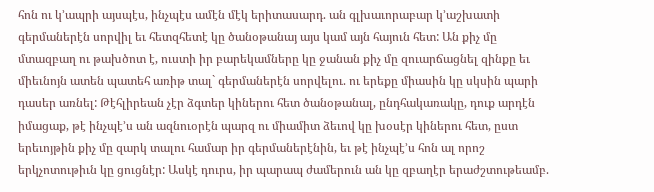հոն ու կ’ապրի այսպէս, ինչպէս ամէն մէկ երիտասարդ. ան գլխաւորաբար կ’աշխատի գերմաներէն սորվիլ եւ հետզհետէ կը ծանօթանայ այս կամ այն հայուն հետ: Ան քիչ մը մտազբաղ ու թախծոտ է, ուստի իր բարեկամները կը ջանան քիչ մը զուարճացնել զինքը եւ միեւնոյն ատեն պատեհ առիթ տալ` գերմաներէն սորվելու. ու երեքը միասին կը սկսին պարի դասեր առնել: Թէհլիրեան չէր ձգտեր կիներու հետ ծանօթանալ, ընդհակառակը, դուք արդէն իմացաք, թէ ինչպէ’ս ան ազնուօրէն պարզ ու միամիտ ձեւով կը խօսէր կիներու հետ, ըստ երեւոյթին քիչ մը զարկ տալու համար իր գերմաներէնին, եւ թէ ինչպէ’ս հոն ալ որոշ երկչոտութիւն կը ցուցնէր: Ասկէ դուրս, իր պարապ ժամերուն ան կը զբաղէր երաժշտութեամբ.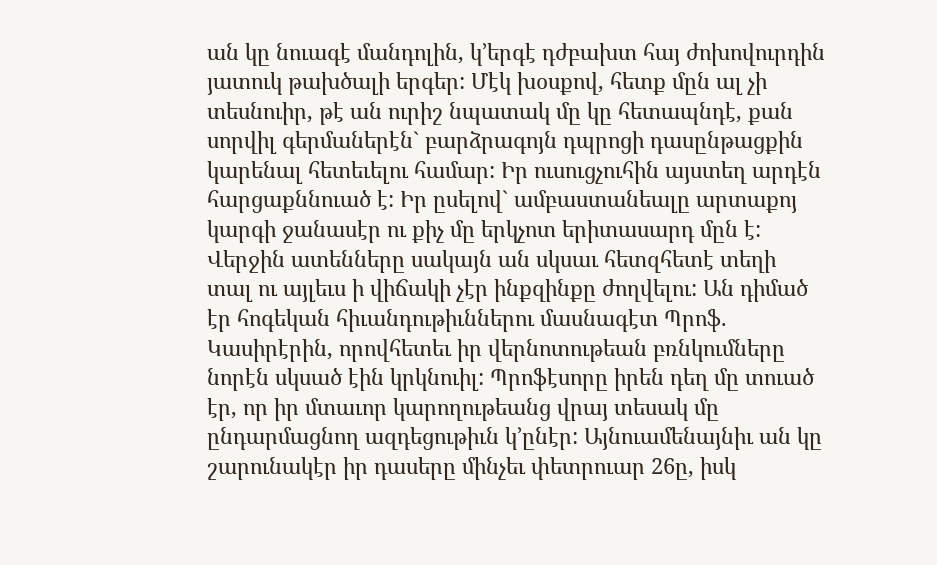ան կը նուագէ մանդոլին, կ’երգէ դժբախտ հայ ժոխովուրդին յատուկ թախծալի երգեր: Մէկ խօսքով, հետք մըն ալ չի տեսնուիր, թէ ան ուրիշ նպատակ մը կը հետապնդէ, քան սորվիլ գերմաներէն` բարձրագոյն դպրոցի դասընթացքին կարենալ հետեւելու համար: Իր ուսուցչուհին այստեղ արդէն հարցաքննուած է: Իր ըսելով` ամբաստանեալը արտաքոյ կարգի ջանասէր ու քիչ մը երկչոտ երիտասարդ մըն է: Վերջին ատենները սակայն ան սկսաւ հետզհետէ տեղի տալ ու այլեւս ի վիճակի չէր ինքզինքը ժողվելու: Ան դիմած էր հոգեկան հիւանդութիւններու մասնագէտ Պրոֆ. Կասիրէրին, որովհետեւ իր վերնոտութեան բռնկումները նորէն սկսած էին կրկնուիլ: Պրոֆէսորը իրեն դեղ մը տուած էր, որ իր մտաւոր կարողութեանց վրայ տեսակ մը ընդարմացնող ազդեցութիւն կ’ընէր: Այնուամենայնիւ ան կը շարունակէր իր դասերը մինչեւ փետրուար 26ը, իսկ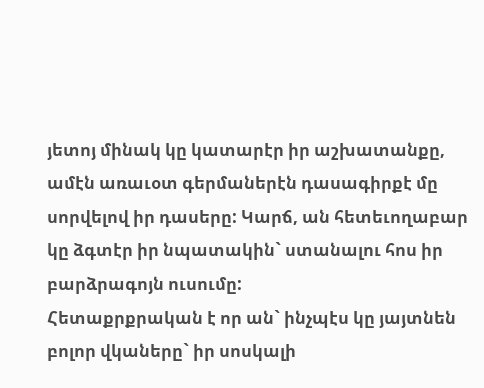յետոյ մինակ կը կատարէր իր աշխատանքը, ամէն առաւօտ գերմաներէն դասագիրքէ մը սորվելով իր դասերը: Կարճ, ան հետեւողաբար կը ձգտէր իր նպատակին` ստանալու հոս իր բարձրագոյն ուսումը:
Հետաքրքրական է որ ան` ինչպէս կը յայտնեն բոլոր վկաները` իր սոսկալի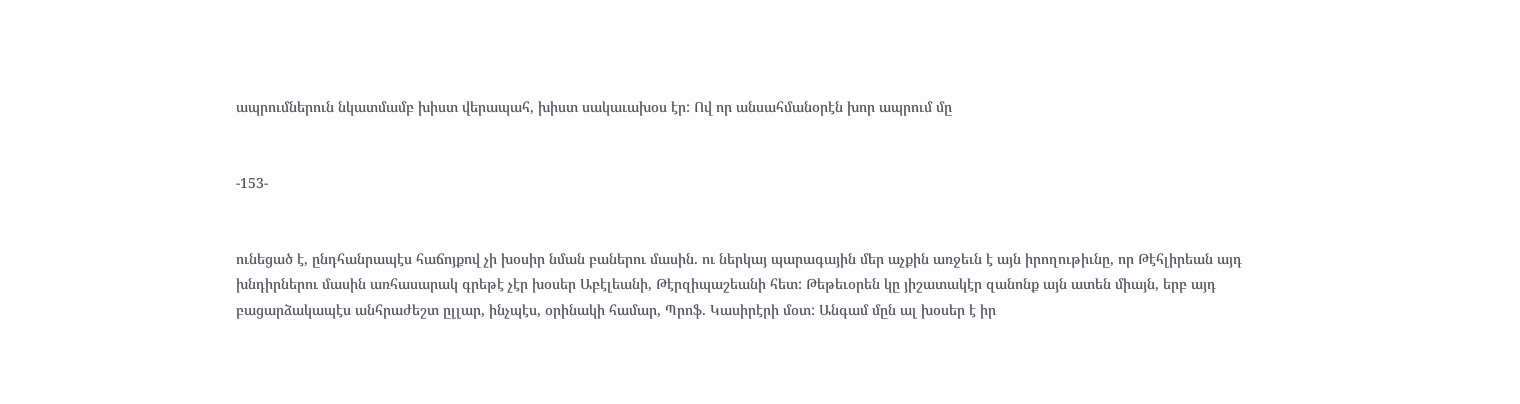ապրումներուն նկատմամբ խիստ վերապահ, խիստ սակաւախօս էր: Ով որ անսահմանօրէն խոր ապրում մը


-153-


ունեցած է, ընդհանրապէս հաճոյքով չի խօսիր նման բաներու մասին. ու ներկայ պարագային մեր աչքին առջեւն է այն իրողութիւնը, որ Թէհլիրեան այդ խնդիրներու մասին առհասարակ գրեթէ չէր խօսեր Աբէլեանի, Թէրզիպաշեանի հետ: Թեթեւօրեն կը յիշատակէր զանոնք այն ատեն միայն, երբ այդ բացարձակապէս անհրաժեշտ ըլլար, ինչպէս, օրինակի համար, Պրոֆ. Կասիրէրի մօտ: Անգամ մըն ալ խօսեր է իր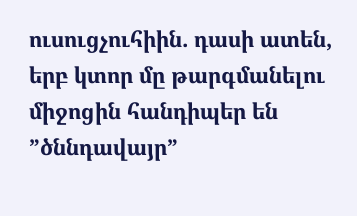ուսուցչուհիին. դասի ատեն, երբ կտոր մը թարգմանելու միջոցին հանդիպեր են ”ծննդավայր”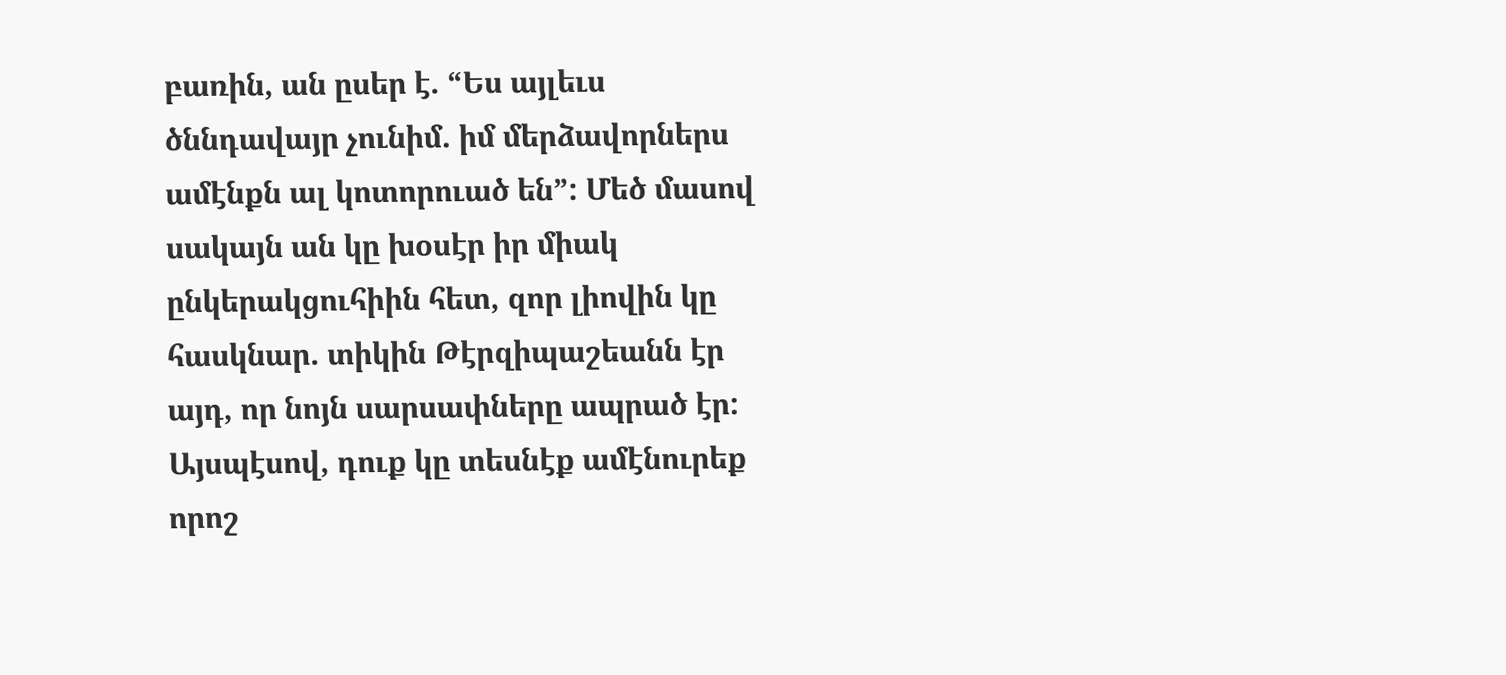բառին, ան ըսեր է. “Ես այլեւս ծննդավայր չունիմ. իմ մերձավորներս ամէնքն ալ կոտորուած են”: Մեծ մասով սակայն ան կը խօսէր իր միակ ընկերակցուհիին հետ, զոր լիովին կը հասկնար. տիկին Թէրզիպաշեանն էր այդ, որ նոյն սարսափները ապրած էր:
Այսպէսով, դուք կը տեսնէք ամէնուրեք որոշ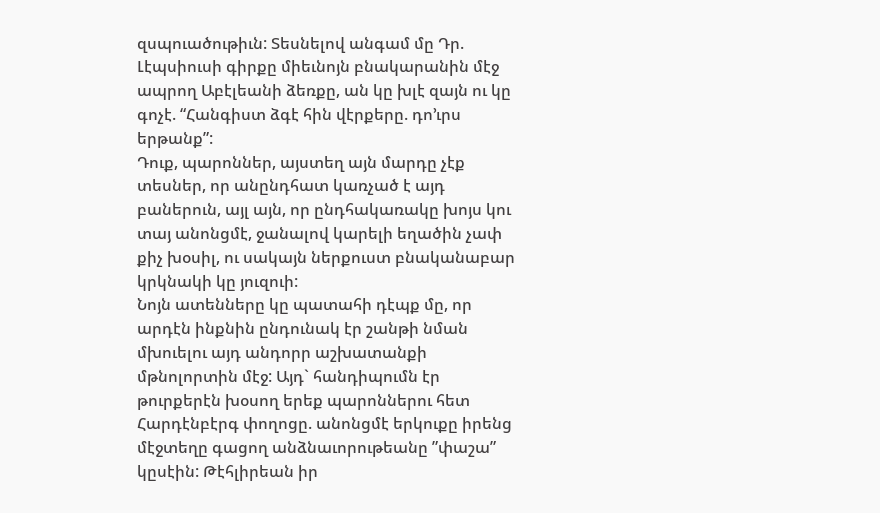զսպուածութիւն: Տեսնելով անգամ մը Դր. Լէպսիուսի գիրքը միեւնոյն բնակարանին մէջ ապրող Աբէլեանի ձեռքը, ան կը խլէ զայն ու կը գոչէ. “Հանգիստ ձգէ հին վէրքերը. դո’ւրս երթանք”:
Դուք, պարոններ, այստեղ այն մարդը չէք տեսներ, որ անընդհատ կառչած է այդ բաներուն, այլ այն, որ ընդհակառակը խոյս կու տայ անոնցմէ, ջանալով կարելի եղածին չափ քիչ խօսիլ, ու սակայն ներքուստ բնականաբար կրկնակի կը յուզուի:
Նոյն ատենները կը պատահի դէպք մը, որ արդէն ինքնին ընդունակ էր շանթի նման մխուելու այդ անդորր աշխատանքի մթնոլորտին մէջ: Այդ` հանդիպումն էր թուրքերէն խօսող երեք պարոններու հետ Հարդէնբէրգ փողոցը. անոնցմէ երկուքը իրենց մէջտեղը գացող անձնաւորութեանը ”փաշա” կըսէին: Թէհլիրեան իր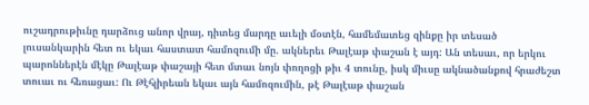ուշադրութիւնը դարձուց անոր վրայ, դիտեց մարդը աւելի մօտէն, համեմատեց զինքը իր տեսած լուսանկարին հետ ու եկաւ հաստատ համոզումի մը. ակներեւ Թալէաթ փաշան է այդ: Ան տեսաւ, որ երկու պարոններէն մէկը Թալէաթ փաշայի հետ մտաւ նոյն փողոցի թիւ 4 տունը, իսկ միւսը ակնածանքով հրաժեշտ տուաւ ու հեռացաւ: Ու Թէհլիրեան եկաւ այն համոզումին, թէ Թալէաթ փաշան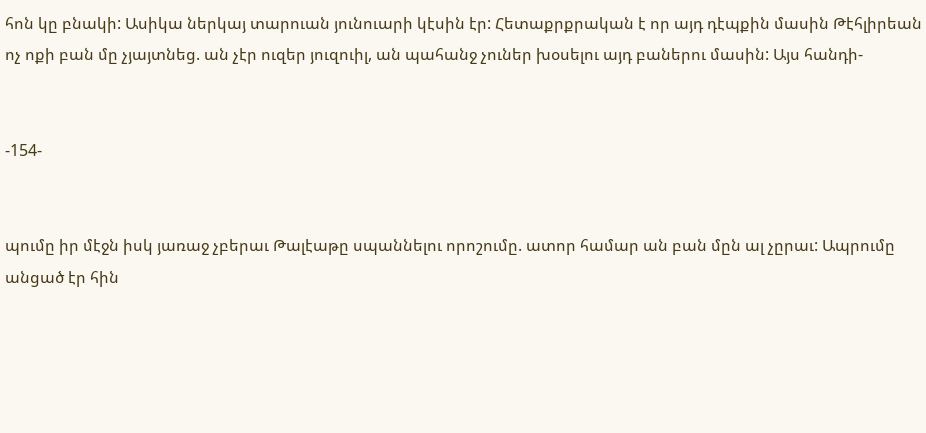հոն կը բնակի: Ասիկա ներկայ տարուան յունուարի կէսին էր: Հետաքրքրական է որ այդ դէպքին մասին Թէհլիրեան ոչ ոքի բան մը չյայտնեց. ան չէր ուզեր յուզուիլ, ան պահանջ չուներ խօսելու այդ բաներու մասին: Այս հանդի-


-154-


պումը իր մէջն իսկ յառաջ չբերաւ Թալէաթը սպաննելու որոշումը. ատոր համար ան բան մըն ալ չըրաւ: Ապրումը անցած էր հին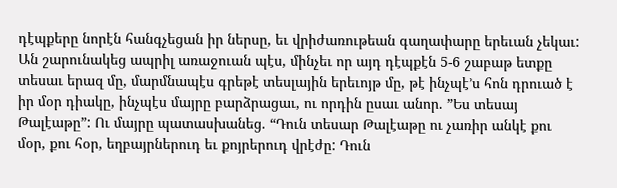դէպքերը նորէն հանգչեցան իր ներսը, եւ վրիժառութեան գաղափարը երեւան չեկաւ: Ան շարունակեց ապրիլ առաջուան պէս, մինչեւ որ այդ դէպքէն 5-6 շաբաթ ետքը տեսաւ երազ մը, մարմնապէս գրեթէ տեսլային երեւոյթ մը, թէ ինչպէ’ս հոն դրուած է իր մօր դիակը, ինչպէս մայրը բարձրացաւ, ու որդին ըսաւ անոր. ”Ես տեսայ Թալէաթը”: Ու մայրը պատասխանեց. “Դուն տեսար Թալէաթը ու չառիր անկէ քու մօր, քու հօր, եղբայրներուդ եւ քոյրերուդ վրէժը: Դուն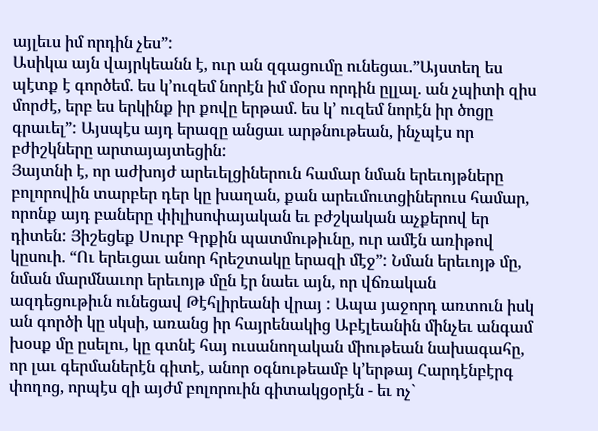այլեւս իմ որդին չես”:
Ասիկա այն վայրկեանն է, ուր ան զգացումը ունեցաւ.”Այստեղ ես պէտք է գործեմ. ես կ’ուզեմ նորէն իմ մօրս որդին ըլլալ. ան չպիտի զիս մորժէ, երբ ես երկինք իր քովը երթամ. ես կ’ ուզեմ նորէն իր ծոցը գրաւել”: Այսպէս այդ երազը անցաւ արթնութեան, ինչպէս որ բժիշկները արտայայտեցին:
Յայտնի է, որ աժխոյժ արեւելցիներուն համար նման երեւոյթները բոլորովին տարբեր դեր կը խաղան, քան արեւմուտցիներուս համար, որոնք այդ բաները փիլիսոփայական եւ բժշկական աչքերով եր դիտեն: Յիշեցեք Սուրբ Գրքին պատմութիւնը, ուր ամէն առիթով կըսուի. “Ու երեւցաւ անոր հրեշտակը երազի մէջ”: Նման երեւոյթ մը, նման մարմնաւոր երեւոյթ մըն էր նաեւ այն, որ վճռական ազդեցութիւն ունեցավ Թէհլիրեանի վրայ : Ապա յաջորդ առտուն իսկ ան գործի կը սկսի, առանց իր հայրենակից Աբէլեանին մինչեւ անգամ խօսք մը ըսելու, կը գտնէ հայ ուսանողական միութեան նախագահը, որ լաւ գերմաներէն գիտէ, անոր օգնութեամբ կ’երթայ Հարդէնբէրգ փողոց, որպէս զի այժմ բոլորուին գիտակցօրէն - եւ ոչ`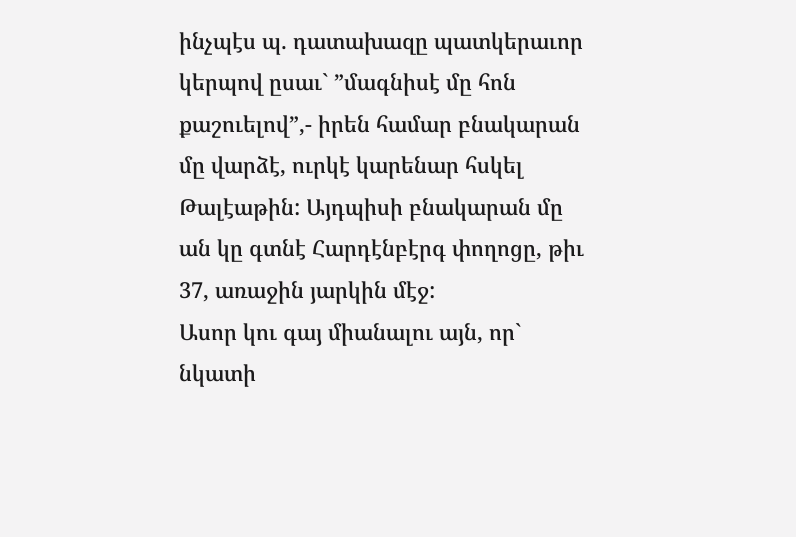ինչպէս պ. դատախազը պատկերաւոր կերպով ըսաւ` ”մագնիսէ մը հոն քաշուելով”,- իրեն համար բնակարան մը վարձէ, ուրկէ կարենար հսկել Թալէաթին: Այդպիսի բնակարան մը ան կը գտնէ Հարդէնբէրգ փողոցը, թիւ 37, առաջին յարկին մէջ:
Ասոր կու գայ միանալու այն, որ` նկատի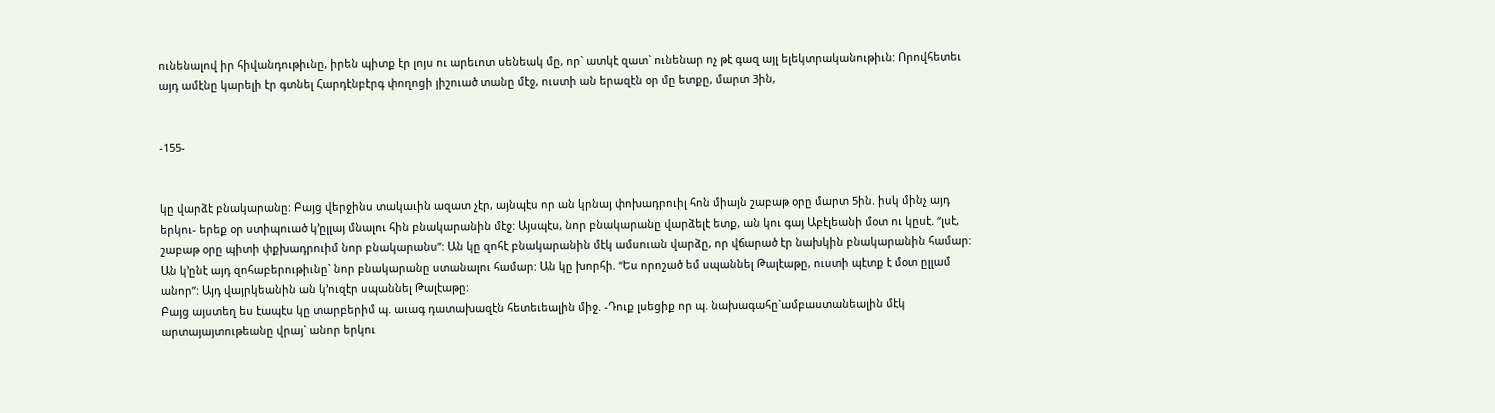ունենալով իր հիվանդութիւնը, իրեն պիտք էր լոյս ու արեւոտ սենեակ մը, որ` ատկէ զատ` ունենար ոչ թէ գազ այլ ելեկտրականութիւն: Որովհետեւ այդ ամէնը կարելի էր գտնել Հարդէնբէրգ փողոցի յիշուած տանը մէջ, ուստի ան երազէն օր մը ետքը, մարտ 3ին,


-155-


կը վարձէ բնակարանը: Բայց վերջինս տակաւին ազատ չէր, այնպէս որ ան կրնայ փոխադրուիլ հոն միայն շաբաթ օրը մարտ 5ին. իսկ մինչ այդ երկու- երեք օր ստիպուած կ’ըլլայ մնալու հին բնակարանին մէջ: Այսպէս, նոր բնակարանը վարձելէ ետք, ան կու գայ Աբէլեանի մօտ ու կըսէ. “լսէ, շաբաթ օրը պիտի փքխադրուիմ նոր բնակարանս”: Ան կը զոհէ բնակարանին մէկ ամսուան վարձը, որ վճարած էր նախկին բնակարանին համար: Ան կ’ընէ այդ զոհաբերութիւնը` նոր բնակարանը ստանալու համար: Ան կը խորհի. “Ես որոշած եմ սպաննել Թալէաթը, ուստի պէտք է մօտ ըլլամ անոր”: Այդ վայրկեանին ան կ’ուզէր սպաննել Թալէաթը:
Բայց այստեղ ես էապէս կը տարբերիմ պ. աւագ դատախազէն հետեւեալին միջ. -Դուք լսեցիք որ պ. նախագահը`ամբաստանեալին մէկ արտայայտութեանը վրայ` անոր երկու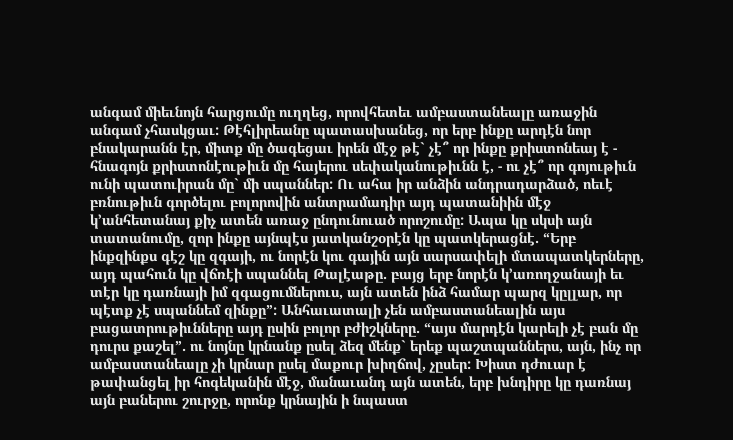անգամ միեւնոյն հարցումը ուղղեց, որովհետեւ ամբաստանեալը առաջին անգամ չհասկցաւ: Թէհլիրեանը պատասխանեց, որ երբ ինքը արդէն նոր բնակարանն էր, միտք մը ծագեցաւ իրեն մէջ թէ` չէ՞ որ ինքը քրիստոնեայ է - հնագոյն քրիստոնէութիւն մը հայերու սեփականութիւնն է, - ու չէ՞ որ գոյութիւն ունի պատուիրան մը` մի սպաններ: Ու ահա իր անձին անդրադարձած, ոեւէ բռնութիւն գործելու բոլորովին անտրամադիր այդ պատանիին մէջ կ’անհետանայ քիչ ատեն առաջ ընդունուած որոշումը: Ապա կը սկսի այն տատանումը, զոր ինքը այնպէս յատկանշօրէն կը պատկերացնէ. “Երբ ինքզինքս գէշ կը զգայի, ու նորէն կու գային այն սարսափելի մտապատկերները, այդ պահուն կը վճռէի սպաննել Թալէաթը. բայց երբ նորէն կ’առողջանայի եւ տէր կը դառնայի իմ զգացումներուս, այն ատեն ինձ համար պարզ կըլլար, որ պէտք չէ սպաննեմ զինքը”: Անհաւատալի չեն ամբաստանեալին այս բացատրութիւնները այդ ըսին բոլոր բժիշկները. “այս մարդէն կարելի չէ բան մը դուրս քաշել”. ու նոյնը կրնանք ըսել ձեզ մենք` երեք պաշտպաններս, այն, ինչ որ ամբաստանեալը չի կրնար ըսել մաքուր խիղճով, չըսեր: Խիստ դժուար է թափանցել իր հոգեկանին մէջ, մանաւանդ այն ատեն, երբ խնդիրը կը դառնայ այն բաներու շուրջը, որոնք կրնային ի նպաստ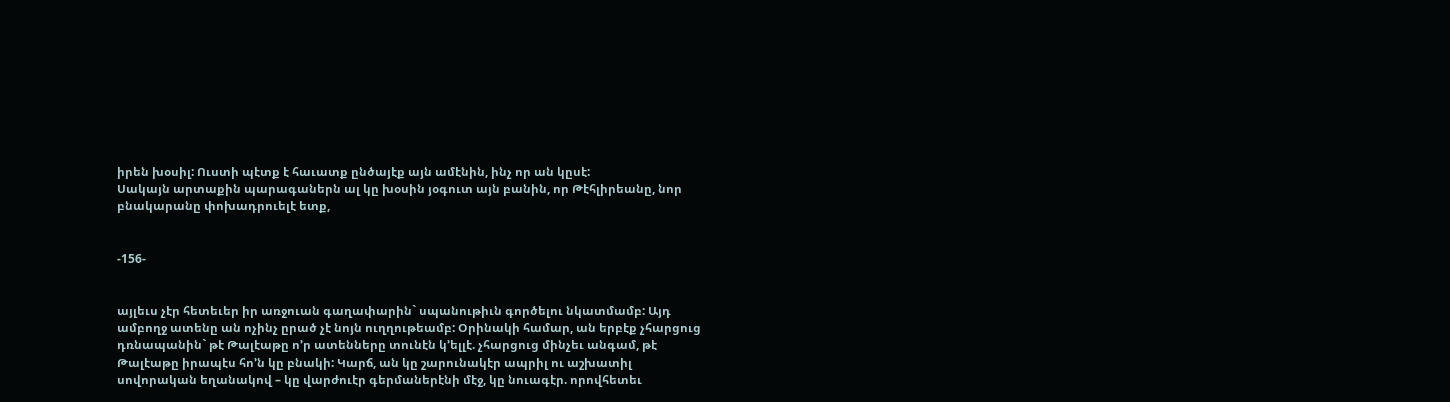իրեն խօսիլ: Ուստի պէտք է հաւատք ընծայէք այն ամէնին, ինչ որ ան կըսէ:
Սակայն արտաքին պարագաներն ալ կը խօսին յօգուտ այն բանին, որ Թէհլիրեանը, նոր բնակարանը փոխադրուելէ ետք,


-156-


այլեւս չէր հետեւեր իր առջուան գաղափարին` սպանութիւն գործելու նկատմամբ: Այդ ամբողջ ատենը ան ոչինչ ըրած չէ նոյն ուղղութեամբ: Օրինակի համար, ան երբէք չհարցուց դռնապանին` թէ Թալէաթը ո’ր ատենները տունէն կ’ելլէ. չհարցուց մինչեւ անգամ, թէ Թալէաթը իրապէս հո’ն կը բնակի: Կարճ, ան կը շարունակէր ապրիլ ու աշխատիլ սովորական եղանակով – կը վարժուէր գերմաներէնի մէջ, կը նուագէր. որովհետեւ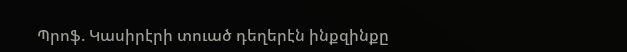Պրոֆ. Կասիրէրի տուած դեղերէն ինքզինքը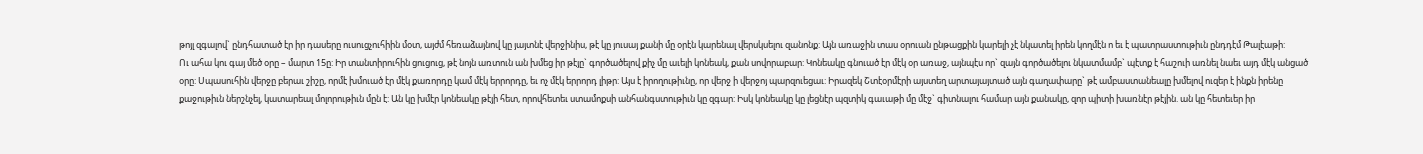թոյլ զգալով` ընդհատած էր իր դասերը ուսուցչուհիին մօտ, այժմ հեռաձայնով կը յայտնէ վերջինիս, թէ կը յուսայ քանի մը օրէն կարենալ վերսկսելու զանոնք: Այն առաջին տաս օրուան ընթացքին կարելի չէ նկատել իրեն կողմէն ո եւ է պատրաստութիւն ընդդէմ Թալէաթի:
Ու ահա կու գայ մեծ օրը – մարտ 15ը: Իր տանտիրուհին ցուցուց, թէ նոյն առտուն ան խմեց իր թէյը` գործածելով քիչ մը աւելի կոնեակ, քան սովորաբար: Կոնեակը գնուած էր մէկ օր առաջ, այնպէս որ` զայն գործածելու նկատմամբ` պէտք է հաշուի առնել նաեւ այդ մէկ անցած օրը: Սպասուհին վերջը բերաւ շիշը, որմէ խմուած էր մէկ քառորդը կամ մէկ երրորդը, եւ ոչ մէկ երրորդ լիթր: Այս է իրողութիւնը, որ վերջ ի վերջոյ պարզուեցաւ: Իրազեկ Շտէօրմէրի այստեղ արտայայտած այն գաղափարը` թէ ամբաստանեալը խմելով ուզեր է ինքն իրենը քաջութիւն ներշնչել, կատարեալ մոլորութիւն մըն է: Ան կը խմէր կոնեակը թէյի հետ, որովհետեւ ստամոքսի անհանգստութիւն կը զգար: Իսկ կոնեակը կը լեցնէր պզտիկ գաւաթի մը մէջ` գիտնալու համար այն քանակը, զոր պիտի խառնէր թէյին. ան կը հետեւեր իր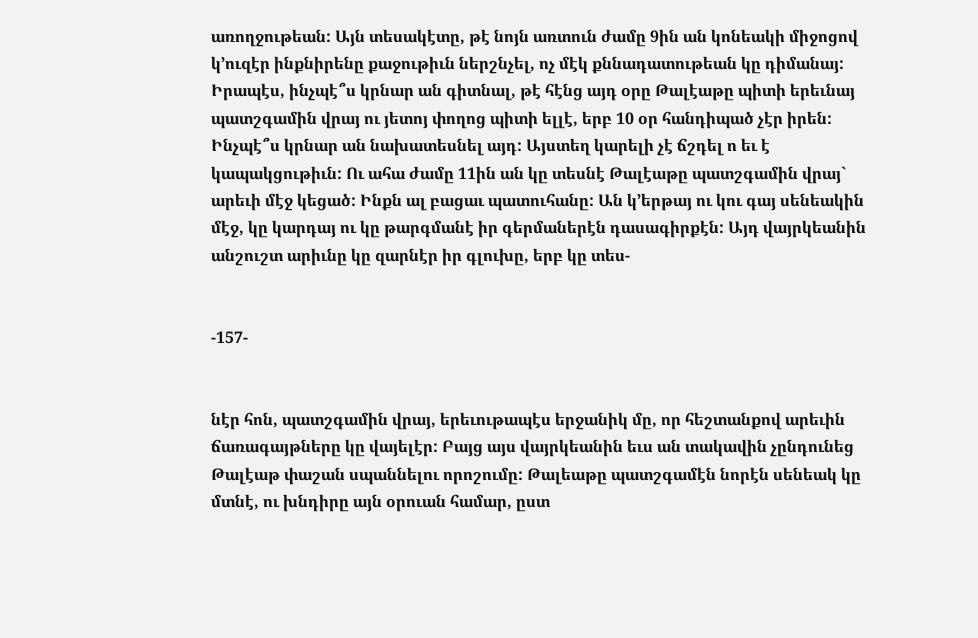առողջութեան: Այն տեսակէտը, թէ նոյն առտուն ժամը 9ին ան կոնեակի միջոցով կ’ուզէր ինքնիրենը քաջութիւն ներշնչել, ոչ մէկ քննադատութեան կը դիմանայ: Իրապէս, ինչպէ՞ս կրնար ան գիտնալ, թէ հէնց այդ օրը Թալէաթը պիտի երեւնայ պատշգամին վրայ ու յետոյ փողոց պիտի ելլէ, երբ 10 օր հանդիպած չէր իրեն: Ինչպէ՞ս կրնար ան նախատեսնել այդ: Այստեղ կարելի չէ ճշդել ո եւ է կապակցութիւն: Ու ահա ժամը 11ին ան կը տեսնէ Թալէաթը պատշգամին վրայ` արեւի մէջ կեցած: Ինքն ալ բացաւ պատուհանը: Ան կ’երթայ ու կու գայ սենեակին մէջ, կը կարդայ ու կը թարգմանէ իր գերմաներէն դասագիրքէն: Այդ վայրկեանին անշուշտ արիւնը կը զարնէր իր գլուխը, երբ կը տես-


-157-


նէր հոն, պատշգամին վրայ, երեւութապէս երջանիկ մը, որ հեշտանքով արեւին ճառագայթները կը վայելէր: Բայց այս վայրկեանին եւս ան տակավին չընդունեց Թալէաթ փաշան սպաննելու որոշումը: Թալեաթը պատշգամէն նորէն սենեակ կը մտնէ, ու խնդիրը այն օրուան համար, ըստ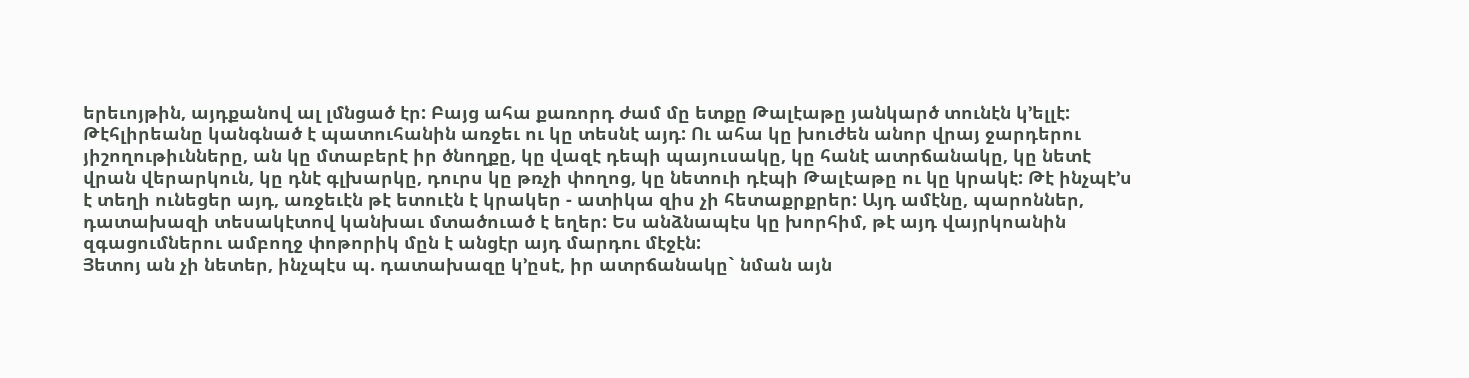երեւոյթին, այդքանով ալ լմնցած էր: Բայց ահա քառորդ ժամ մը ետքը Թալէաթը յանկարծ տունէն կ’ելլէ: Թէհլիրեանը կանգնած է պատուհանին առջեւ ու կը տեսնէ այդ: Ու ահա կը խուժեն անոր վրայ ջարդերու յիշողութիւնները, ան կը մտաբերէ իր ծնողքը, կը վազէ դեպի պայուսակը, կը հանէ ատրճանակը, կը նետէ վրան վերարկուն, կը դնէ գլխարկը, դուրս կը թռչի փողոց, կը նետուի դէպի Թալէաթը ու կը կրակէ: Թէ ինչպէ’ս է տեղի ունեցեր այդ, առջեւէն թէ ետուէն է կրակեր - ատիկա զիս չի հետաքրքրեր: Այդ ամէնը, պարոններ, դատախազի տեսակէտով կանխաւ մտածուած է եղեր: Ես անձնապէս կը խորհիմ, թէ այդ վայրկոանին զգացումներու ամբողջ փոթորիկ մըն է անցէր այդ մարդու մէջէն:
Յետոյ ան չի նետեր, ինչպէս պ. դատախազը կ’ըսէ, իր ատրճանակը` նման այն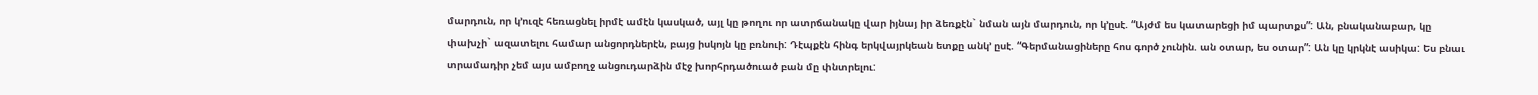մարդուն, որ կ’ուզէ հեռացնել իրմէ ամէն կասկած, այլ կը թողու որ ատրճանակը վար իյնայ իր ձեռքէն` նման այն մարդուն, որ կ’ըսէ. “Այժմ ես կատարեցի իմ պարտքս”: Ան, բնականաբար, կը փախչի` ազատելու համար անցորդներէն, բայց իսկոյն կը բռնուի: Դէպքէն հինգ երկվայրկեան ետքը անկ’ ըսէ. “Գերմանացիները հոս գործ չունին. ան օտար, ես օտար”: Ան կը կրկնէ ասիկա: Ես բնաւ տրամադիր չեմ այս ամբողջ անցուդարձին մէջ խորհրդածուած բան մը փնտրելու: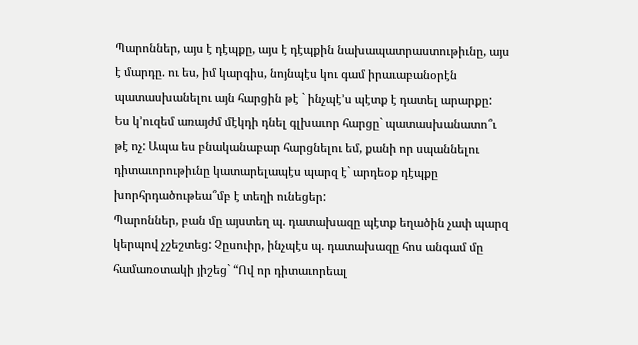Պարոններ, այս է դէպքը, այս է դէպքին նախապատրաստութիւնը, այս է մարդը. ու ես, իմ կարգիս, նոյնպէս կու գամ իրաւաբանօրէն պատասխանելու այն հարցին թէ ` ինչպէ’ս պէտք է դատել արարքը:
Ես կ’ուզեմ առայժմ մէկդի դնել գլխաւոր հարցը` պատասխանատո՞ւ թէ ոչ: Ապա ես բնականաբար հարցնելու եմ, քանի որ սպաննելու դիտաւորութիւնը կատարելապէս պարզ է` արդեօք դէպքը խորհրդածութեա՞մբ է տեղի ունեցեր:
Պարոններ, բան մը այստեղ պ. դատախազը պէտք եղածին չափ պարզ կերպով չշեշտեց: Չըսուիր, ինչպէս պ. դատախազը հոս անգամ մը համառօտակի յիշեց` “Ով որ դիտաւորեալ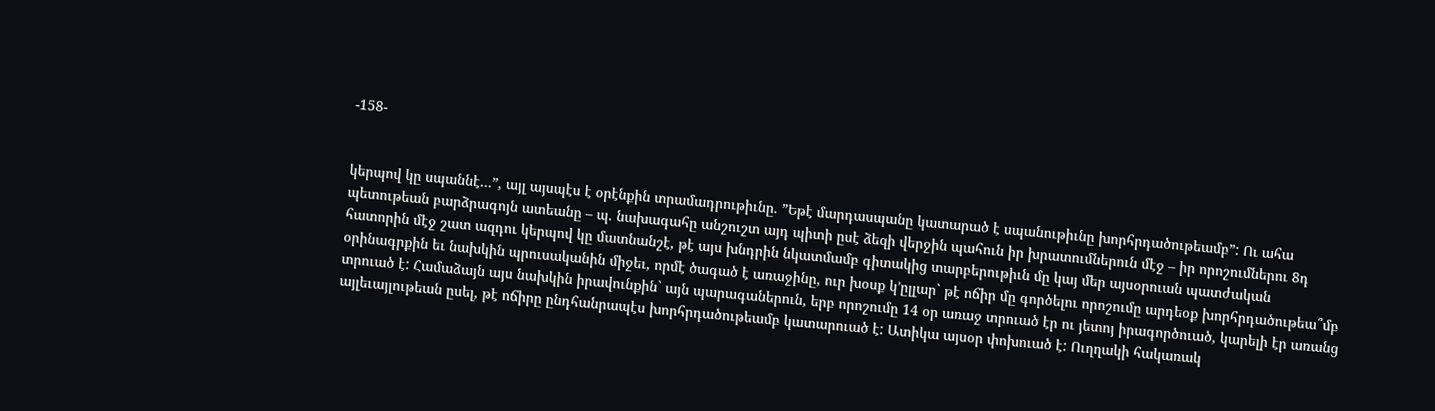-158-


կերպով կը սպաննէ…”, այլ այսպէս է օրէնքին տրամադրութիւնը. ”Եթէ մարդասպանը կատարած է սպանութիւնը խորհրդածութեամբ”: Ու ահա պետութեան բարձրագոյն ատեանը – պ. նախագահը անշուշտ այդ պիտի ըսէ ձեզի վերջին պահուն իր խրատումներուն մէջ – իր որոշումներու 8դ հատորին մէջ շատ ազդու կերպով կը մատնանշէ, թէ այս խնդրին նկատմամբ գիտակից տարբերութիւն մը կայ մեր այսօրուան պատժական օրինագրքին եւ նախկին պրուսականին միջեւ, որմէ ծագած է առաջինը, ուր խօսք կ’ըլլար` թէ ոճիր մը գործելու որոշումը արդեօք խորհրդածութեա՞մբ տրուած է: Համաձայն այս նախկին իրավունքին` այն պարագաներուն, երբ որոշումը 14 օր առաջ տրուած էր ու յետոյ իրագործուած, կարելի էր առանց այլեւայլութեան ըսել, թէ ոճիրը ընդհանրապէս խորհրդածութեամբ կատարուած է: Ատիկա այսօր փոխուած է: Ուղղակի հակառակ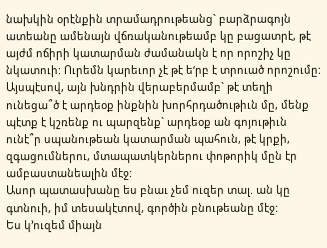նախկին օրէնքին տրամադրութեանց` բարձրագոյն ատեանը ամենայն վճռականութեամբ կը բացատրէ, թէ այժմ ոճիրի կատարման ժամանակն է որ որոշիչ կը նկատուի: Ուրեմն կարեւոր չէ թէ ե‘րբ է տրուած որոշումը: Այսպէսով, այն խնդրին վերաբերմամբ` թէ տեղի ունեցա՞ծ է արդեօք ինքնին խորհրդածութիւն մը, մենք պէտք է կշռենք ու պարզենք` արդեօք ան գոյութիւն ունէ՞ր սպանութեան կատարման պահուն, թէ կրքի, զգացումներու, մտապատկերներու փոթորիկ մըն էր ամբաստանեալին մէջ:
Ասոր պատասխանը ես բնաւ չեմ ուզեր տալ. ան կը գտնուի, իմ տեսակէտով, գործին բնութեանը մէջ:
Ես կ’ուզեմ միայն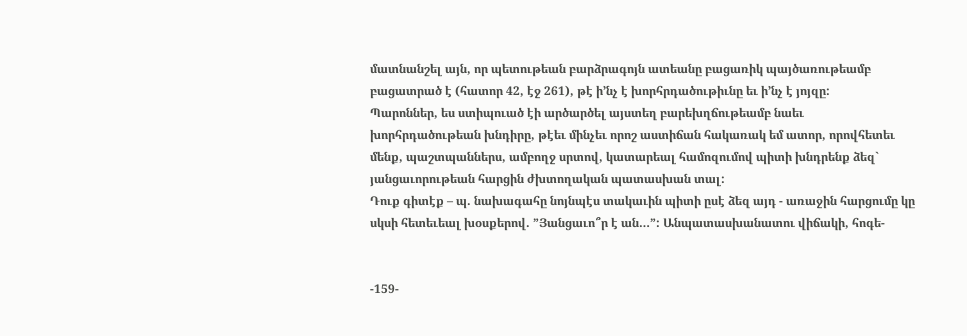մատնանշել այն, որ պետութեան բարձրագոյն ատեանը բացառիկ պայծառութեամբ բացատրած է (հատոր 42, էջ 261), թէ ի’նչ է խորհրդածութիւնը եւ ի’նչ է յոյզը:
Պարոններ, ես ստիպուած էի արծարծել այստեղ բարեխղճութեամբ նաեւ խորհրդածութեան խնդիրը, թէեւ մինչեւ որոշ աստիճան հակառակ եմ ատոր, որովհետեւ մենք, պաշտպաններս, ամբողջ սրտով, կատարեալ համոզումով պիտի խնդրենք ձեզ` յանցաւորութեան հարցին ժխտողական պատասխան տալ:
Դուք գիտէք – պ. նախագահը նոյնպէս տակաւին պիտի ըսէ ձեզ այդ - առաջին հարցումը կը սկսի հետեւեալ խօսքերով. ”Յանցաւո՞ր է ան…”: Անպատասխանատու վիճակի, հոգե-


-159-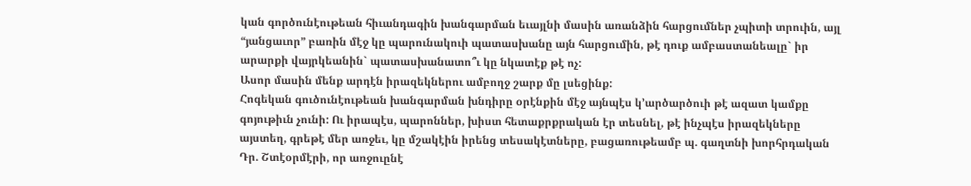կան գործունէութեան հիւանդագին խանգարման եւայլնի մասին առանձին հարցումներ չպիտի տրուին, այլ “յանցաւոր” բառին մէջ կը պարունակուի պատասխանը այն հարցումին, թէ դուք ամբաստանեալը` իր արարքի վայրկեանին` պատասխանատո՞ւ կը նկատէք թէ ոչ:
Ասոր մասին մենք արդէն իրազեկներու ամբողջ շարք մը լսեցինք:
Հոգեկան գուծունէութեան խանգարման խնդիրը օրէնքին մէջ այնպէս կ’արծարծուի թէ ազատ կամքը գոյութիւն չունի: Ու իրապէս, պարոններ, խիստ հետաքրքրական էր տեսնել, թէ ինչպէս իրազեկները այստեղ, գրեթէ մեր առջեւ, կը մշակէին իրենց տեսակէտները, բացառութեամբ պ. գաղտնի խորհրդական Դր. Շտէօրմէրի, որ առջուընէ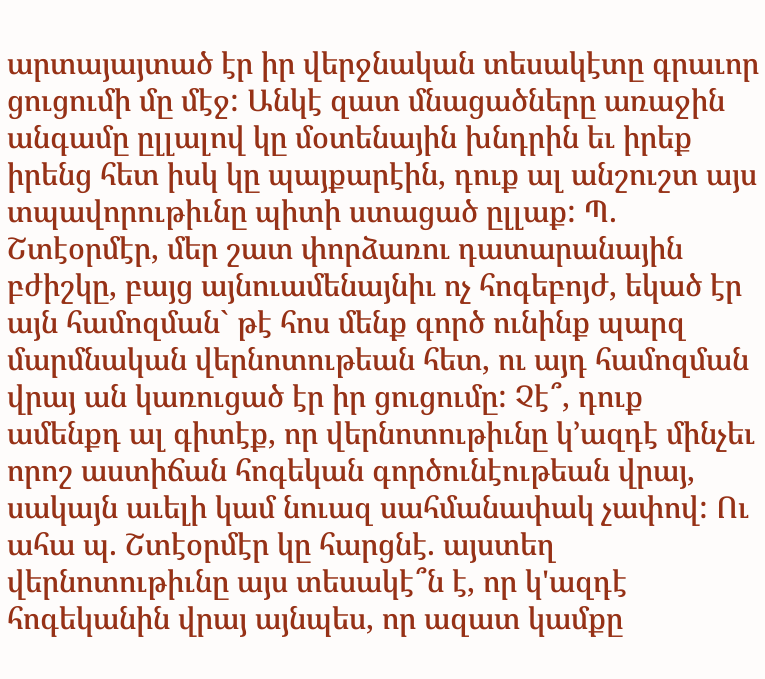արտայայտած էր իր վերջնական տեսակէտը գրաւոր ցուցումի մը մէջ: Անկէ զատ մնացածները առաջին անգամը ըլլալով կը մօտենային խնդրին եւ իրեք իրենց հետ իսկ կը պայքարէին, դուք ալ անշուշտ այս տպավորութիւնը պիտի ստացած ըլլաք: Պ. Շտէօրմէր, մեր շատ փորձառու դատարանային բժիշկը, բայց այնուամենայնիւ ոչ հոգեբոյժ, եկած էր այն համոզման` թէ հոս մենք գործ ունինք պարզ մարմնական վերնոտութեան հետ, ու այդ համոզման վրայ ան կառուցած էր իր ցուցումը: Չէ՞, դուք ամենքդ ալ գիտէք, որ վերնոտութիւնը կ’ազդէ մինչեւ որոշ աստիճան հոգեկան գործունէութեան վրայ, սակայն աւելի կամ նուազ սահմանափակ չափով: Ու ահա պ. Շտէօրմէր կը հարցնէ. այստեղ վերնոտութիւնը այս տեսակէ՞ն է, որ կ'ազդէ հոգեկանին վրայ այնպես, որ ազատ կամքը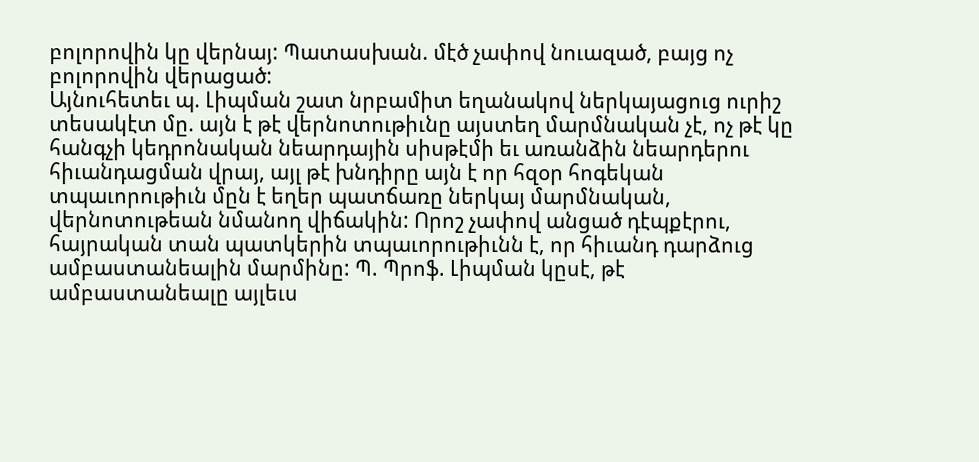բոլորովին կը վերնայ: Պատասխան. մէծ չափով նուազած, բայց ոչ բոլորովին վերացած:
Այնուհետեւ պ. Լիպման շատ նրբամիտ եղանակով ներկայացուց ուրիշ տեսակէտ մը. այն է թէ վերնոտութիւնը այստեղ մարմնական չէ, ոչ թէ կը հանգչի կեդրոնական նեարդային սիսթէմի եւ առանձին նեարդերու հիւանդացման վրայ, այլ թէ խնդիրը այն է որ հզօր հոգեկան տպաւորութիւն մըն է եղեր պատճառը ներկայ մարմնական, վերնոտութեան նմանող վիճակին: Որոշ չափով անցած դէպքէրու, հայրական տան պատկերին տպաւորութիւնն է, որ հիւանդ դարձուց ամբաստանեալին մարմինը: Պ. Պրոֆ. Լիպման կըսէ, թէ ամբաստանեալը այլեւս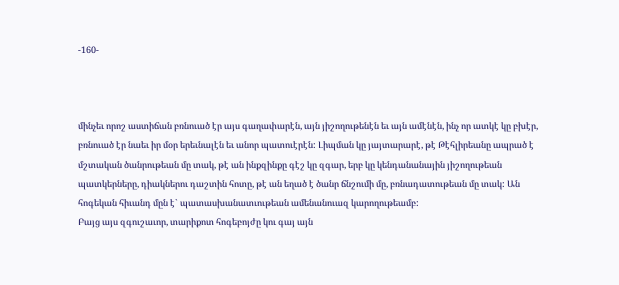-160-



մինչեւ որոշ աստիճան բռնուած էր այս գաղափարէն, այն յիշողութենէն եւ այն ամէնէն, ինչ որ ատկէ կը բխէր, բռնուած էր նաեւ իր մօր երեւնալէն եւ անոր պատուէրէն: Լիպման կը յայտարարէ, թէ Թէհլիրեանը ապրած է մշտական ծանրութեան մը տակ, թէ ան ինքզինքը գէշ կը զգար, երբ կը կենդանանային յիշողութեան պատկերները, դիակներու դաշտին հոտը, թէ ան եղած է ծանր ճնշումի մը, բռնադատութեան մը տակ: Ան հոգեկան հիւանդ մըն է` պատասխանատւութեան ամենանուազ կարողութեամբ:
Բայց այս զգուշաւոր, տարիքոտ հոգեբոյժը կու գայ այն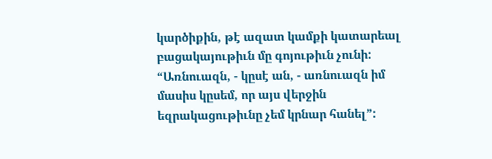կարծիքին, թէ ազատ կամքի կատարեալ բացակայութիւն մը գոյութիւն չունի: “Առնուազն, - կըսէ ան, - առնուազն իմ մասիս կըսեմ, որ այս վերջին եզրակացութիւնը չեմ կրնար հանել”: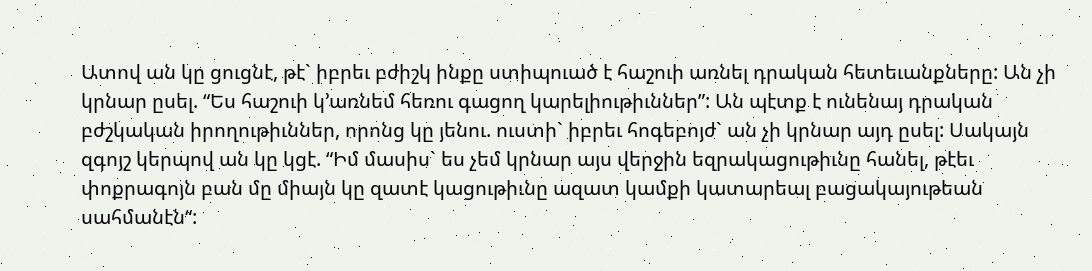Ատով ան կը ցուցնէ, թէ` իբրեւ բժիշկ ինքը ստիպուած է հաշուի առնել դրական հետեւանքները: Ան չի կրնար ըսել. “Ես հաշուի կ’առնեմ հեռու գացող կարելիութիւններ”: Ան պէտք է ունենայ դրական բժշկական իրողութիւններ, որոնց կը յենու. ուստի` իբրեւ հոգեբոյժ` ան չի կրնար այդ ըսել: Սակայն զգոյշ կերպով ան կը կցէ. “Իմ մասիս` ես չեմ կրնար այս վերջին եզրակացութիւնը հանել, թէեւ փոքրագոյն բան մը միայն կը զատէ կացութիւնը ազատ կամքի կատարեալ բացակայութեան սահմանէն“: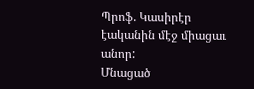Պրոֆ. Կասիրէր էականին մէջ միացաւ անոր:
Մնացած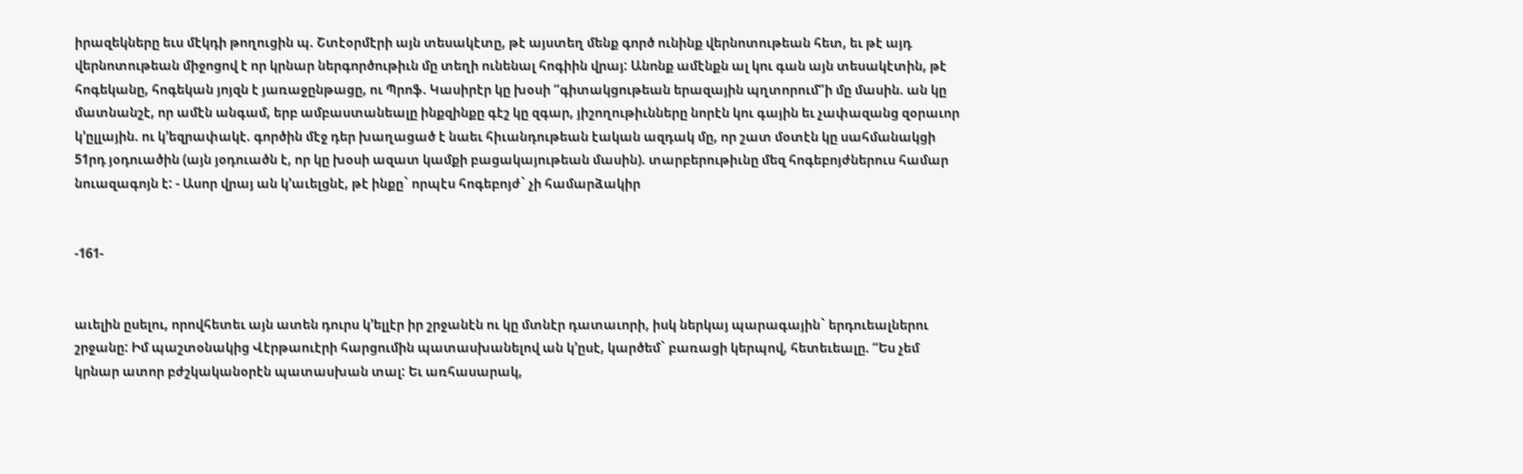իրազեկները եւս մէկդի թողուցին պ. Շտէօրմէրի այն տեսակէտը, թէ այստեղ մենք գործ ունինք վերնոտութեան հետ, եւ թէ այդ վերնոտութեան միջոցով է որ կրնար ներգործութիւն մը տեղի ունենալ հոգիին վրայ: Անոնք ամէնքն ալ կու գան այն տեսակէտին, թէ հոգեկանը, հոգեկան յոյզն է յառաջընթացը, ու Պրոֆ. Կասիրէր կը խօսի “գիտակցութեան երազային պղտորում”ի մը մասին. ան կը մատնանշէ, որ ամէն անգամ, երբ ամբաստանեալը ինքզինքը գէշ կը զգար, յիշողութիւնները նորէն կու գային եւ չափազանց զօրաւոր կ’ըլլային. ու կ’եզրափակէ. գործին մէջ դեր խաղացած է նաեւ հիւանդութեան էական ազդակ մը, որ շատ մօտէն կը սահմանակցի 51րդ յօդուածին (այն յօդուածն է, որ կը խօսի ազատ կամքի բացակայութեան մասին). տարբերութիւնը մեզ հոգեբոյժներուս համար նուազագոյն է: - Ասոր վրայ ան կ’աւելցնէ, թէ ինքը` որպէս հոգեբոյժ` չի համարձակիր


-161-


աւելին ըսելու, որովհետեւ այն ատեն դուրս կ’ելլէր իր շրջանէն ու կը մտնէր դատաւորի, իսկ ներկայ պարագային` երդուեալներու շրջանը: Իմ պաշտօնակից Վէրթաուէրի հարցումին պատասխանելով ան կ’ըսէ, կարծեմ` բառացի կերպով, հետեւեալը. “Ես չեմ կրնար ատոր բժշկականօրէն պատասխան տալ: Եւ առհասարակ,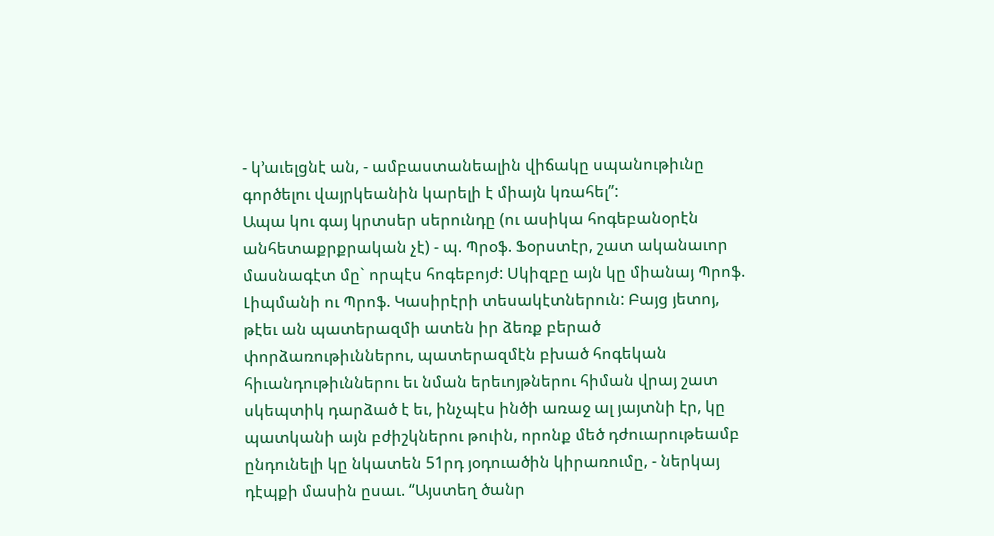- կ’աւելցնէ ան, - ամբաստանեալին վիճակը սպանութիւնը գործելու վայրկեանին կարելի է միայն կռահել”:
Ապա կու գայ կրտսեր սերունդը (ու ասիկա հոգեբանօրէն անհետաքրքրական չէ) - պ. Պրօֆ. Ֆօրստէր, շատ ականաւոր մասնագէտ մը` որպէս հոգեբոյժ: Սկիզբը այն կը միանայ Պրոֆ. Լիպմանի ու Պրոֆ. Կասիրէրի տեսակէտներուն: Բայց յետոյ, թէեւ ան պատերազմի ատեն իր ձեռք բերած փորձառութիւններու, պատերազմէն բխած հոգեկան հիւանդութիւններու եւ նման երեւոյթներու հիման վրայ շատ սկեպտիկ դարձած է եւ, ինչպէս ինծի առաջ ալ յայտնի էր, կը պատկանի այն բժիշկներու թուին, որոնք մեծ դժուարութեամբ ընդունելի կը նկատեն 51րդ յօդուածին կիրառումը, - ներկայ դէպքի մասին ըսաւ. “Այստեղ ծանր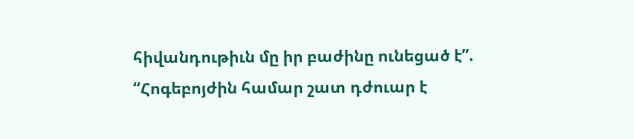հիվանդութիւն մը իր բաժինը ունեցած է”.
“Հոգեբոյժին համար շատ դժուար է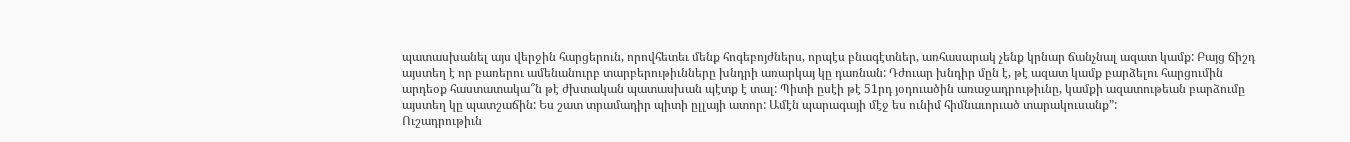պատասխանել այս վերջին հարցերուն, որովհետեւ մենք հոգեբոյժներս, որպէս բնագէտներ, առհասարակ չենք կրնար ճանչնալ ազատ կամք: Բայց ճիշդ այստեղ է որ բառերու ամենանուրբ տարբերութիւնները խնդրի առարկայ կը դառնան: Դժուար խնդիր մըն է, թէ ազատ կամք բարձելու հարցումին արդեօք հաստատակա՞ն թէ ժխտական պատասխան պէտք է տալ: Պիտի ըսէի թէ 51րդ յօդուածին առաջադրութիւնը, կամքի ազատութեան բարձումը այստեղ կը պատշաճին: Ես շատ տրամադիր պիտի ըլլայի ատոր: Ամէն պարագայի մէջ ես ունիմ հիմնաւորւած տարակուսանք”:
Ուշադրութիւն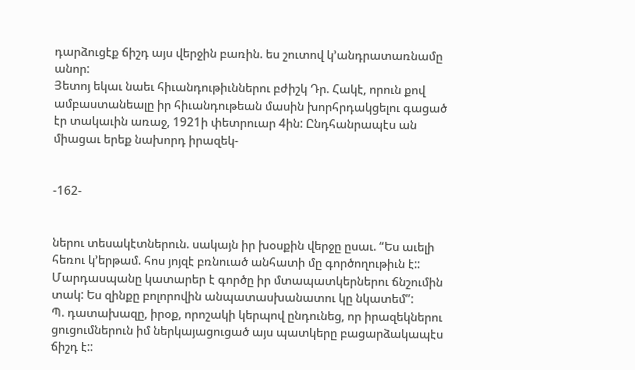դարձուցէք ճիշդ այս վերջին բառին. ես շուտով կ’անդրատառնամը անոր:
Յետոյ եկաւ նաեւ հիւանդութիւններու բժիշկ Դր. Հակէ, որուն քով ամբաստանեալը իր հիւանդութեան մասին խորհրդակցելու գացած էր տակաւին առաջ, 1921ի փետրուար 4ին: Ընդհանրապէս ան միացաւ երեք նախորդ իրազեկ-


-162-


ներու տեսակէտներուն. սակայն իր խօսքին վերջը ըսաւ. “Ես աւելի հեռու կ’երթամ. հոս յոյզէ բռնուած անհատի մը գործողութիւն է:: Մարդասպանը կատարեր է գործը իր մտապատկերներու ճնշումին տակ: Ես զինքը բոլորովին անպատասխանատու կը նկատեմ”:
Պ. դատախազը, իրօք, որոշակի կերպով ընդունեց, որ իրազեկներու ցուցումներուն իմ ներկայացուցած այս պատկերը բացարձակապէս ճիշդ է::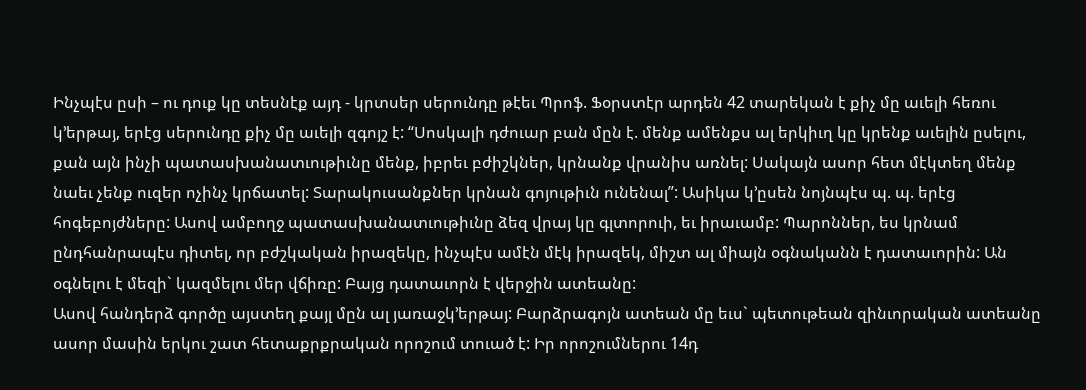Ինչպէս ըսի – ու դուք կը տեսնէք այդ - կրտսեր սերունդը թէեւ Պրոֆ. Ֆօրստէր արդեն 42 տարեկան է քիչ մը աւելի հեռու կ’երթայ, երէց սերունդը քիչ մը աւելի զգոյշ է: “Սոսկալի դժուար բան մըն է. մենք ամենքս ալ երկիւղ կը կրենք աւելին ըսելու, քան այն ինչի պատասխանատւութիւնը մենք, իբրեւ բժիշկներ, կրնանք վրանիս առնել: Սակայն ասոր հետ մէկտեղ մենք նաեւ չենք ուզեր ոչինչ կրճատել: Տարակուսանքներ կրնան գոյութիւն ունենալ”: Ասիկա կ’ըսեն նոյնպէս պ. պ. երէց հոգեբոյժները: Ասով ամբողջ պատասխանատւութիւնը ձեզ վրայ կը գլտորուի, եւ իրաւամբ: Պարոններ, ես կրնամ ընդհանրապէս դիտել, որ բժշկական իրազեկը, ինչպէս ամէն մէկ իրազեկ, միշտ ալ միայն օգնականն է դատաւորին: Ան օգնելու է մեզի` կազմելու մեր վճիռը: Բայց դատաւորն է վերջին ատեանը:
Ասով հանդերձ գործը այստեղ քայլ մըն ալ յառաջկ’երթայ: Բարձրագոյն ատեան մը եւս` պետութեան զինւորական ատեանը ասոր մասին երկու շատ հետաքրքրական որոշում տուած է: Իր որոշումներու 14դ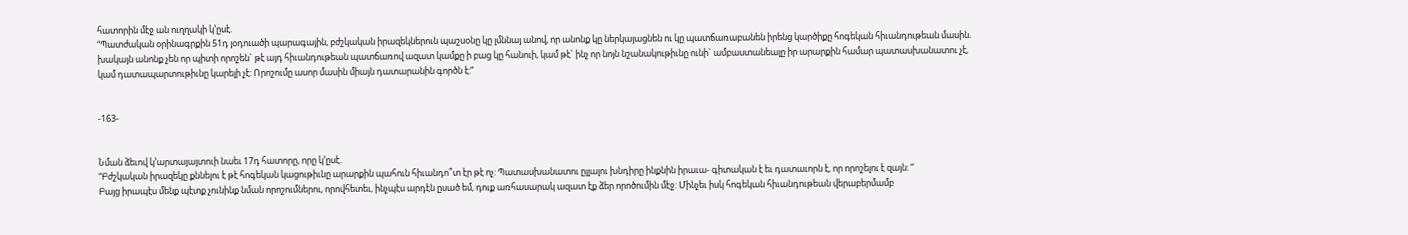հատորին մէջ ան ուղղակի կ’ըսէ.
“Պատժական օրինագրքին 51դ յօդուածի պարագային, բժշկական իրազեկներուն պաշսօնը կը լմննայ անով, որ անոնք կը ներկայացնեն ու կը պատճառաբանեն իրենց կարծիքը հոգեկան հիւանդութեան մասին. խակայն անոնք չեն որ պիտի որոշեն` թէ այդ հիւանդութեան պատճառով ազատ կամքը ի բաց կը հանուի, կամ թէ` ինչ որ նոյն նշանակութիւնը ունի` ամբաստանեալը իր արարքին համար պատասխանատու չէ, կամ դատապարտութիւնը կարելի չէ: Որոշումը ասոր մասին միայն դատարանին գործն է:”


-163-


Նման ձեւով կ’արտայայտուի նաեւ 17դ հատորը, որը կ’ըսէ.
“Բժշկական իրազեկը քննելու է թէ հոգեկան կացութիւնը արարքին պահուն հիւանդո՞տ էր թէ ոչ: Պատասխանատու ըլլալու խնդիրը ինքնին իրաւա- գիտական է եւ դատաւորն է, որ որոշելու է զայն: ”
Բայց իրապէս մենք պէտք չունինք նման որոշումներու, որովհետեւ, ինչպէս արդէն ըսած եմ, դուք առհասարակ ազատ էք ձեր որոծումին մէջ: Մինչեւ իսկ հոգեկան հիւանդութեան վերաբերմամբ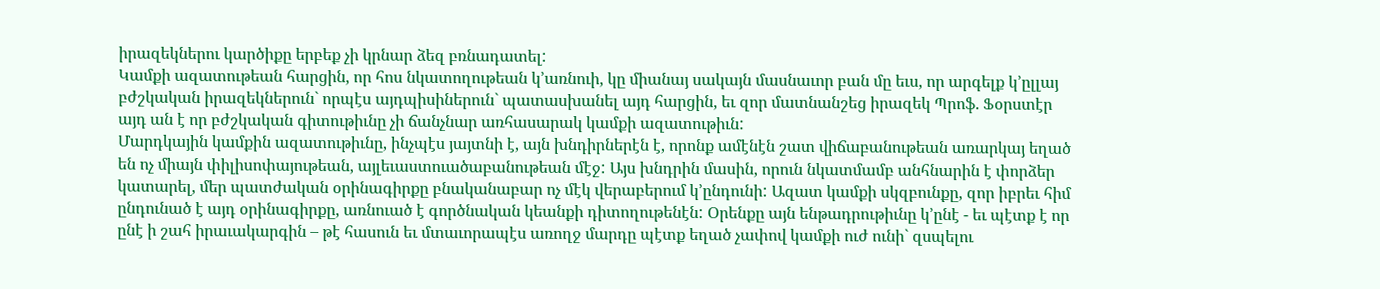իրազեկներու կարծիքը երբեք չի կրնար ձեզ բռնադատել:
Կամքի ազատութեան հարցին, որ հոս նկատողութեան կ’առնուի, կը միանայ սակայն մասնաւոր բան մը եւս, որ արգելք կ’ըլլայ բժշկական իրազեկներուն` որպէս այդպիսիներուն` պատասխանել այդ հարցին, եւ զոր մատնանշեց իրազեկ Պրոֆ. Ֆօրստէր այդ ան է որ բժշկական գիտութիւնը չի ճանչնար առհասարակ կամքի ազատութիւն:
Մարդկային կամքին ազատութիւնը, ինչպէս յայտնի է, այն խնդիրներէն է, որոնք ամէնէն շատ վիճաբանութեան առարկայ եղած են ոչ միայն փիլիսոփայութեան, այլեւաստուածաբանութեան մէջ: Այս խնդրին մասին, որուն նկատմամբ անհնարին է փորձեր կատարել, մեր պատժական օրինագիրքը բնականաբար ոչ մէկ վերաբերում կ’ընդունի: Ազատ կամքի սկզբունքը, զոր իբրեւ հիմ ընդունած է այդ օրինագիրքը, առնուած է գործնական կեանքի դիտողութենէն: Օրենքը այն ենթադրութիւնը կ’ընէ - եւ պէտք է որ ընէ ի շահ իրաւակարգին – թէ հասուն եւ մտաւորապէս առողջ մարդը պէտք եղած չափով կամքի ուժ ունի` զսպելու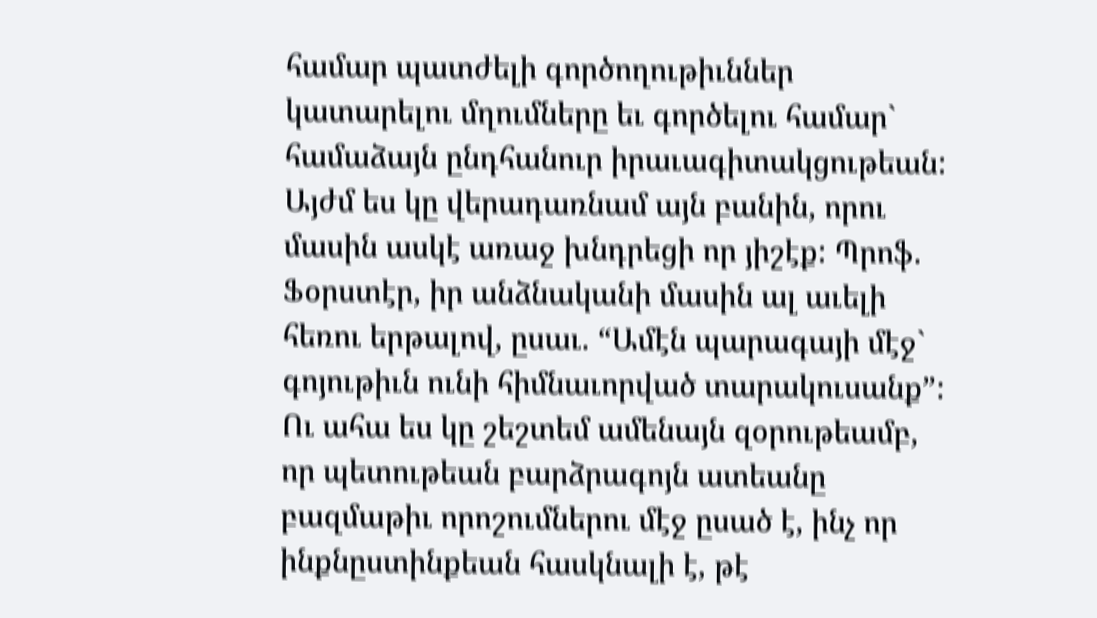համար պատժելի գործողութիւններ կատարելու մղումները եւ գործելու համար` համաձայն ընդհանուր իրաւագիտակցութեան:
Այժմ ես կը վերադառնամ այն բանին, որու մասին ասկէ առաջ խնդրեցի որ յիշէք: Պրոֆ. Ֆօրստէր, իր անձնականի մասին ալ աւելի հեռու երթալով, ըսաւ. “Ամէն պարագայի մէջ` գոյութիւն ունի հիմնաւորված տարակուսանք”: Ու ահա ես կը շեշտեմ ամենայն զօրութեամբ, որ պետութեան բարձրագոյն ատեանը բազմաթիւ որոշումներու մէջ ըսած է, ինչ որ ինքնըստինքեան հասկնալի է, թէ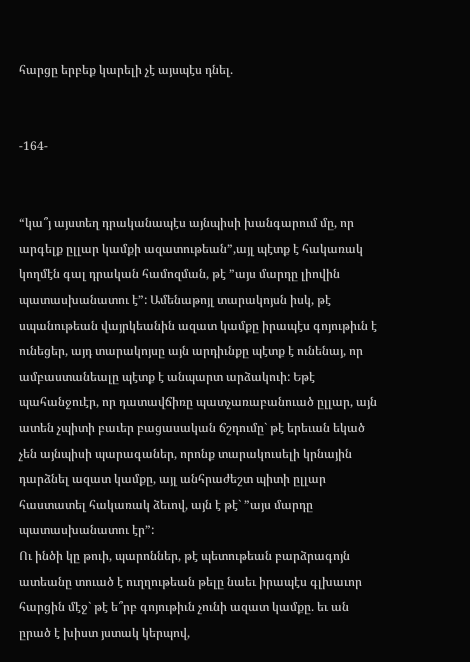հարցը երբեք կարելի չէ այսպէս դնել.


-164-


“կա՞յ այստեղ դրականապէս այնպիսի խանգարում մը, որ արգելք ըլլար կամքի ազատութեան”,այլ պէտք է հակառակ կողմէն գալ դրական համոզման, թէ ”այս մարդը լիովին պատասխանատու է”: Ամենաթոյլ տարակոյսն իսկ, թէ սպանութեան վայրկեանին ազատ կամքը իրապէս գոյութիւն է ունեցեր, այդ տարակոյսը այն արդիւնքը պէտք է ունենայ, որ ամբաստանեալը պէտք է անպարտ արձակուի: Եթէ պահանջուէր, որ դատավճիռը պատչառաբանուած ըլլար, այն ատեն չպիտի բաւեր բացասական ճշդումը` թէ երեւան եկած չեն այնպիսի պարագաներ, որոնք տարակուսելի կրնային դարձնել ազատ կամքը, այլ անհրաժեշտ պիտի ըլլար հաստատել հակառակ ձեւով, այն է թէ` ”այս մարդը պատասխանատու էր”:
Ու ինծի կը թուի, պարոններ, թէ պետութեան բարձրագոյն ատեանը տուած է ուղղութեան թելը նաեւ իրապէս գլխաւոր հարցին մէջ` թէ ե՞րբ գոյութիւն չունի ազատ կամքը. եւ ան ըրած է խիստ յստակ կերպով,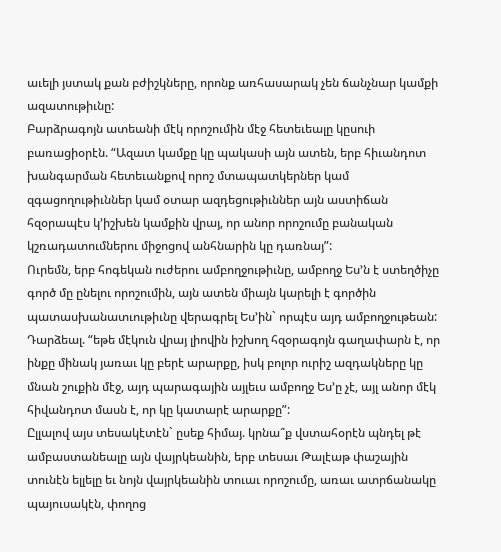աւելի յստակ քան բժիշկները, որոնք առհասարակ չեն ճանչնար կամքի ազատութիւնը:
Բարձրագոյն ատեանի մէկ որոշումին մէջ հետեւեալը կըսուի բառացիօրէն. “Ազատ կամքը կը պակասի այն ատեն, երբ հիւանդոտ խանգարման հետեւանքով որոշ մտապատկերներ կամ զգացողութիւններ կամ օտար ազդեցութիւններ այն աստիճան հզօրապէս կ’իշխեն կամքին վրայ, որ անոր որոշումը բանական կշռադատումներու միջոցով անհնարին կը դառնայ”:
Ուրեմն, երբ հոգեկան ուժերու ամբողջութիւնը, ամբողջ Ես’ն է ստեղծիչը գործ մը ընելու որոշումին, այն ատեն միայն կարելի է գործին պատասխանատւութիւնը վերագրել Ես’ին` որպէս այդ ամբողջութեան:
Դարձեալ. “եթե մէկուն վրայ լիովին իշխող հզօրագոյն գաղափարն է, որ ինքը մինակ յառաւ կը բերէ արարքը, իսկ բոլոր ուրիշ ազդակները կը մնան շուքին մէջ, այդ պարագային այլեւս ամբողջ Ես’ը չէ, այլ անոր մէկ հիվանդոտ մասն է, որ կը կատարէ արարքը”:
Ըլլալով այս տեսակէտէն` ըսեք հիմայ. կրնա՞ք վստահօրէն պնդել թէ ամբաստանեալը այն վայրկեանին, երբ տեսաւ Թալէաթ փաշային տունէն ելլելը եւ նոյն վայրկեանին տուաւ որոշումը, առաւ ատրճանակը պայուսակէն, փողոց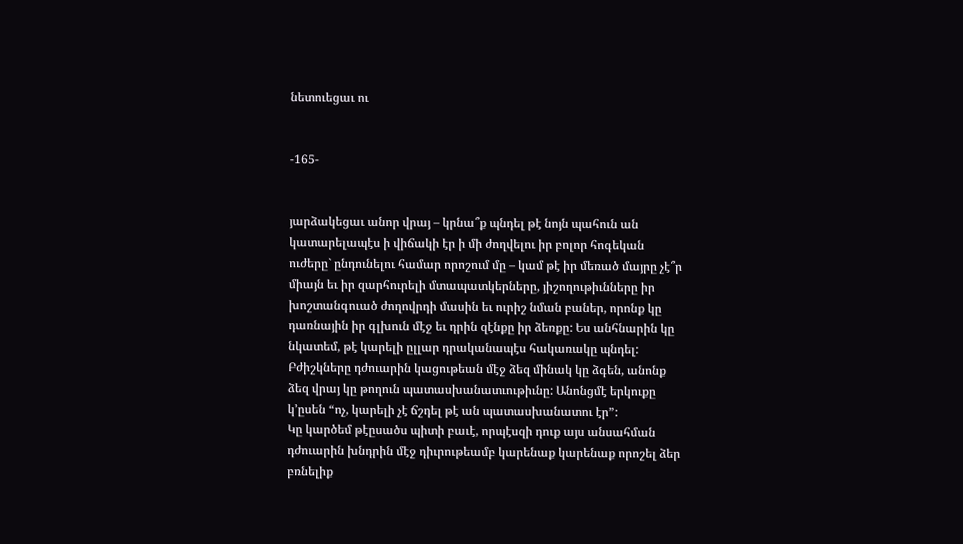նետուեցաւ ու


-165-


յարձակեցաւ անոր վրայ – կրնա՞ք պնդել թէ նոյն պահուն ան կատարելապէս ի վիճակի էր ի մի ժողվելու իր բոլոր հոգեկան ուժերը` ընդունելու համար որոշում մը – կամ թէ իր մեռած մայրը չէ՞ր միայն եւ իր զարհուրելի մտապատկերները, յիշողութիւնները իր խոշտանգուած ժողովրդի մասին եւ ուրիշ նման բաներ, որոնք կը դառնային իր գլխուն մէջ եւ դրին զէնքը իր ձեռքը: Ես անհնարին կը նկատեմ, թէ կարելի ըլլար դրականապէս հակառակը պնդել: Բժիշկները դժուարին կացութեան մէջ ձեզ մինակ կը ձգեն, անոնք ձեզ վրայ կը թողուն պատասխանատւութիւնը: Անոնցմէ երկուքը կ’ըսեն “ոչ, կարելի չէ ճշդել թէ ան պատասխանատու էր”:
Կը կարծեմ թէըսածս պիտի բաւէ, որպէսզի դուք այս անսահման դժուարին խնդրին մէջ դիւրութեամբ կարենաք կարենաք որոշել ձեր բռնելիք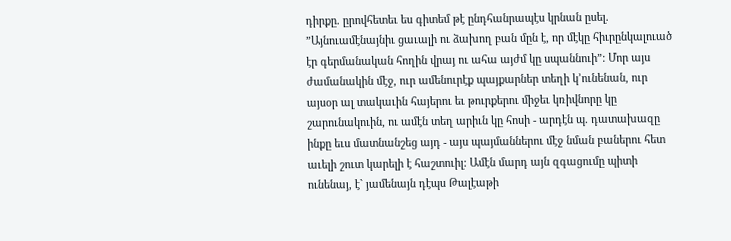դիրքը. ըրովհետեւ ես գիտեմ թէ ընդհանրապէս կրնան ըսել. ”Այնուամէնայնիւ ցաւալի ու ձախող բան մըն է, որ մէկը հիւրընկալուած էր գերմանական հողին վրայ ու ահա այժմ կը սպաննուի”: Մոր այս ժամանակին մէջ, ուր ամենուրէք պայքարներ տեղի կ’ունենան, ուր այսօր ալ տակաւին հայերու եւ թուրքերու միջեւ կռիվնորը կը շարունակուին, ու ամէն տեղ արիւն կը հոսի - արդէն պ. դատախազը ինքը եւս մատնանշեց այդ - այս պայմաններու մէջ նման բաներու հետ աւելի շուտ կարելի է հաշտուիլ: Ամէն մարդ այն զգացումը պիտի ունենայ, է` յամենայն դէպս Թալէաթի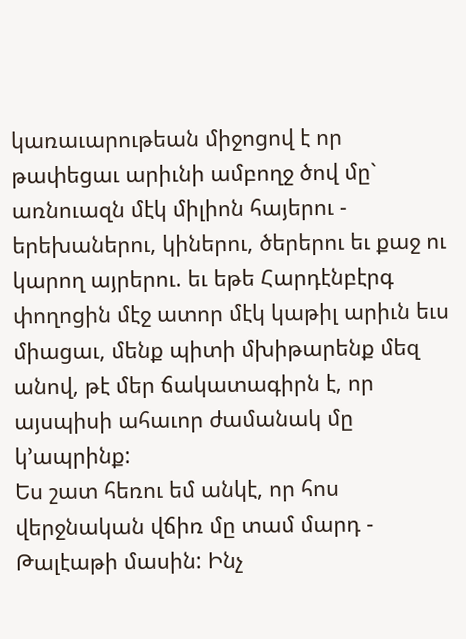կառաւարութեան միջոցով է որ թափեցաւ արիւնի ամբողջ ծով մը` առնուազն մէկ միլիոն հայերու - երեխաներու, կիներու, ծերերու եւ քաջ ու կարող այրերու. եւ եթե Հարդէնբէրգ փողոցին մէջ ատոր մէկ կաթիլ արիւն եւս միացաւ, մենք պիտի մխիթարենք մեզ անով, թէ մեր ճակատագիրն է, որ այսպիսի ահաւոր ժամանակ մը կ’ապրինք:
Ես շատ հեռու եմ անկէ, որ հոս վերջնական վճիռ մը տամ մարդ - Թալէաթի մասին: Ինչ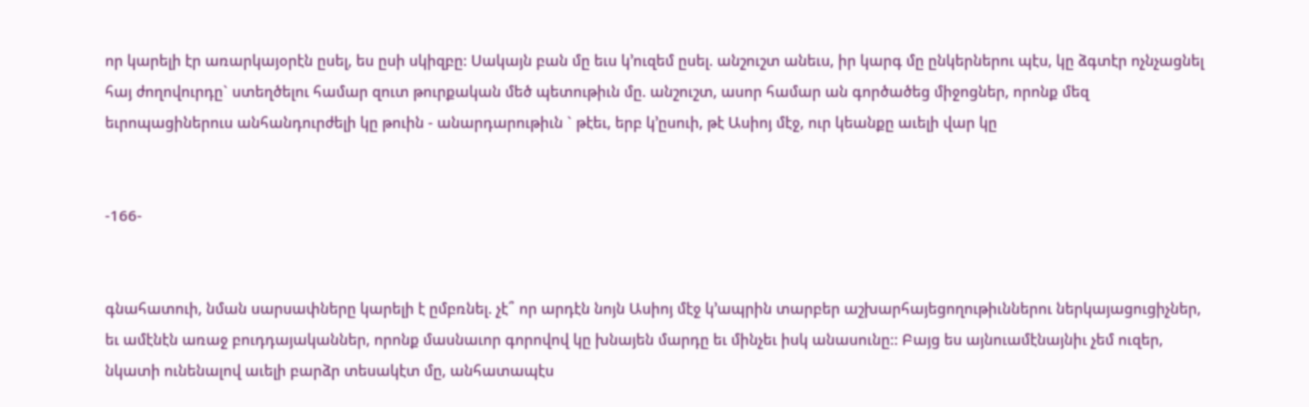որ կարելի էր առարկայօրէն ըսել, ես ըսի սկիզբը: Սակայն բան մը եւս կ’ուզեմ ըսել. անշուշտ անեւս, իր կարգ մը ընկերներու պէս, կը ձգտէր ոչնչացնել հայ ժողովուրդը` ստեղծելու համար զուտ թուրքական մեծ պետութիւն մը. անշուշտ, ասոր համար ան գործածեց միջոցներ, որոնք մեզ եւրոպացիներուս անհանդուրժելի կը թուին - անարդարութիւն ` թէեւ, երբ կ’ըսուի, թէ Ասիոյ մէջ, ուր կեանքը աւելի վար կը


-166-


գնահատուի, նման սարսափները կարելի է ըմբռնել. չէ՞ որ արդէն նոյն Ասիոյ մէջ կ’ապրին տարբեր աշխարհայեցողութիւններու ներկայացուցիչներ, եւ ամէնէն առաջ բուդդայականներ, որոնք մասնաւոր գորովով կը խնայեն մարդը եւ մինչեւ իսկ անասունը:: Բայց ես այնուամէնայնիւ չեմ ուզեր, նկատի ունենալով աւելի բարձր տեսակէտ մը, անհատապէս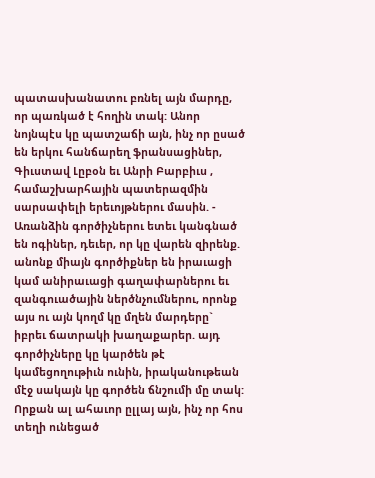պատասխանատու բռնել այն մարդը, որ պառկած է հողին տակ: Անոր նոյնպէս կը պատշաճի այն, ինչ որ ըսած են երկու հանճարեղ ֆրանսացիներ, Գիւստավ Լըբօն եւ Անրի Բարբիւս , համաշխարհային պատերազմին սարսափելի երեւոյթներու մասին. - Առանձին գործիչներու ետեւ կանգնած են ոգիներ, դեւեր, որ կը վարեն զիրենք. անոնք միայն գործիքներ են իրաւացի կամ անիրաւացի գաղափարներու եւ զանգուածային ներծնչումներու, որոնք այս ու այն կողմ կը մղեն մարդերը` իբրեւ ճատրակի խաղաքարեր. այդ գործիչները կը կարծեն թէ կամեցողութիւն ունին, իրականութեան մէջ սակայն կը գործեն ճնշումի մը տակ: Որքան ալ ահաւոր ըլլայ այն, ինչ որ հոս տեղի ունեցած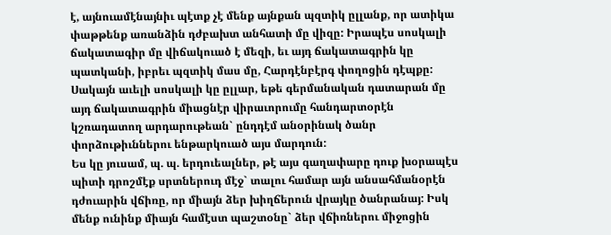է, այնուամէնայնիւ պէտք չէ մենք այնքան պզտիկ ըլլանք, որ ատիկա փաթթենք առանձին դժբախտ անհատի մը վիզը: Իրապէս սոսկալի ճակատագիր մը վիճակուած է մեզի, եւ այդ ճակատագրին կը պատկանի, իբրեւ պզտիկ մաս մը, Հարդէնբէրգ փողոցին դէպքը:
Սակայն աւելի սոսկալի կը ըլլար, եթե գերմանական դատարան մը այդ ճակատագրին միացնէր վիրաւորումը հանդարտօրէն կշռադատող արդարութեան` ընդդէմ անօրինակ ծանր փորձութիւններու ենթարկուած այս մարդուն:
Ես կը յուսամ, պ. պ. երդուեալներ, թէ այս գաղափարը դուք խօրապէս պիտի դրոշմէք սրտներուդ մէջ` տալու համար այն անսահմանօրէն դժուարին վճիռը, որ միայն ձեր խիղճերուն վրայկը ծանրանայ: Իսկ մենք ունինք միայն համէստ պաշտօնը` ձեր վճիռներու միջոցին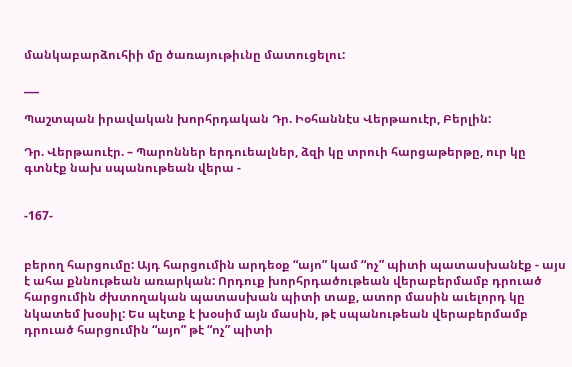մանկաբարձուհիի մը ծառայութիւնը մատուցելու:

___

Պաշտպան իրավական խորհրդական Դր. Իօհաննէս Վերթաուէր, Բերլին:

Դր. Վերթաուէր. – Պարոններ երդուեալներ, ձզի կը տրուի հարցաթերթը, ուր կը գտնէք նախ սպանութեան վերա -


-167-


բերող հարցումը: Այդ հարցումին արդեօք “այո” կամ “ոչ” պիտի պատասխանէք - այս է ահա քննութեան առարկան: Որդուք խորհրդածութեան վերաբերմամբ դրուած հարցումին ժխտողական պատասխան պիտի տաք, ատոր մասին աւելորդ կը նկատեմ խօսիլ: Ես պէտք է խօսիմ այն մասին, թէ սպանութեան վերաբերմամբ դրուած հարցումին “այո” թէ “ոչ” պիտի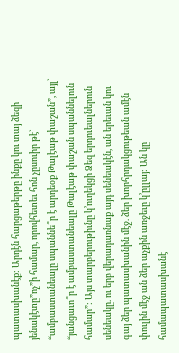պատասխանէք: Արդէն հարցաթերթը ինքը կու տայ ձեզի յենակէտը”ոչ”ի համար, որովհետեւ հոն չըսուիր թէ` “ամբաստանեալը սպաննե՞ր է արդեօք Թալէաթ փաշան”, այլ` “յանցաւո՞ր է ամբաստանեալը Թալէաթ փաշան սպաննելուն համար”: Այս տարբերութիւնը կ’ուղեկցի Ձեզ երդուեալներուն սենեակը. ու երբ վերադառնաք այդ սենեակէն, ան երեւան կու գայ ձեր պատասխանին մէջ. ձեր խորհրդակցութեան ամէն փուլին մէջ ան ձեր աչքին առջեւը կ’ըլլայ: Ան կը համապատասխանէ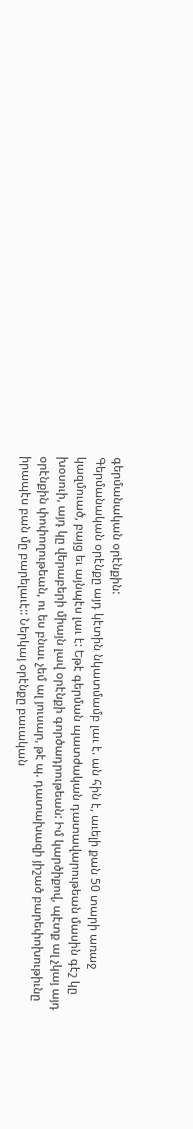գերմանական օրէնքին:
Գերմանական օրէնքը այդ կէտին նկատմամբ լաւ է. ան հին է, աւելի քան 50 տարի առաջ կազմուած, բայց եւ այնպէս լաւ է: Եթէ գերման պատժական դատավարութեան մասին գէշ կը խօսուի, այդ կը վերաբերի միայն լավ օրէնքի գործադրութեան: Իմ կարծիքով, պէտք ալ չկայ այդ օրէնքին փոփողութեան, ու ես բնաւ չեմ ալ յուսար, թէ պ. դատախազի յիշած բարեփոխութիւնը իրապէս բան մը բարելաւէ:: Ներկայ օրէնքը բաւական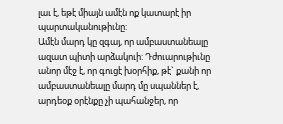լաւ է, եթէ միայն ամէն ոք կատարէ իր պարտականութիւնը:
Ամէն մարդ կը զգայ, որ ամբաստանեալը ազատ պիտի արձակուի: Դժուարութիւնը անոր մէջ է, որ գուցէ խօրհիք, թէ` քանի որ ամբաստանեալը մարդ մը սպաններ է, արդեօք օրէնքը չի պահանջեր, որ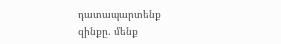դատապարտենք զինքը. մենք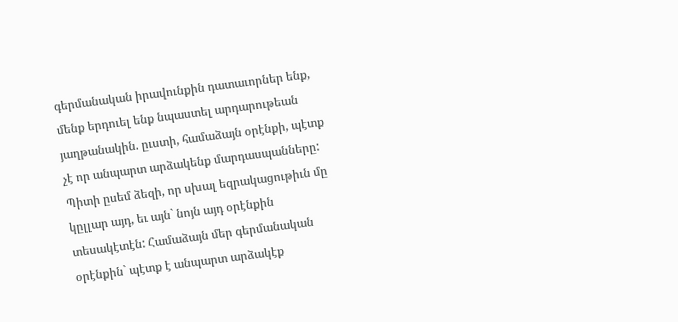գերմանական իրավունքին դատաւորներ ենք, մենք երդուել ենք նպաստել արդարութեան յաղթանակին. ըւստի, համաձայն օրէնքի, պէտք չէ որ անպարտ արձակենք մարդասպանները: Պիտի ըսեմ ձեզի, որ սխալ եզրակացութիւն մը կըլլար այդ, եւ այն` նոյն այդ օրէնքին տեսակէտէն: Համաձայն մեր գերմանական օրէնքին` պէտք է անպարտ արձակէք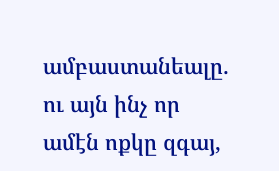ամբաստանեալը. ու այն ինչ որ ամէն ոքկը զգայ,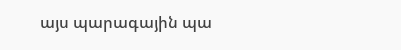այս պարագային պա